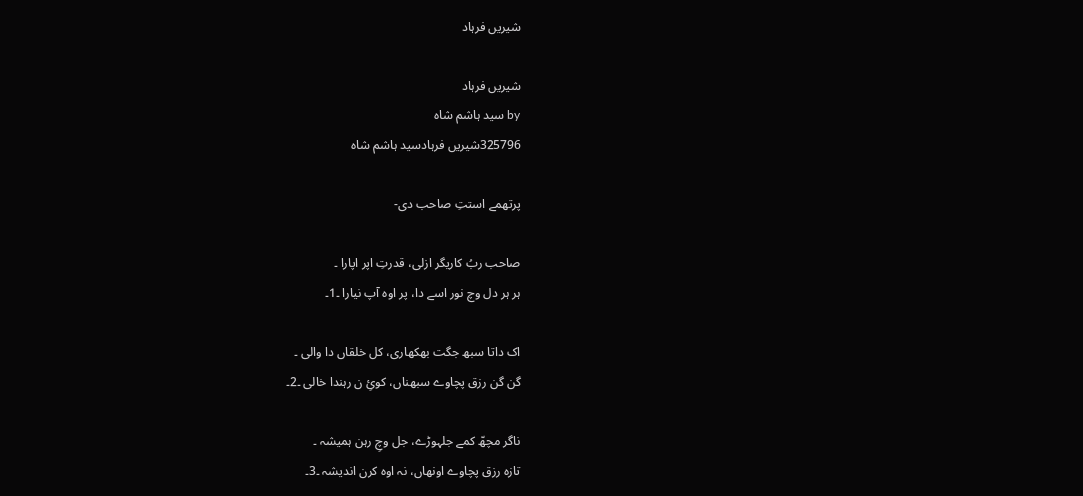شیریں فرہاد

شیریں فرہاد
by سید ہاشم شاہ
325796شیریں فرہادسید ہاشم شاہ

پرتھمے استتِ صاحب دی-

صاحب ربُ کاریگر ازلی، قدرتِ اپر اپارا ۔
ہر ہر دل وچ نور اسے دا، پر اوہ آپ نیارا ۔1۔

اک داتا سبھ جگت بھکھاری، کل خلقاں دا والی ۔
گن گن رزق پچاوے سبھناں، کوئِ ن رہندا خالی ۔2۔

ناگر مچھّ کمے جلہوڑے، جل وچِ رہن ہمیشہ ۔
تازہ رزق پچاوے اونھاں، نہ اوہ کرن اندیشہ ۔3۔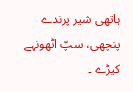ہاتھی شیر پرندے پنچھی، سپّ اٹھونہے کیڑے ۔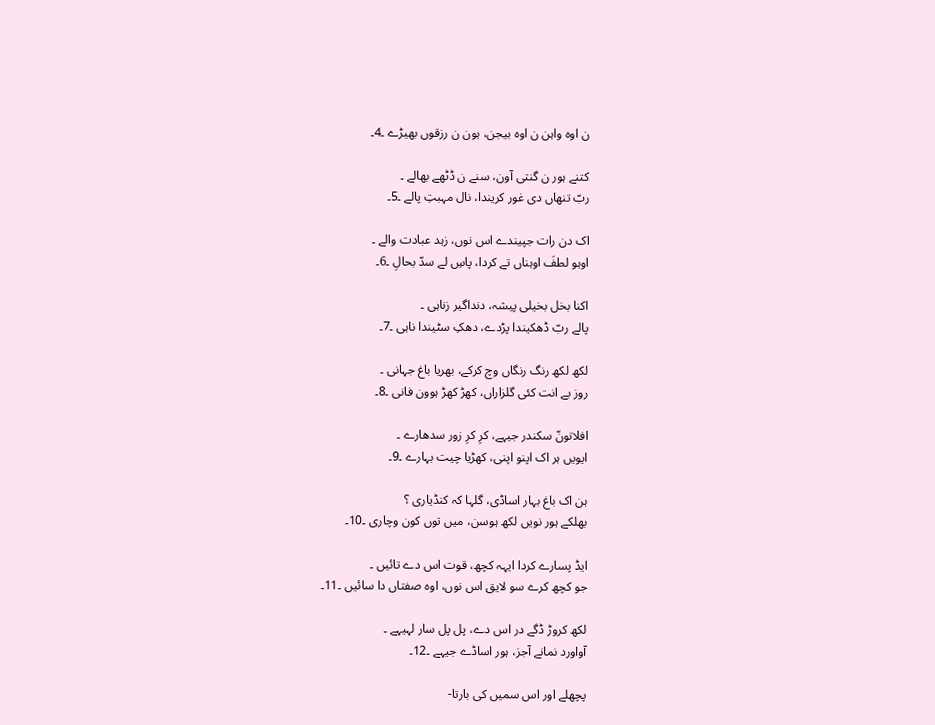ن اوہ واہن ن اوہ بیجن، ہون ن رزقوں بھیڑے ۔4۔

کتنے ہور ن گنتی آون، سنے ن ڈٹھے بھالے ۔
ربّ تنھاں دی غور کریندا، نال مہبتِ پالے ۔5۔

اک دن رات جپیندے اس نوں، زہد عبادت والے ۔
اوہو لطفَ اوہناں تے کردا، پاسِ لے سدّ بحالِ ۔6۔

اکنا بخل بخیلی پیشہ، دنداگیر زناہی ۔
پالے ربّ ڈھکیندا پڑدے، دھکِ سٹیندا ناہی ۔7۔

لکھ لکھ رنگ رنگاں وچ کرکے، بھریا باغ جہانی ۔
روز بے انت کئی گلزاراں، کھڑ کھڑ ہوون فانی ۔8۔

افلاتونّ سکندر جیہے، کرِ کرِ زور سدھارے ۔
ایویں ہر اک اپنو اپنی، کھڑیا چیت بہارے ۔9۔

ہن اک باغ بہار اساڈی، گلہا کہ کنڈیاری ؟
بھلکے ہور نویں لکھ ہوسن، میں توں کون وچاری ۔10۔

ایڈ پسارے کردا ایہہ کچھ، قوت اس دے تائیں ۔
جو کچھ کرے سو لایق اس نوں، اوہ صفتاں دا سائیں ۔11۔

لکھ کروڑ ڈگے در اس دے، پل پل سار لہیہے ۔
آواورد نمانے آجز، ہور اساڈے جیہے ۔12۔

پچھلے اور اس سمیں کی بارتا-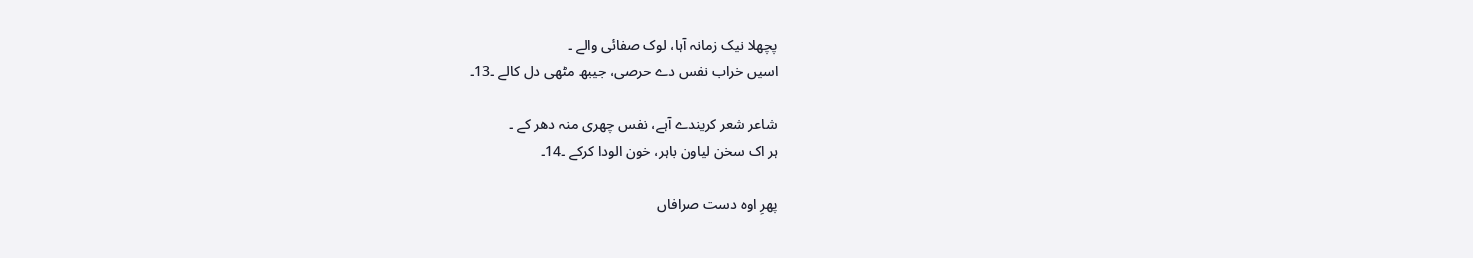پچھلا نیک زمانہ آہا، لوک صفائی والے ۔
اسیں خراب نفس دے حرصی، جیبھ مٹھی دل کالے ۔13۔

شاعر شعر کریندے آہے، نفس چھری منہ دھر کے ۔
ہر اک سخن لیاون باہر، خون الودا کرکے ۔14۔

پھرِ اوہ دست صرافاں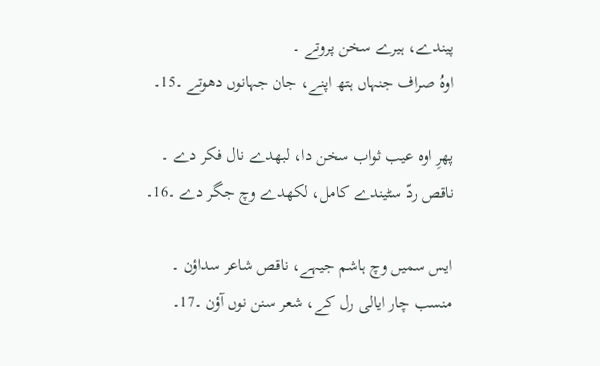پیندے، ہیرے سخن پروتے ۔
اوہُ صراف جنہاں ہتھ اپنے، جان جہانوں دھوتے ۔15۔

پھرِ اوہ عیب ثواب سخن دا، لبھدے نال فکر دے ۔
ناقص ردّ سٹیندے کامل، لکھدے وچ جگر دے ۔16۔

ایس سمیں وچ ہاشم جیہے، ناقص شاعر سداؤن ۔
منسب چار ایالی رل کے، شعر سنن نوں آؤن ۔17۔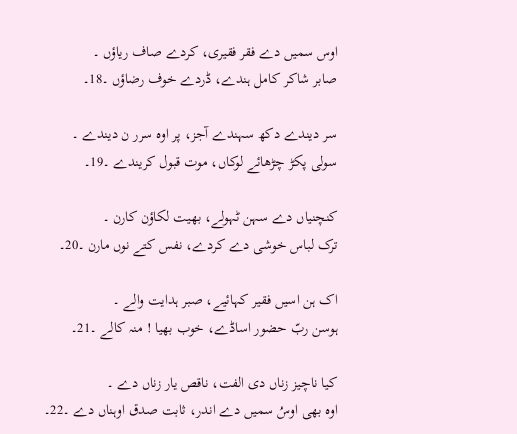اوس سمیں دے فقر فقیری، کردے صاف ریاؤں ۔
صابر شاکر کامل ہندے، ڈردے خوف رضاؤں ۔18۔

سر دیندے دکھ سہندے آجز، پر اوہ سرر ن دیندے ۔
سولی پکڑ چڑھائے لوکاں، موت قبول کریندے ۔19۔

کنچنیاں دے سہن ٹہولے، بھیت لکاؤن کارن ۔
ترک لباس خوشی دے کردے، نفس کتے نوں مارن ۔20۔

اک ہن اسیں فقیر کہائیے، صبر ہدایت والے ۔
ہوسن ربّ حضور اساڈے، خوب بھیا ! منہ کالے ۔21۔

کیا ناچیز زناں دی الفت، ناقص یار زناں دے ۔
اوہ بھی اوسُ سمیں دے اندر، ثابت صدق اوہناں دے ۔22۔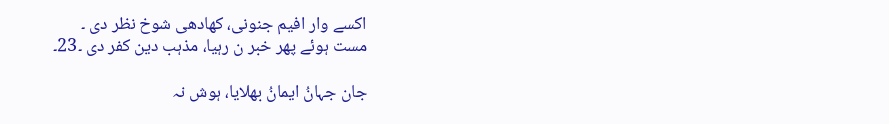اکسے وار افیم جنونی، کھادھی شوخ نظر دی ۔
مست ہوئے پھر خبر ن رہیا، مذہب دین کفر دی ۔23۔

جان جہانُ ایمانُ بھلایا، ہوش نہ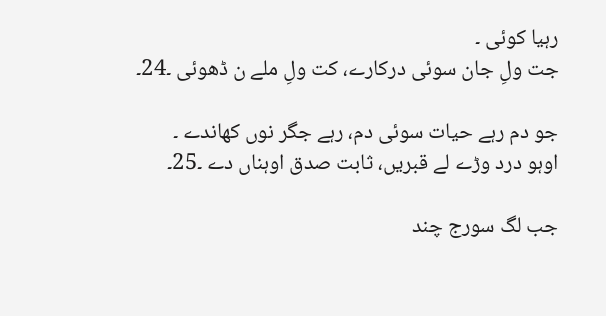رہیا کوئی ۔
جت ولِ جان سوئی درکارے، کت ولِ ملے ن ڈھوئی ۔24۔

جو دم رہے حیات سوئی دم، رہے جگر نوں کھاندے ۔
اوہو درد وڑے لے قبریں، ثابت صدق اوہناں دے ۔25۔

جب لگ سورج چند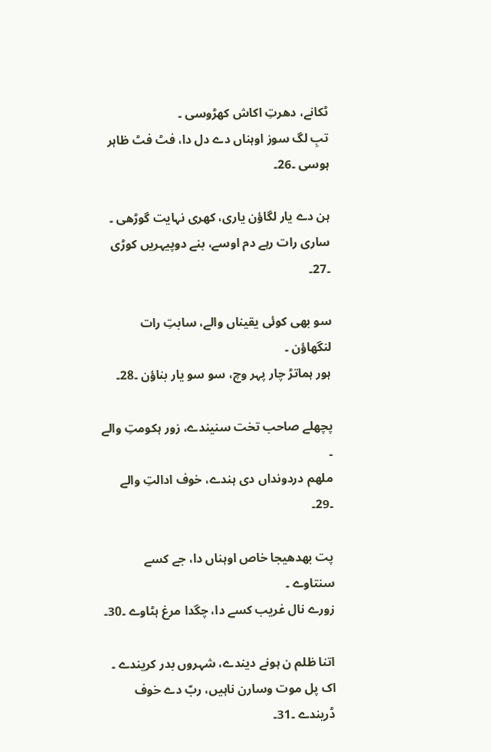ٹکانے، دھرتِ اکاش کھڑوسی ۔
تبِ لگ سوز اوہناں دے دل دا، فٹ فٹ ظاہر ہوسی ۔26۔

ہن دے یار لگاؤن یاری، کھری نہایت گوڑھی ۔
ساری رات رہے دم اوسے، بنے دوپیہریں کوڑی ۔27۔

سو بھی کوئی یقیناں والے، سابتِ رات لنگھاؤن ۔
ہور ہماتڑ چار پہر وچ، سو سو یار بناؤن ۔28۔

پچھلے صاحب تخت سنیندے، زور ہکومتِ والے ۔
ملھم دردونداں دی ہندے، خوف ادالتِ والے ۔29۔

پت بھدھیجا خاص اوہناں دا، جے کسے سنتاوے ۔
زورے نال غریب کسے دا، چگدا مرغ ہٹاوے ۔30۔

اتنا ظلم ن ہونے دیندے، شہروں بدر کریندے ۔
اک پل موت وسارن ناہیں، ربّ دے خوف ڈریندے ۔31۔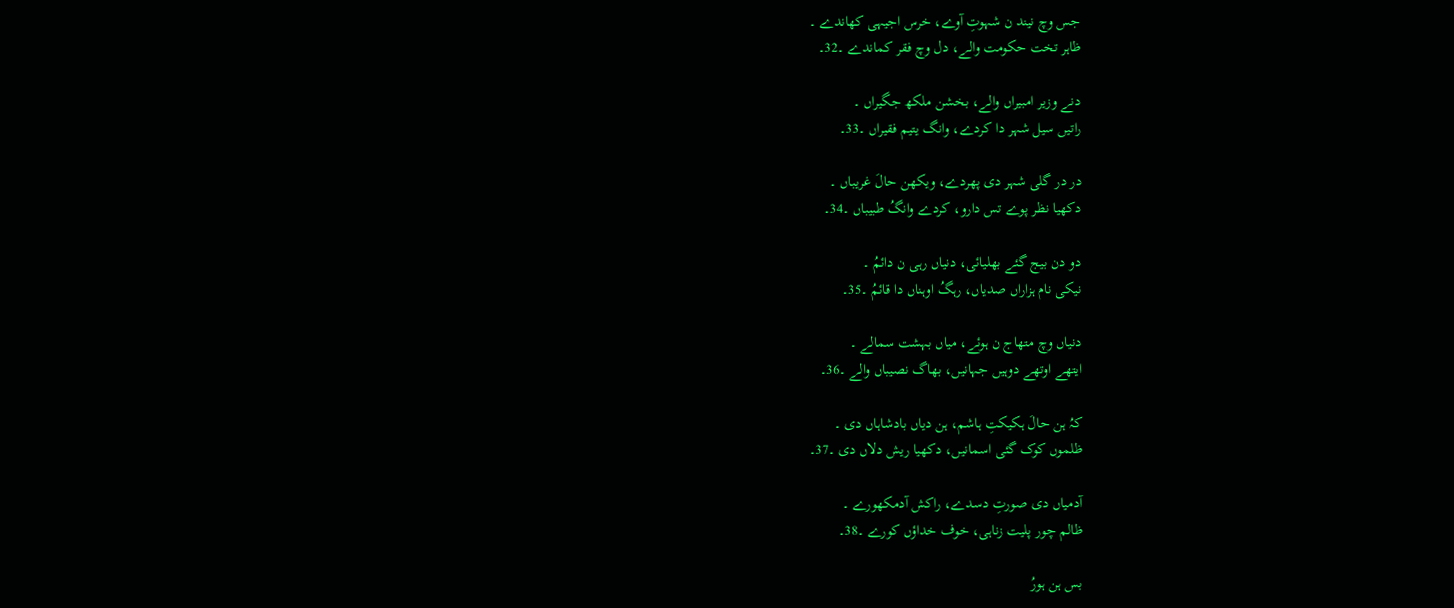جس وچ نیند ن شہوتِ آوے، خرس اجیہی کھاندے ۔
ظاہر تخت حکومت والے، دل وچ فقر کماندے ۔32۔

دنے وزیر امبیراں والے، بخشن ملکھ جگیراں ۔
راتیں سیل شہر دا کردے، وانگ یتیم فقیراں ۔33۔

در در گلی شہر دی پھردے، ویکھن حالَ غریباں ۔
دکھیا نظر پوے تس دارو، کردے وانگُ طبیباں ۔34۔

دو دن بیج گئے بھلیائی، دنیاں رہی ن دائمُ ۔
نیکی نام ہزاراں صدیاں، رہگُ اوہناں دا قائمُ ۔35۔

دنیاں وچ متھاج ن ہوئے، میاں بہشت سمالے ۔
ایتھے اوتھے دوہیں جہانیں، بھاگ نصیباں والے ۔36۔

کہُ ہن حالَ ہکیکتِ ہاشم، ہن دیاں بادشاہاں دی ۔
ظلموں کوک گئی اسمانیں، دکھیا ریش دلاں دی ۔37۔

آدمیاں دی صورتِ دسدے، راکش آدمکھورے ۔
ظالم چور پلیت زناہی، خوف خداؤں کورے ۔38۔

بس ہن ہورُ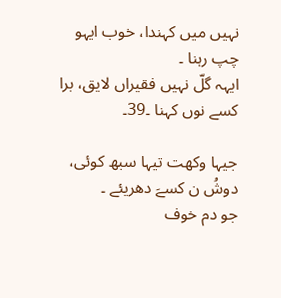نہیں میں کہندا، خوب ایہو چپ رہنا ۔
ایہہ گلّ نہیں فقیراں لایق، برا کسے نوں کہنا ۔39۔

جیہا وکھت تیہا سبھ کوئی، دوشُ ن کسےَ دھریئے ۔
جو دم خوف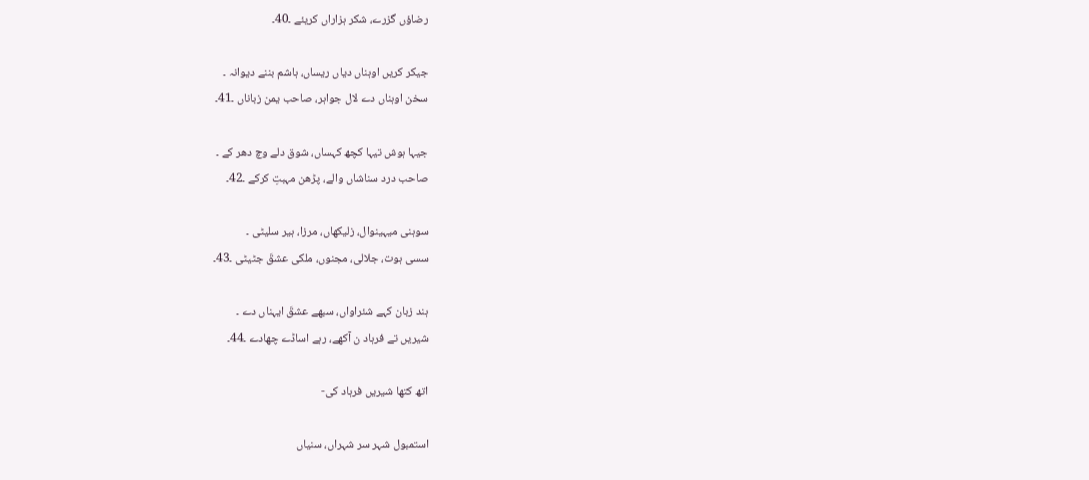رضاؤں گزرے، شکر ہزاراں کریئے ۔40۔

جیکر کریں اوہناں دیاں ریساں، ہاشم بننے دیوانہ ۔
سخن اوہناں دے لال جواہر، صاحب یمن زباناں ۔41۔

جیہا ہوش تیہا کچھ کہساں، شوق دلے وچ دھر کے ۔
صاحب درد سناشاں والے، پڑھن مہبتِ کرکے ۔42۔

سوہنی میہینوال، زلیکھاں، مرزا، ہیر سلیٹی ۔
سسی ہوت، جلالی، مجنوں، ملکی عشقَ جٹیٹی ۔43۔

ہند زبان کہے شئراواں، سبھے عشقَ ایہناں دے ۔
شیریں تے فرہاد ن آکھے، رہے اساڈے چھادے ۔44۔

اتھ کتھا شیریں فرہاد کی-

استمبول شہر سر شہراں، سنیاں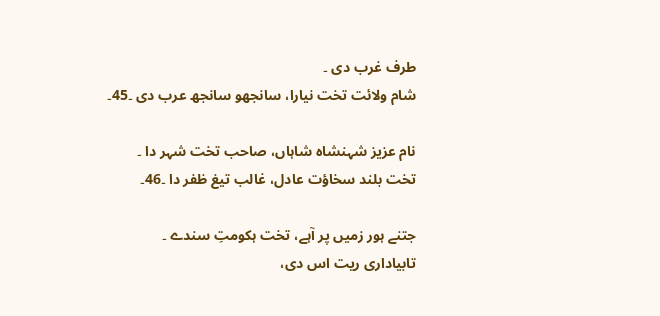طرف غرب دی ۔
شام ولائت تخت نیارا، سانجھو سانجھ عرب دی ۔45۔

نام عزیز شہنشاہ شاہاں، صاحب تخت شہر دا ۔
تخت بلند سخاؤت عادل، غالب تیغ ظفر دا ۔46۔

جتنے ہور زمیں پر آہے، تخت ہکومتِ سندے ۔
تابیاداری ریت اس دی،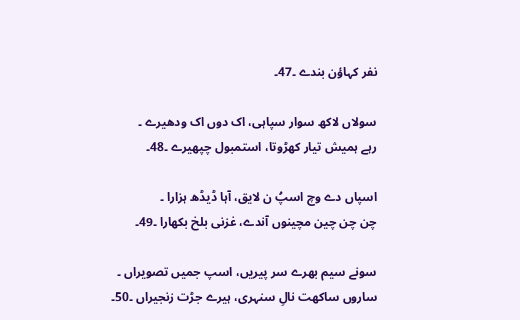نفر کہاؤن بندے ۔47۔

سولاں لاکھ سوار سپاہی، اک دوں اک ودھیرے ۔
رہے ہمیش تیار کھڑوتا، استمبول چپھیرے ۔48۔

اسپاں دے وچ اسپُ ن لایق، آہا ڈیڈھ ہزارا ۔
چن چن چین مچینوں آندے، غزنی بلخ بکھارا ۔49۔

سونے سیم بھرے سر پیریں، اسپ جمیں تصویراں ۔
ساروں ساکھت نالِ سنہری، ہیرے جڑت زنجیراں ۔50۔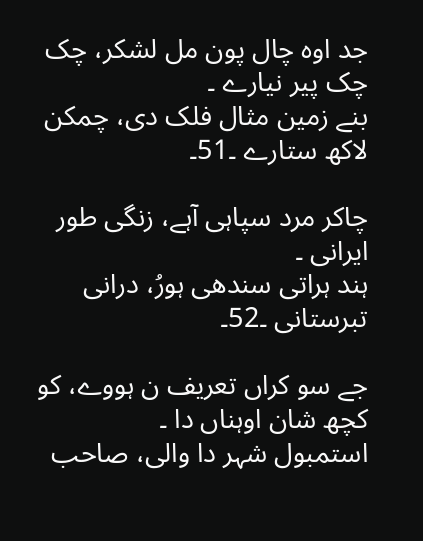جد اوہ چال پون مل لشکر، چک چک پیر نیارے ۔
بنے زمین مثال فلک دی، چمکن لاکھ ستارے ۔51۔

چاکر مرد سپاہی آہے، زنگی طور ایرانی ۔
ہند ہراتی سندھی ہورُ، درانی تبرستانی ۔52۔

جے سو کراں تعریف ن ہووے، کو کچھ شان اوہناں دا ۔
استمبول شہر دا والی، صاحب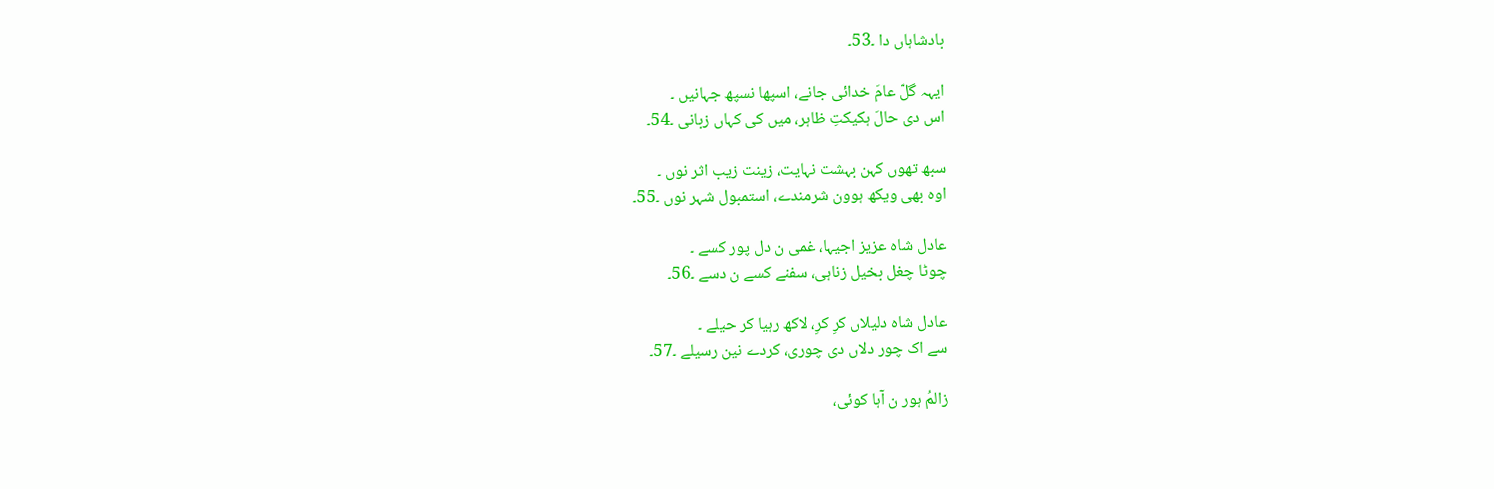بادشاہاں دا ۔53۔

ایہہ گلّ عامَ خدائی جانے، اسپھا نسپھ جہانیں ۔
اس دی حالَ ہکیکتِ ظاہر، میں کی کہاں زبانی ۔54۔

سبھ تھوں کہن بہشت نہایت، زینت زیب اثر نوں ۔
اوہ بھی ویکھ ہوون شرمندے، استمبول شہر نوں ۔55۔

عادل شاہ عزیز اجیہا، غمی ن دل پور کسے ۔
چوٹا چغل بخیل زناہی، سفنے کسے ن دسے ۔56۔

عادل شاہ دلیلاں کرِ کرِ، لاکھ رہیا کر حیلے ۔
سے اک چور دلاں دی چوری، کردے نین رسیلے ۔57۔

زالمُ ہور ن آہا کوئی،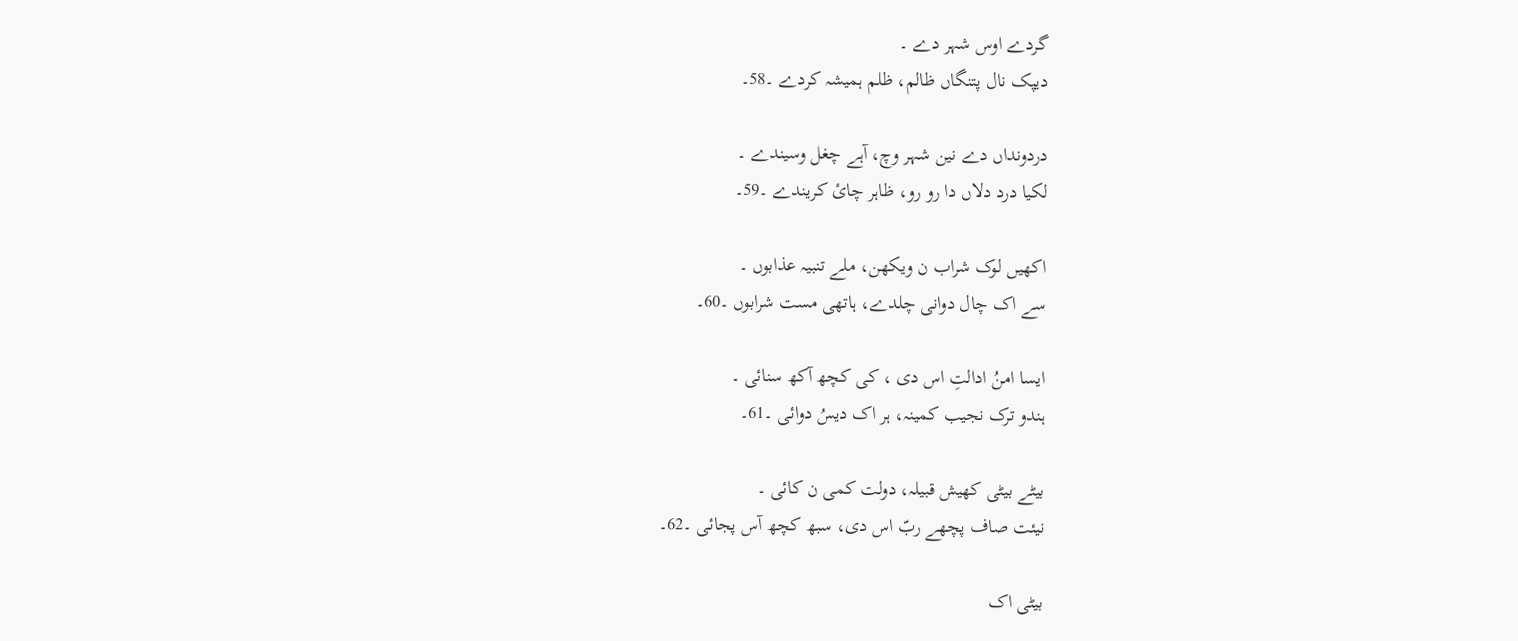گردے اوس شہر دے ۔
دیپک نال پتنگاں ظالم، ظلم ہمیشہ کردے ۔58۔

دردونداں دے نین شہر وچ، آہے چغل وسیندے ۔
لکیا درد دلاں دا رو رو، ظاہر چائ کریندے ۔59۔

اکھیں لوک شراب ن ویکھن، ملے تنبیہ عذابوں ۔
سے اک چال دوانی چلدے، ہاتھی مست شرابوں ۔60۔

ایسا امنُ ادالتِ اس دی ، کی کچھ آکھ سنائی ۔
ہندو ترک نجیب کمینہ، ہر اک دیسُ دوائی ۔61۔

بیٹے بیٹی کھیش قبیلہ، دولت کمی ن کائی ۔
نیئت صاف پچھے ربّ اس دی، سبھ کچھ آس پجائی ۔62۔

بیٹی اک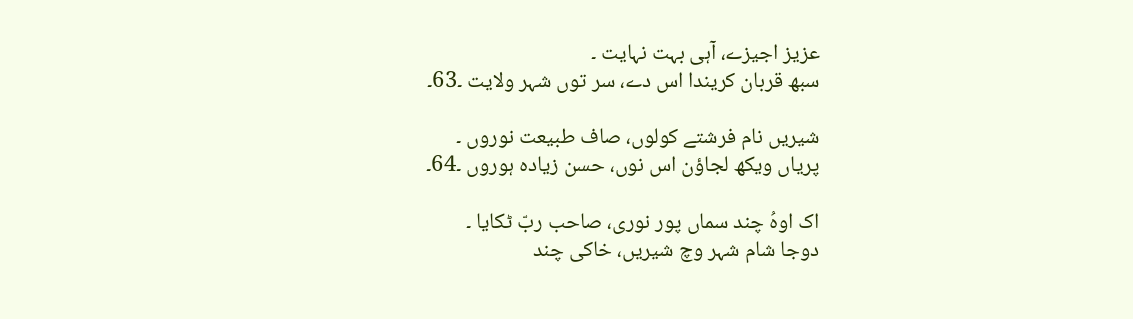عزیز اجیزے، آہی بہت نہایت ۔
سبھ قربان کریندا اس دے، سر توں شہر ولایت ۔63۔

شیریں نام فرشتے کولوں، صاف طبیعت نوروں ۔
پریاں ویکھ لجاؤن اس نوں، حسن زیادہ ہوروں ۔64۔

اک اوہُ چند سماں پور نوری، صاحب ربّ ٹکایا ۔
دوجا شام شہر وچ شیریں، خاکی چند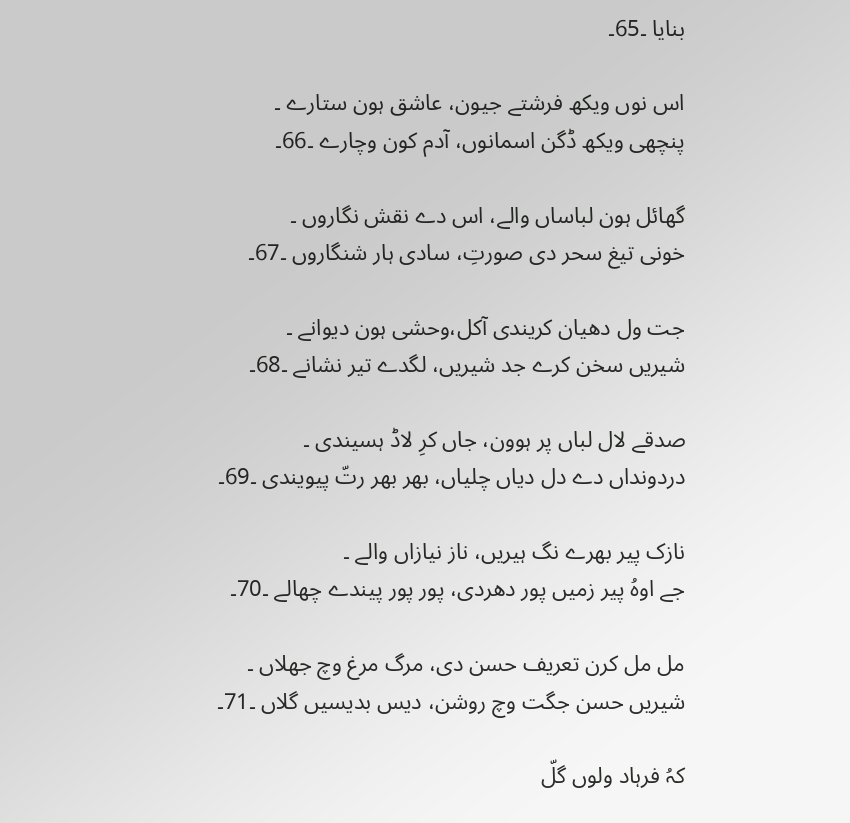بنایا ۔65۔

اس نوں ویکھ فرشتے جیون، عاشق ہون ستارے ۔
پنچھی ویکھ ڈگن اسمانوں، آدم کون وچارے ۔66۔

گھائل ہون لباساں والے، اس دے نقش نگاروں ۔
خونی تیغ سحر دی صورتِ، سادی ہار شنگاروں ۔67۔

جت ول دھیان کریندی آکل،وحشی ہون دیوانے ۔
شیریں سخن کرے جد شیریں، لگدے تیر نشانے ۔68۔

صدقے لال لباں پر ہوون، جاں کرِ لاڈ ہسیندی ۔
دردونداں دے دل دیاں چلیاں، بھر بھر رتّ پیویندی ۔69۔

نازک پیر بھرے نگ ہیریں، ناز نیازاں والے ۔
جے اوہُ پیر زمیں پور دھردی، پور پور پیندے چھالے ۔70۔

مل مل کرن تعریف حسن دی، مرگ مرغ وچ جھلاں ۔
شیریں حسن جگت وچ روشن، دیس بدیسیں گلاں ۔71۔

کہُ فرہاد ولوں گلّ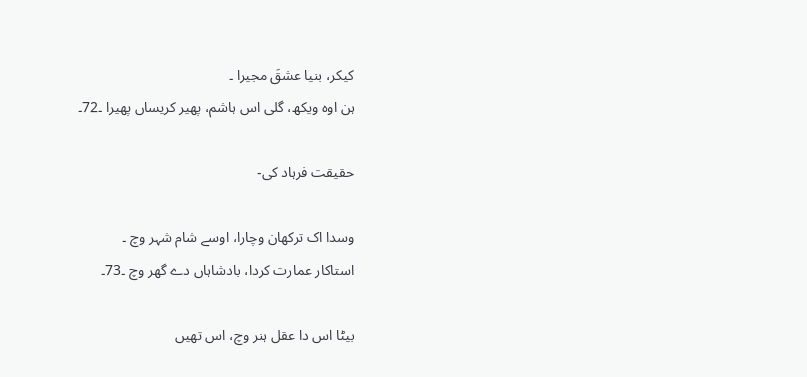کیکر، بنیا عشقَ مجیرا ۔
ہن اوہ ویکھ، گلی اس ہاشم، پھیر کریساں پھیرا ۔72۔

حقیقت فرہاد کی-

وسدا اک ترکھان وچارا، اوسے شام شہر وچ ۔
استاکار عمارت کردا، بادشاہاں دے گھر وچ ۔73۔

بیٹا اس دا عقل ہنر وچ، اس تھیں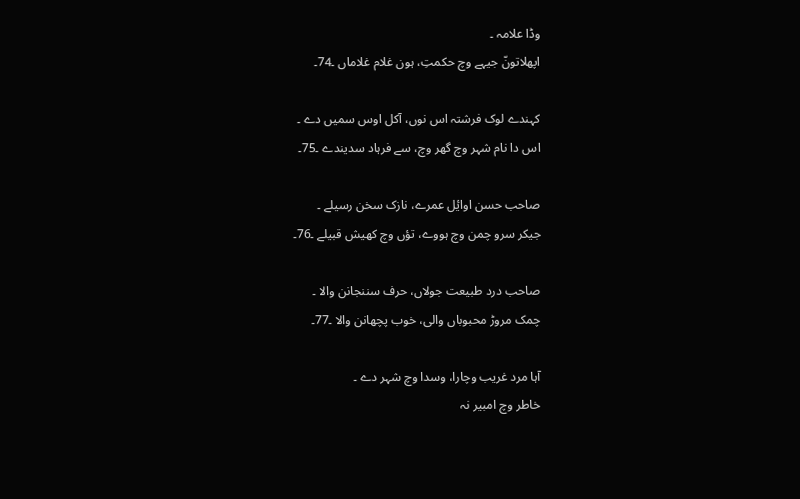وڈا علامہ ۔
اپھلاتونّ جیہے وچ حکمتِ، ہون غلام غلاماں ۔74۔

کہندے لوک فرشتہ اس نوں، آکل اوس سمیں دے ۔
اس دا نام شہر وچ گھر وچ، سے فرہاد سدیندے ۔75۔

صاحب حسن اوایٔل عمرے، نازک سخن رسیلے ۔
جیکر سرو چمن وچ ہووے، تؤں وچ کھیش قبیلے ۔76۔

صاحب درد طبیعت جولاں، حرف سننجانن والا ۔
چمک مروڑ محبوباں والی، خوب پچھانن والا ۔77۔

آہا مرد غریب وچارا، وسدا وچ شہر دے ۔
خاطر وچ امبیر نہ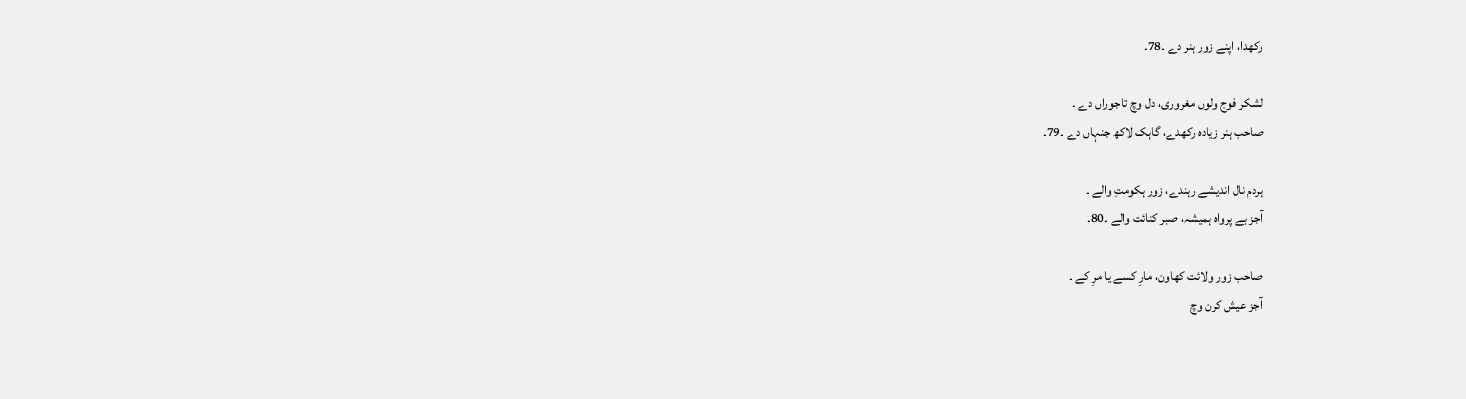رکھدا، اپنے زور ہنر دے ۔78۔

لشکر فوج ولوں مغروری، دل وچ تاجوراں دے ۔
صاحب ہنر زیادہ رکھدے، گاہک لاکھ جنہاں دے ۔79۔

ہردم نال اندیشے رہندے، زور ہکومتِ والے ۔
آجز بے پرواہ ہمیشہ، صبر کنائت والے ۔80۔

صاحب زور ولائت کھاون، مارِ کسے یا مرِ کے ۔
آجز عیش کرن وچ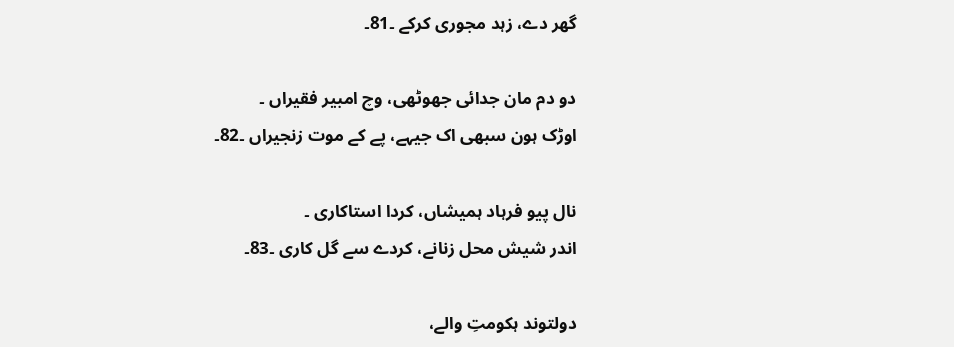گھر دے، زہد مجوری کرکے ۔81۔

دو دم مان جدائی جھوٹھی، وچ امبیر فقیراں ۔
اوڑک ہون سبھی اک جیہے، پے کے موت زنجیراں ۔82۔

نال پیو فرہاد ہمیشاں، کردا استاکاری ۔
اندر شیش محل زنانے، کردے سے گل کاری ۔83۔

دولتوند ہکومتِ والے،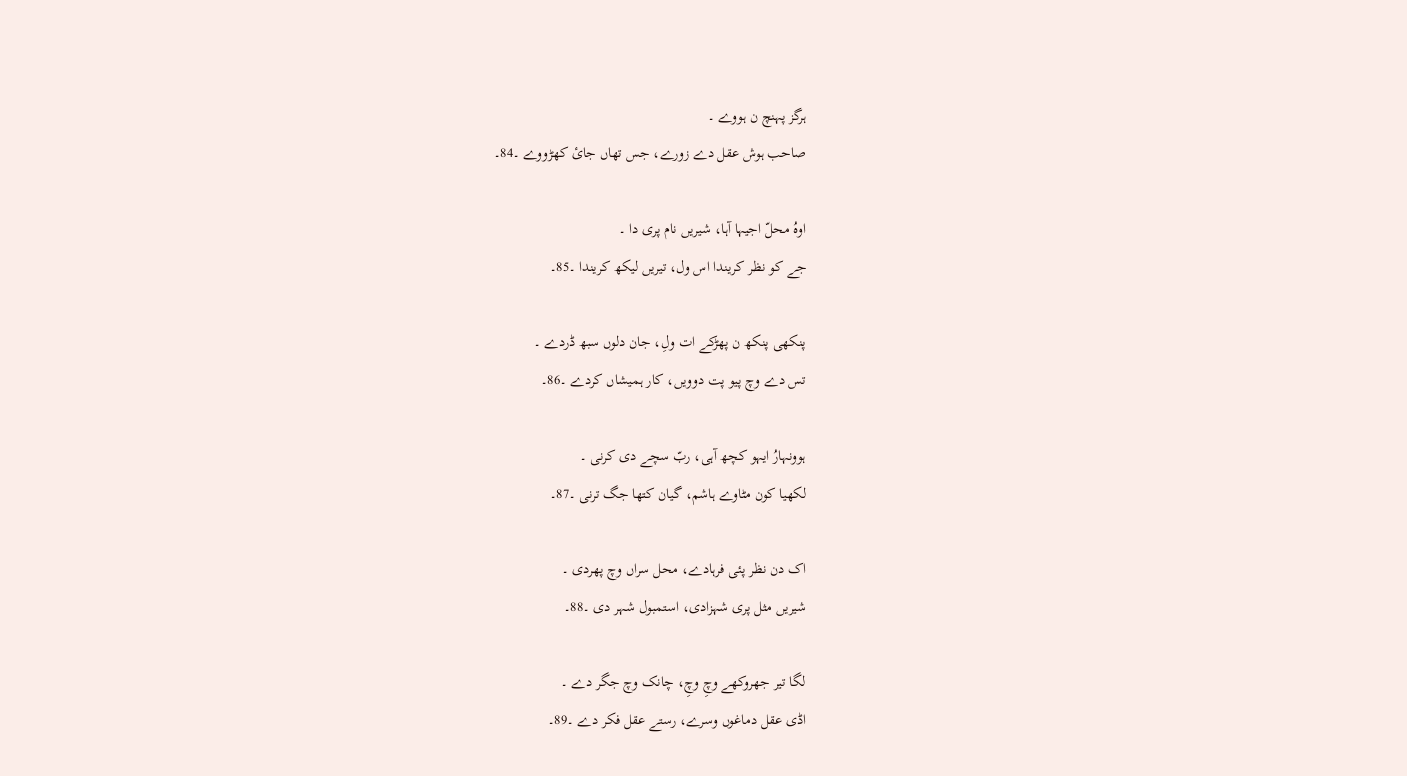ہرگز پہنچ ن ہووے ۔
صاحب ہوش عقل دے زورے، جس تھاں جائ کھڑووے ۔84۔

اوہُ محلّ اجیہا آہا، شیریں نام پری دا ۔
جے کو نظر کریندا اس ول، تیریں لیکھ کریندا ۔85۔

پنکھی پنکھ ن پھڑکے ات ولِ، جان دلوں سبھ ڈردے ۔
تس دے وچ پیو پت دوویں، کار ہمیشاں کردے ۔86۔

ہوونہارُ ایہو کچھ آہی، ربّ سچے دی کرنی ۔
لکھیا کون مٹاوے ہاشم، گیان کتھا جگ ترنی ۔87۔

اک دن نظر پئی فرہادے، محل سراں وچ پھردی ۔
شیریں مثل پری شہزادی، استمبول شہر دی ۔88۔

لگا تیر جھروکھے وچِ وچِ، چانک وچ جگر دے ۔
اڈی عقل دماغوں وسرے، رستے عقل فکر دے ۔89۔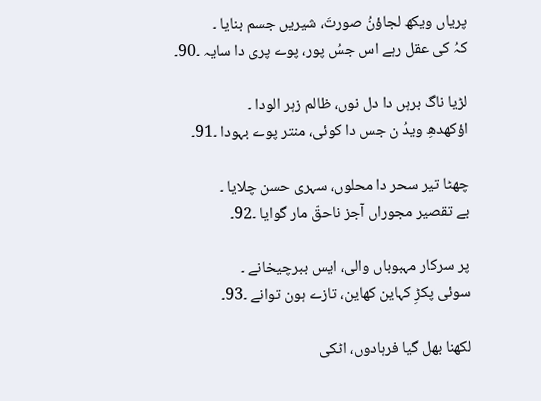پریاں ویکھ لجاؤنُ صورتَ، شیریں جسم بنایا ۔
کہُ کی عقل رہے اس جسُ پور، پوے پری دا سایہ ۔90۔

لڑیا ناگ برہں دا دل نوں، ظالم زہر الودا ۔
اؤکھدھِ ویدُ ن جس دا کوئی، منتر پوے بہودا ۔91۔

چھٹا تیر سحر دا محلوں، سہری حسن چلایا ۔
بے تقصیر مجوراں آجز ناحقّ مار گوایا ۔92۔

پر سرکار مہبوباں والی، ایس ببرچیخانے ۔
سوئی پکڑِ کہاین کھاین، تازے ہون توانے ۔93۔

لکھنا بھل گیا فرہادوں، اٹکی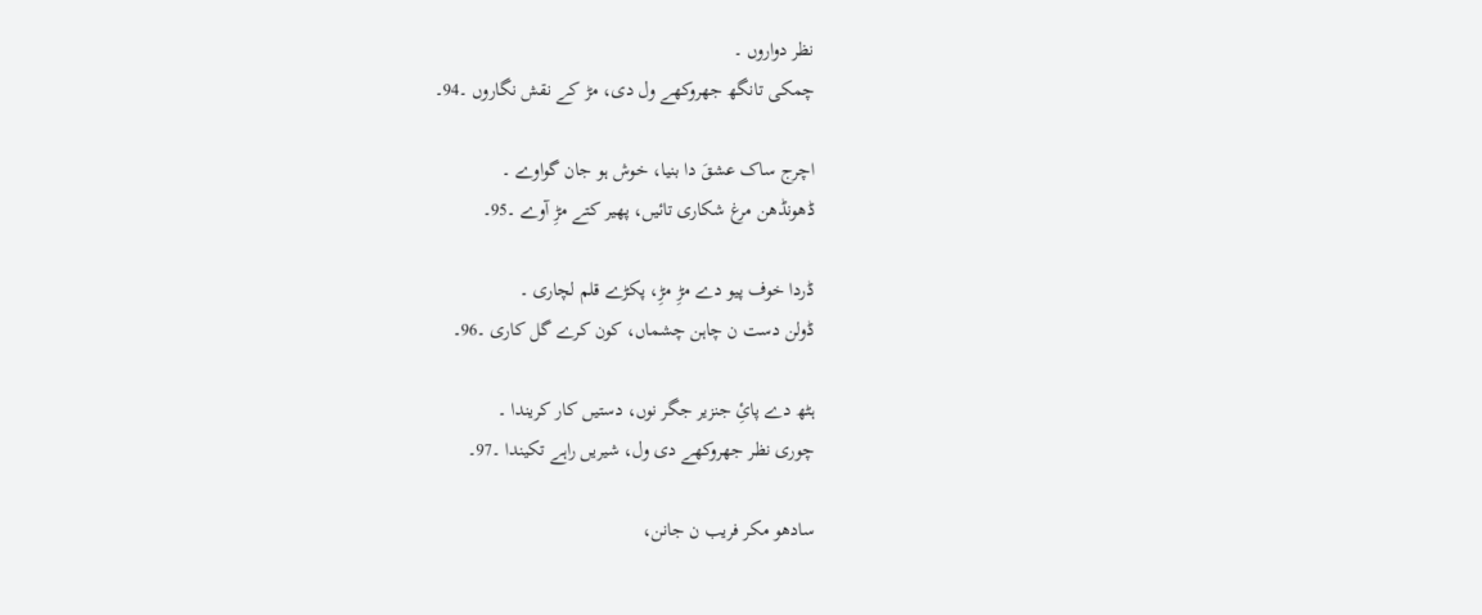نظر دواروں ۔
چمکی تانگھ جھروکھے ول دی، مڑ کے نقش نگاروں ۔94۔

اچرج ساک عشقَ دا بنیا، خوش ہو جان گواوے ۔
ڈھونڈھن مرغ شکاری تائیں، پھیر کتے مڑِ آوے ۔95۔

ڈردا خوف پیو دے مڑِ مڑِ، پکڑے قلم لچاری ۔
ڈولن دست ن چاہن چشماں، کون کرے گل کاری ۔96۔

ہٹھ دے پائِ جنزیر جگر نوں، دستیں کار کریندا ۔
چوری نظر جھروکھے دی ول، شیریں راہے تکیندا ۔97۔

سادھو مکر فریب ن جانن،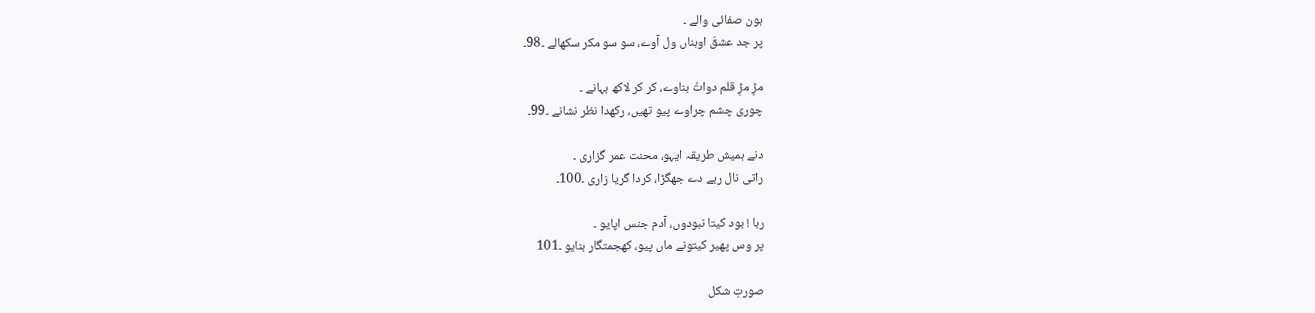ہون صفائی والے ۔
پر جد عشقَ اوہناں ول آوے، سو سو مکر سکھالے ۔98۔

مڑِ مڑِ قلم دواتُ بناوے، کر کر لاکھ بہانے ۔
چوری چشم چراوے پیو تھیں، رکھدا نظر نشانے ۔99۔

دنے ہمیش طریقہ ایہو، محنت عمر گزاری ۔
راتی نال ربے دے جھگڑا، کردا گریا زاری ۔100۔

ربا ! بود کیتا نبودوں، آدم جنس اپایو ۔
پر وس پھیر کیتونے ماں پیو، کھجمتگار بنایو ۔101

صورتِ شکل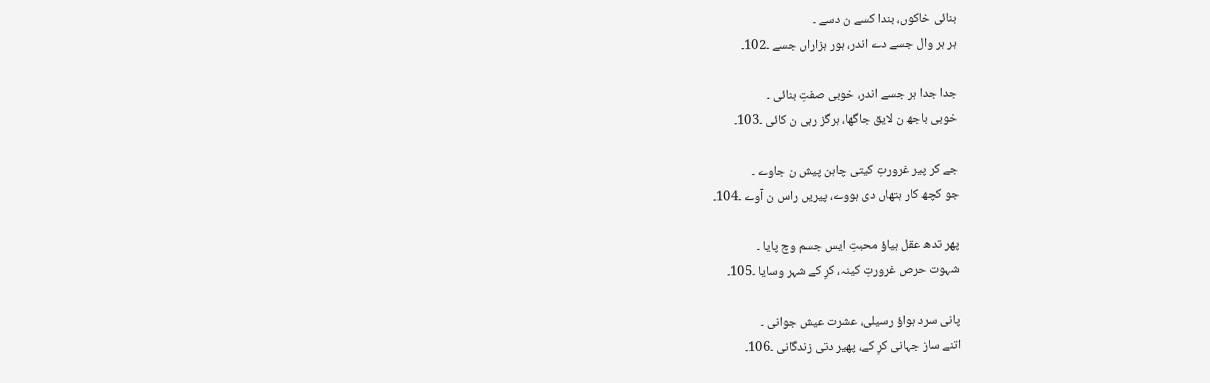بنائی خاکوں، بندا کسے ن دسے ۔
ہر ہر وال جسے دے اندر، ہور ہزاراں جسے ۔102۔

جدا جدا ہر جسے اندر، خوبی صفتِ بنائی ۔
خوبی باجھ ن لایق جاگھا، ہرگز رہی ن کائی ۔103۔

جے کر پیر غرورتِ کیتی چاہن پیش ن جاوے ۔
جو کچھ کار ہتھاں دی ہووے، پیریں راس ن آوے ۔104۔

پھر تدھ عقل ہیاؤ محبتِ ایس جسم وچ پایا ۔
شہوت حرص غرورتِ کینہ، کرِ کے شہر وسایا ۔105۔

پانی سرد ہواؤ رسیلی، عشرت عیش جوانی ۔
اتنے ساز جہانی کرِ کے، پھیر دتی زندگانی ۔106۔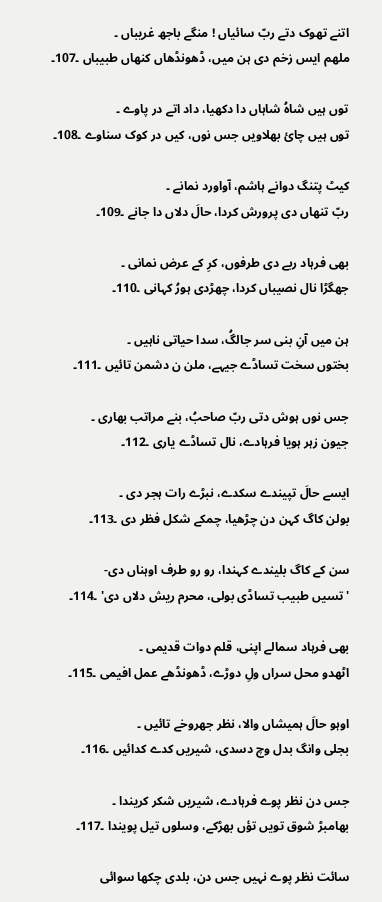اتنے تھوک دتے ربّ سائیاں ! منگے باجھ غریباں ۔
ملھم ایس زخم دی ہن میں، ڈھونڈھاں کنھاں طبیباں ۔107۔

توں ہیں شاہُ شاہاں دا دکھیا، داد اتے در پاوے ۔
توں ہیں چائ بھلاویں جس نوں، کیں در کوک سناوے ۔108۔

کیٹ پتنگ دوانے ہاشم، آواورد نمانے ۔
ربّ تنھاں دی پرورش کردا، حالَ دلاں دا جانے ۔109۔

بھی فرہاد ربے دی طرفوں، کرِ کے عرض نمانی ۔
جھگڑا نال نصیباں کردا، چھڑدی ہورُ کہانی ۔110۔

ہن میں آنِ بنی سر جالگُ، سدا حیاتی ناہیں ۔
بختوں سخت تساڈے جیہے، ملن ن دشمن تائیں ۔111۔

جس نوں ہوش دتی ربّ صاحبُ، بنے مراتب بھاری ۔
جیون زہر ہویا فرہادے، نال تساڈے یاری ۔112۔

ایسے حالَ تپیندے سکدے، نبڑے رات ہجر دی ۔
بولن کاگ کہن دن چڑھیا، چمکے شکل فظر دی ۔113۔

سن کے کاگ بلیندے کہندا، رو رو طرف اوہناں دی-
'تسیں طبیب تساڈی بولی، محرم ریش دلاں دی' ۔114۔

بھی فرہاد سمالے اپنی، قلم دوات قدیمی ۔
اٹھدو محل سراں ولِ دوڑے، ڈھونڈھے عمل افیمی ۔115۔

اوہو حالَ ہمیشاں والا، نظر جھروخے تائیں ۔
بجلی وانگ بدل وچ دسدی، شیریں کدے کدائیں ۔116۔

جس دن نظر پوے فرہادے، شیریں شکر کریندا ۔
بھامبڑ شوق تویں تؤں بھڑکے، وسلوں تیل پویندا ۔117۔

سائت نظر پوے نہیں جس دن، بلدی چکھا سوائی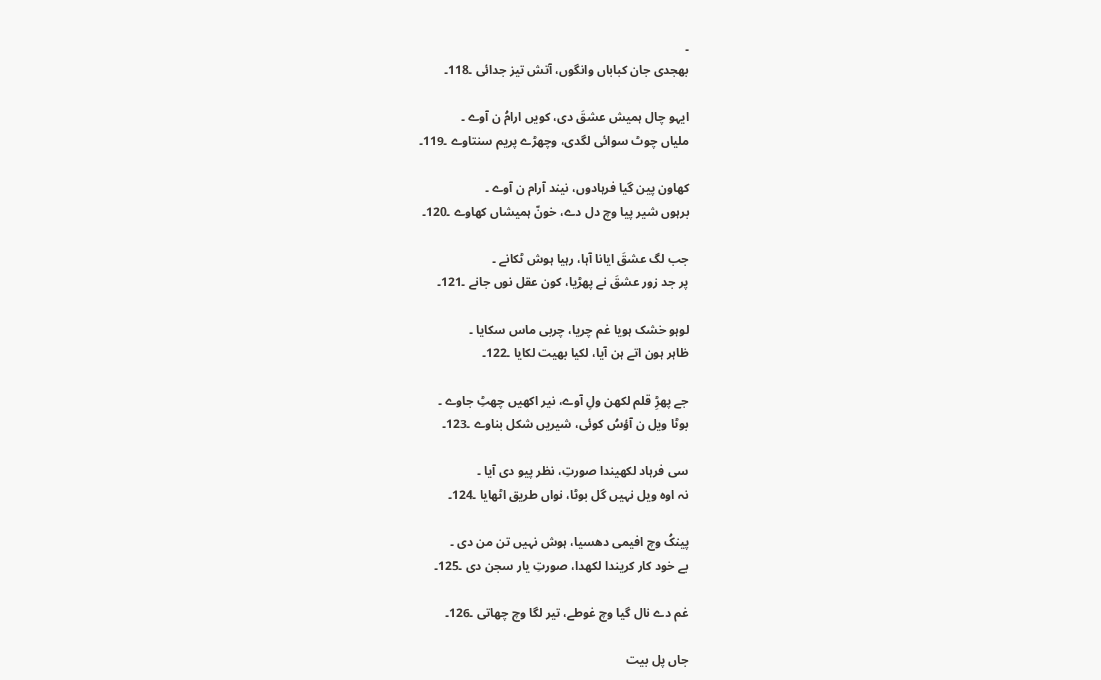۔
بھجدی جان کباباں وانگوں، آتش تیز جدائی ۔118۔

ایہو چال ہمیش عشقَ دی، کویں ارامُ ن آوے ۔
ملیاں چوٹ سوائی لگدی، وچھڑے پریم سنتاوے ۔119۔

کھاون پین گیا فرہادوں، نیند آرام ن آوے ۔
برہوں شیر پیا وچ دل دے، خونّ ہمیشاں کھاوے ۔120۔

جب لگ عشقَ ایانا آہا، رہیا ہوش ٹکانے ۔
پر جد زور عشقَ نے پھڑیا، کون عقل نوں جانے ۔121۔

لوہو خشک ہویا غم چریا، چربی ماس سکایا ۔
ظاہر ہون اتے ہن آیا، لکیا بھیت لکایا ۔122۔

جے پھڑِ قلم لکھن ولِ آوے، نیر اکھیں چھٹِ جاوے ۔
بوٹا ویل ن آؤسُ کوئی، شیریں شکل بناوے ۔123۔

سی فرہاد لکھیندا صورتِ، نظر پیو دی آیا ۔
نہ اوہ ویل نہیں گل بوٹا، نواں طریق اٹھایا ۔124۔

پینکُ وچ افیمی دھسیا، ہوش نہیں تن من دی ۔
بے خود کار کریندا لکھدا، صورتِ یار سجن دی ۔125۔

غم دے نال گیا وچ غوطے، تیر لگا وچ چھاتی ۔126۔

جاں پل بیت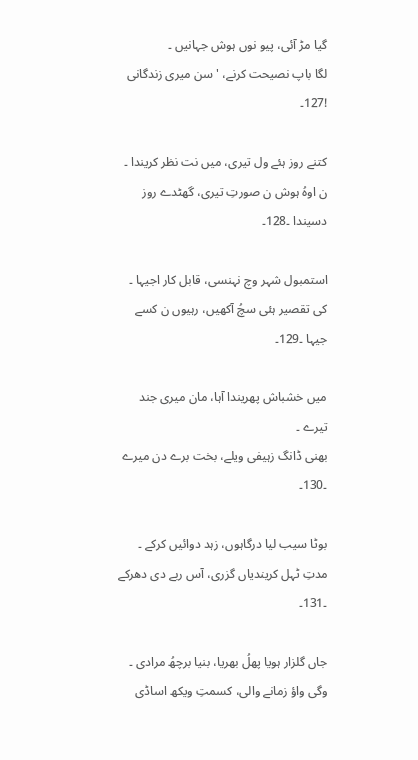گیا مڑ آئی، پیو نوں ہوش جہانیں ۔
لگا باپ نصیحت کرنے، 'سن میری زندگانی !127۔

کتنے روز ہئے ول تیری، میں نت نظر کریندا ۔
ن اوہُ ہوش ن صورتِ تیری، گھٹدے روز دسیندا ۔128۔

استمبول شہر وچ نہنسی، قابل کار اجیہا ۔
کی تقصیر ہئی سچُ آکھیں، رہیوں ن کسے جیہا ۔129۔

میں خشباش پھریندا آہا، مان میری جند تیرے ۔
بھنی ڈانگ زہیفی ویلے، بخت برے دن میرے ۔130۔

بوٹا سیب لیا درگاہوں، زہد دوائیں کرکے ۔
مدتِ ٹہل کریندیاں گزری، آس ربے دی دھرکے ۔131۔

جاں گلزار ہویا پھلُ بھریا، بنیا برچھُ مرادی ۔
وگی واؤ زمانے والی، کسمتِ ویکھ اساڈی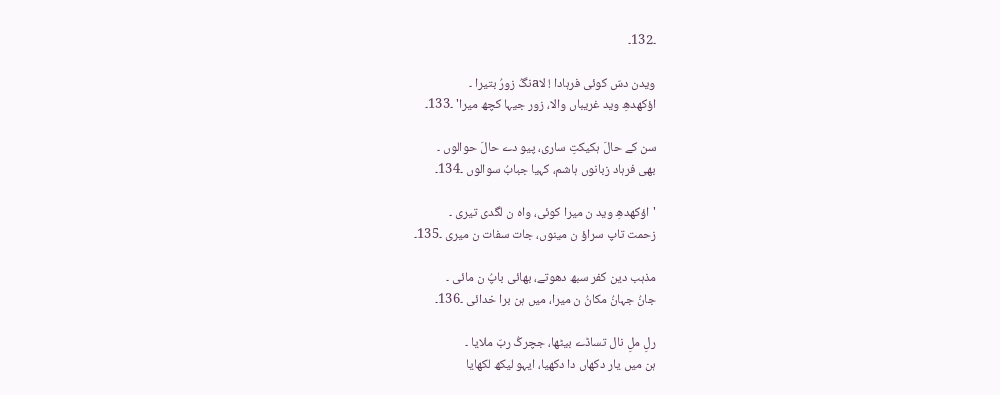۔132۔

ویدن دسّ کوئی فرہادا ! لاaنگُ زورُ بتیرا ۔
اؤکھدھِ وید غریباں والا، زور جیہا کچھ میرا' ۔133۔

سن کے حالَ ہکیکتِ ساری، پیو دے حالَ حوالوں ۔
بھی فرہاد زبانوں ہاشم، کہیا جبابُ سوالوں ۔134۔

'اؤکھدھِ وید ن میرا کوئی، واہ ن لگدی تیری ۔
زحمت تاپ سراؤ ن مینوں، جات سفات ن میری ۔135۔

مذہب دین کفر سبھ دھوتے، بھائی باپُ ن مائی ۔
جانُ جہانُ مکانُ ن میرا، میں ہن برا خدائی ۔136۔

رلِ ملِ نال تساڈے بیٹھا، جچرکُ ربّ ملایا ۔
ہن میں یار دکھاں دا دکھیا، ایہو لیکھ لکھایا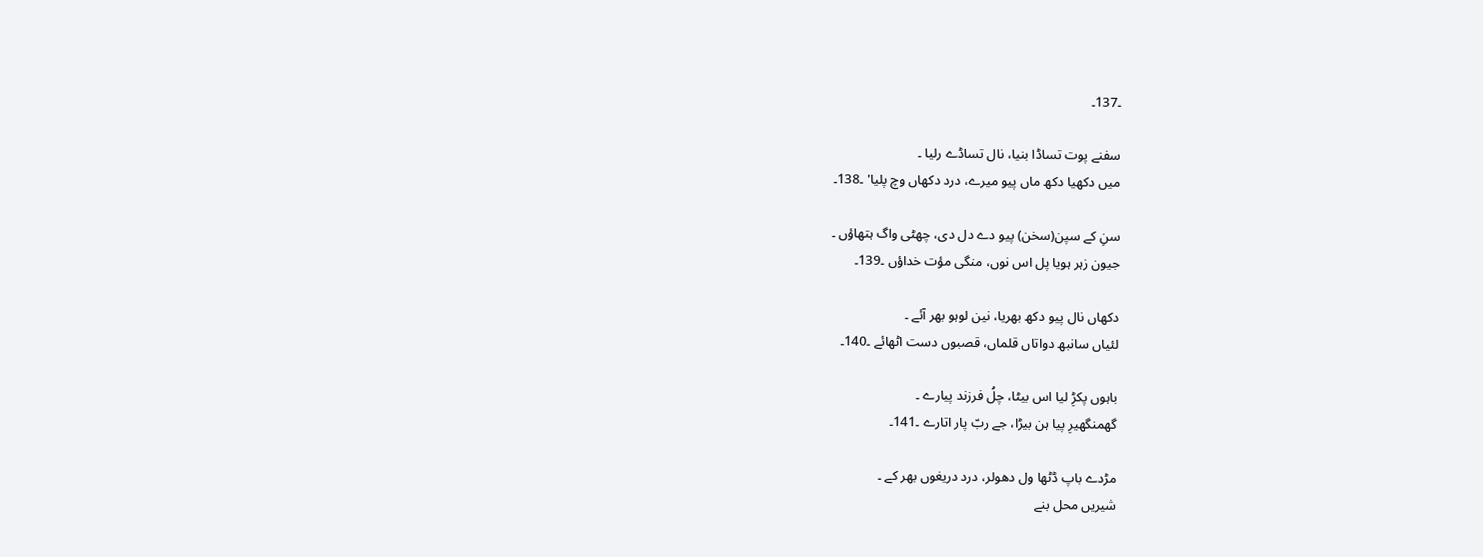۔137۔

سفنے پوت تساڈا بنیا، نال تساڈے رلیا ۔
میں دکھیا دکھ ماں پیو میرے، درد دکھاں وچ پلیا' ۔138۔

سنِ کے سپن(سخن) پیو دے دل دی، چھٹی واگ ہتھاؤں ۔
جیون زہر ہویا پل اس نوں، منگی مؤت خداؤں ۔139۔

دکھاں نال پیو دکھ بھریا، نین لوہو بھر آئے ۔
لئیاں سانبھ دواتاں قلماں، قصبوں دست اٹھائے ۔140۔

باہوں پکڑِ لیا اس بیٹا، چلُ فرزند پیارے ۔
گھمنگھیرِ پیا ہن بیڑا، جے ربّ پار اتارے ۔141۔

مڑدے باپ ڈٹھا ول دھولر، درد دریغوں بھر کے ۔
شیریں محل بنے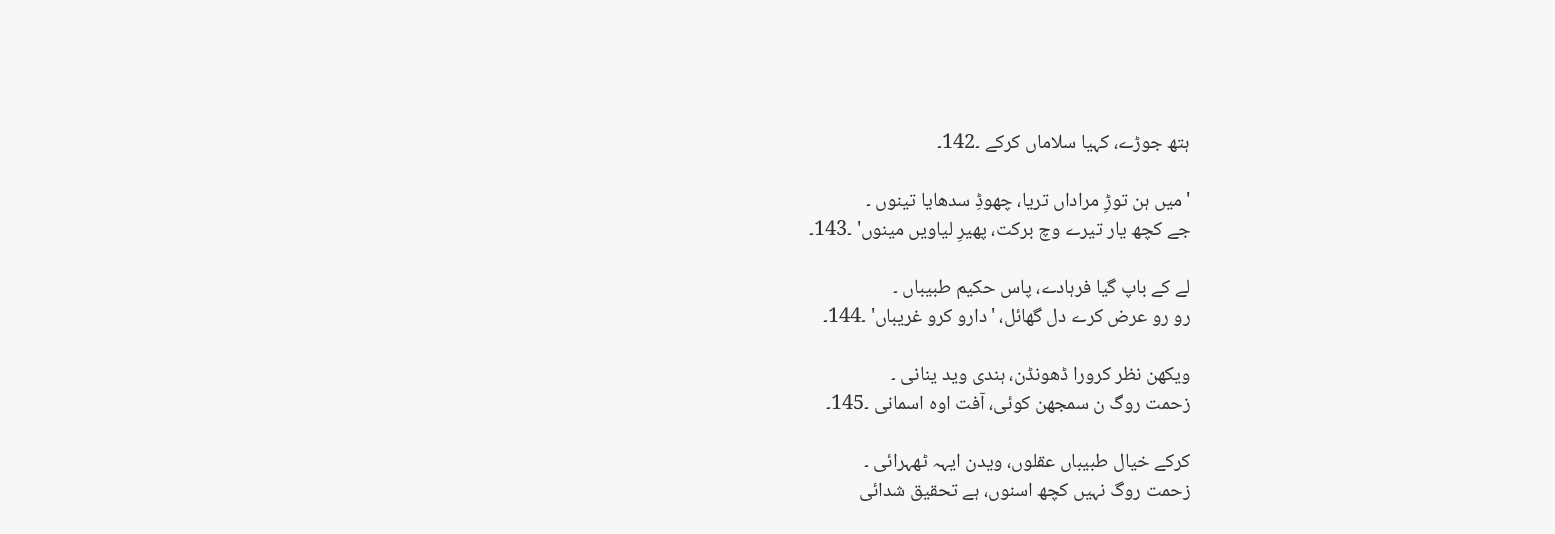ہتھ جوڑے، کہیا سلاماں کرکے ۔142۔

'میں ہن توڑِ مراداں تریا، چھوڈِ سدھایا تینوں ۔
جے کچھ یار تیرے وچ برکت، پھیرِ لیاویں مینوں' ۔143۔

لے کے باپ گیا فرہادے، پاس حکیم طبیباں ۔
رو رو عرض کرے دل گھائل، 'دارو کرو غریباں' ۔144۔

ویکھن نظر کرورا ڈھونڈن، ہندی وید ینانی ۔
زحمت روگ ن سمجھن کوئی، آفت اوہ اسمانی ۔145۔

کرکے خیال طبیباں عقلوں، ویدن ایہہ ٹھہرائی ۔
زحمت روگ نہیں کچھ اسنوں، ہے تحقیق شدائی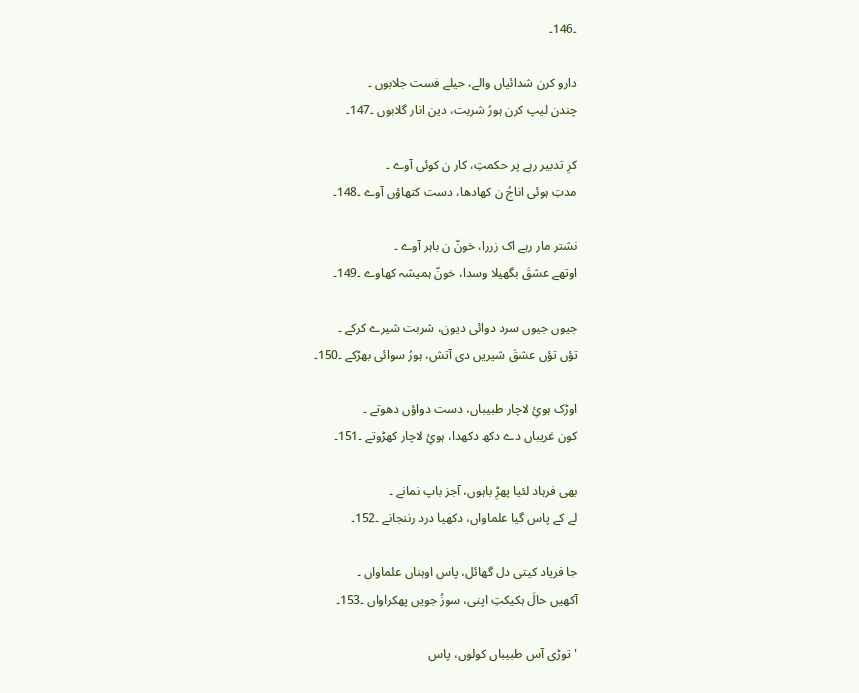۔146۔

دارو کرن شدائیاں والے، حیلے فست جلابوں ۔
چندن لیپ کرن ہورُ شربت، دین انار گلابوں ۔147۔

کرِ تدبیر رہے پر حکمتِ، کار ن کوئی آوے ۔
مدتِ ہوئی اناجُ ن کھادھا، دست کتھاؤں آوے ۔148۔

نشتر مار رہے اک زررا، خونّ ن باہر آوے ۔
اوتھے عشقَ بگھیلا وسدا، خونّ ہمیشہ کھاوے ۔149۔

جیوں جیوں سرد دوائی دیون، شربت شیرے کرکے ۔
تؤں تؤں عشقَ شیریں دی آتش، ہورُ سوائی بھڑکے ۔150۔

اوڑک ہوئِ لاچار طبیباں، دست دواؤں دھوتے ۔
کون غریباں دے دکھ دکھدا، ہوئِ لاچار کھڑوتے ۔151۔

بھی فرہاد لئیا پھڑِ باہوں، آجز باپ نمانے ۔
لے کے پاس گیا علماواں، دکھیا درد رننجانے ۔152۔

جا فریاد کیتی دل گھائل، پاس اوہناں علماواں ۔
آکھیں حالَ ہکیکتِ اپنی، سوزُ جویں پھکراواں ۔153۔

'توڑی آس طبیباں کولوں، پاس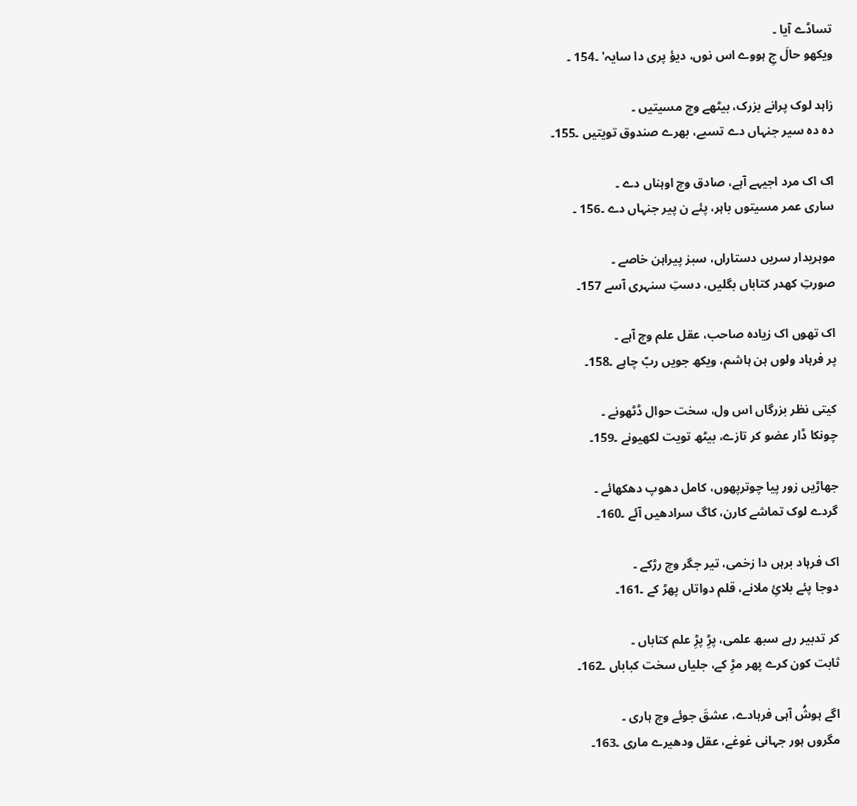تساڈے آیا ۔
ویکھو حالَ جِ ہووے اس نوں، دیؤ پری دا سایہ' ۔154 ۔

زاہد لوک پرانے بزرک، بیٹھے وچ مسیتیں ۔
دہ دہ سیر جنہاں دے تسبے، بھرے صندوق تویتیں ۔155۔

اک اک مرد اجیہے آہے، صادق وچ اوہناں دے ۔
ساری عمر مسیتوں باہر، پئے ن پیر جنہاں دے ۔156 ۔

موہریدار سریں دستاراں، سبز پیراہن خاصے ۔
صورتِ کھدر کتاباں بگلیں، دستِ سنہری آسے 157۔

اک تھوں اک زیادہ صاحب، عقل علم وچ آہے ۔
پر فرہاد ولوں ہن ہاشم، ویکھ جویں ربّ چاہے ۔158۔

کیتی نظر بزرگاں اس ول، سخت حوال ڈٹھونے ۔
چونکا ڈار عضو کر تازے، بیٹھ تویت لکھیونے ۔159۔

جھاڑیں زور پیا چوترپھوں، کامل دھوپ دھکھائے ۔
گردے لوک تماشے کارن، کاگ سرادھیں آئے ۔160۔

اک فرہاد برہں دا زخمی، تیر جگر وچ رڑکے ۔
دوجا پئے بلائِ ملانے، قلم دواتاں پھڑ کے ۔161۔

کر تدبیر رہے سبھ علمی، پڑِ پڑِ علم کتاباں ۔
ثابت کون کرے پھر مڑِ کے، جلیاں سخت کباباں ۔162۔

اگے ہوشُ آہی فرہادے، عشقَ جوئے وچ ہاری ۔
مگروں ہور جہانی غوغے، عقل ودھیرے ماری ۔163۔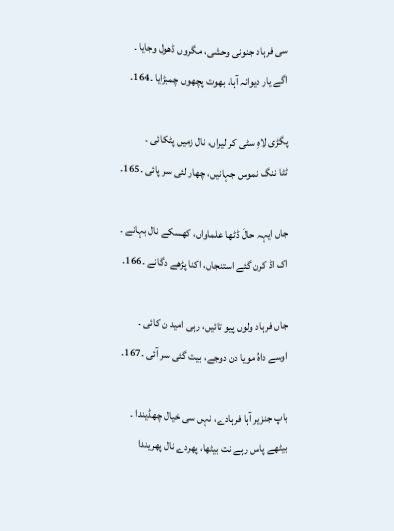سی فرہاد جنونی وحشی، مگروں ڈھول وجایا ۔
اگے یار دیوانہ آہا، بھوت پچھوں چمبڑایا ۔164۔

پگڑی لاہِ سٹی کر لیراں، نال زمیں پٹکائی ۔
ٹٹا ننگ نموس جہانیں، چھار لئی سر پائی ۔165۔

جاں ایہہ حالَ ڈٹھا علماواں، کھسکے نال بہانے ۔
اک اڈ کرن گئے استنجاں، اکنا پڑھے دگانے ۔166۔

جاں فرہاد ولوں پیو تائیں، رہی امید ن کائی ۔
اوسے داہُ مویا دن دوجے، بیت گئی سر آئی ۔167۔

باپ جنزیر آہا فرہادے، نہں سی خیال چھڈیندا ۔
بیٹھے پاس رہے نت بیٹھا، پھردے نال پھریندا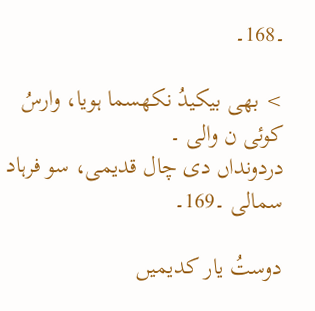۔168۔

> بھی بیکیدُ نکھسما ہویا، وارسُ کوئی ن والی ۔
دردونداں دی چال قدیمی، سو فرہاد سمالی ۔169۔

دوستُ یار کدیمیں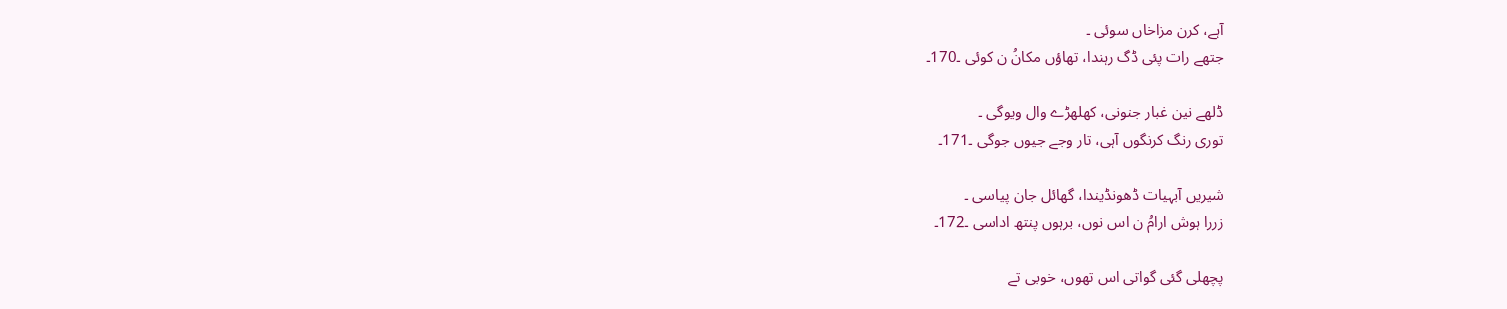آہے، کرن مزاخاں سوئی ۔
جتھے رات پئی ڈگ رہندا، تھاؤں مکانُ ن کوئی ۔170۔

ڈلھے نین غبار جنونی، کھلھڑے وال ویوگی ۔
توری رنگ کرنگوں آہی، تار وجے جیوں جوگی ۔171۔

شیریں آبہیات ڈھونڈیندا، گھائل جان پیاسی ۔
زررا ہوش ارامُ ن اس نوں، برہوں پنتھ اداسی ۔172۔

پچھلی گئی گواتی اس تھوں، خوبی تے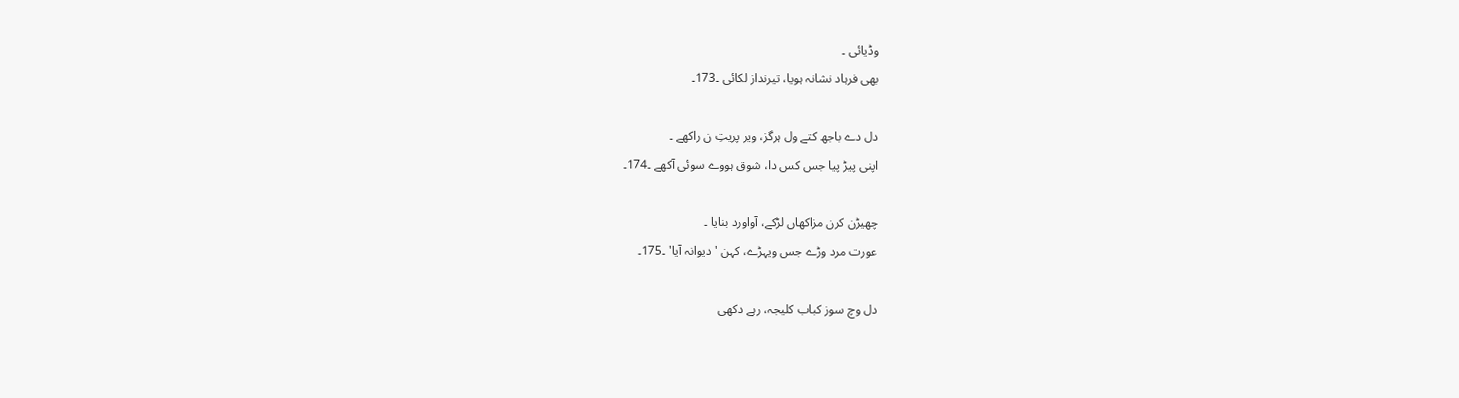وڈیائی ۔
بھی فرہاد نشانہ ہویا، تیرنداز لکائی ۔173۔

دل دے باجھ کتے ول ہرگز، ویر پریتِ ن راکھے ۔
اپنی پیڑ پیا جس کس دا، شوق ہووے سوئی آکھے ۔174۔

چھیڑن کرن مزاکھاں لڑکے، آواورد بنایا ۔
عورت مرد وڑے جس ویہڑے، کہن 'دیوانہ آیا' ۔175۔

دل وچ سوز کباب کلیجہ، رہے دکھی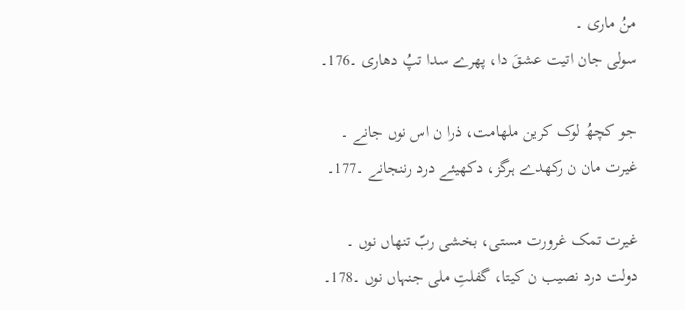منُ ماری ۔
سولی جان اتیت عشقَ دا، پھرے سدا تپُ دھاری ۔176۔

جو کچھُ لوک کرین ملھامت، ذرا ن اس نوں جانے ۔
غیرت مان ن رکھدے ہرگز، دکھیئے درد رننجانے ۔177۔

غیرت تمک غرورت مستی، بخشی ربّ تنھاں نوں ۔
دولت درد نصیب ن کیتا، گفلتِ ملی جنہاں نوں ۔178۔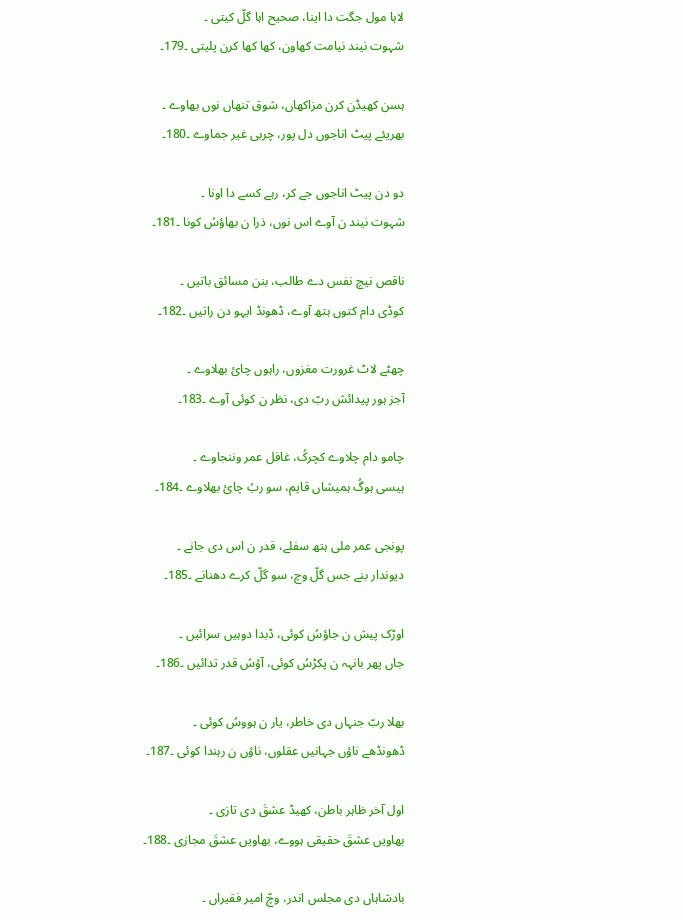لاہا مول جگت دا اینا، صحیح اہا گلّ کیتی ۔
شہوت نیند نیامت کھاون، کھا کھا کرن پلیتی ۔179۔

ہسن کھیڈن کرن مزاکھاں، شوق تنھاں نوں بھاوے ۔
بھریئے پیٹ اناجوں دل پور، چربی غیر جماوے ۔180۔

دو دن پیٹ اناجوں جے کر، رہے کسے دا اونا ۔
شہوت نیند ن آوے اس نوں، ذرا ن بھاؤسُ کونا ۔181۔

ناقص نیچ نفس دے طالب، بنن مسائق باتیں ۔
کوڈی دام کتوں ہتھ آوے، ڈھونڈ ایہو دن راتیں ۔182۔

چھٹے لاٹ غرورت مغزوں، راہوں چائ بھلاوے ۔
آجز ہور پیدائش ربّ دی، نظر ن کوئی آوے ۔183۔

چامو دام چلاوے کچرکُ، غافل عمر وننجاوے ۔
ہیسی ہوگُ ہمیشاں قایم، سو ربُ چائ بھلاوے ۔184۔

پونجی عمر ملی ہتھ سفلے، قدر ن اس دی جانے ۔
دیوندار بنے جس گلّ وچ، سو گلّ کرے دھنانے ۔185۔

اوڑک پیش ن جاؤسُ کوئی، ڈبدا دوہیں سرائیں ۔
جاں پھر بانہہ ن پکڑسُ کوئی، آؤسُ قدر تدائیں ۔186۔

بھلا ربّ جنہاں دی خاطر، یار ن ہووسُ کوئی ۔
ڈھونڈھے ناؤں جہانیں عقلوں، ناؤں ن رہندا کوئی ۔187۔

اول آخر ظاہر باطن، کھیڈ عشقَ دی تازی ۔
بھاویں عشقَ حقیقی ہووے، بھاویں عشقَ مجازی ۔188۔

بادشاہاں دی مجلس اندر، وچّ امیر فقیراں ۔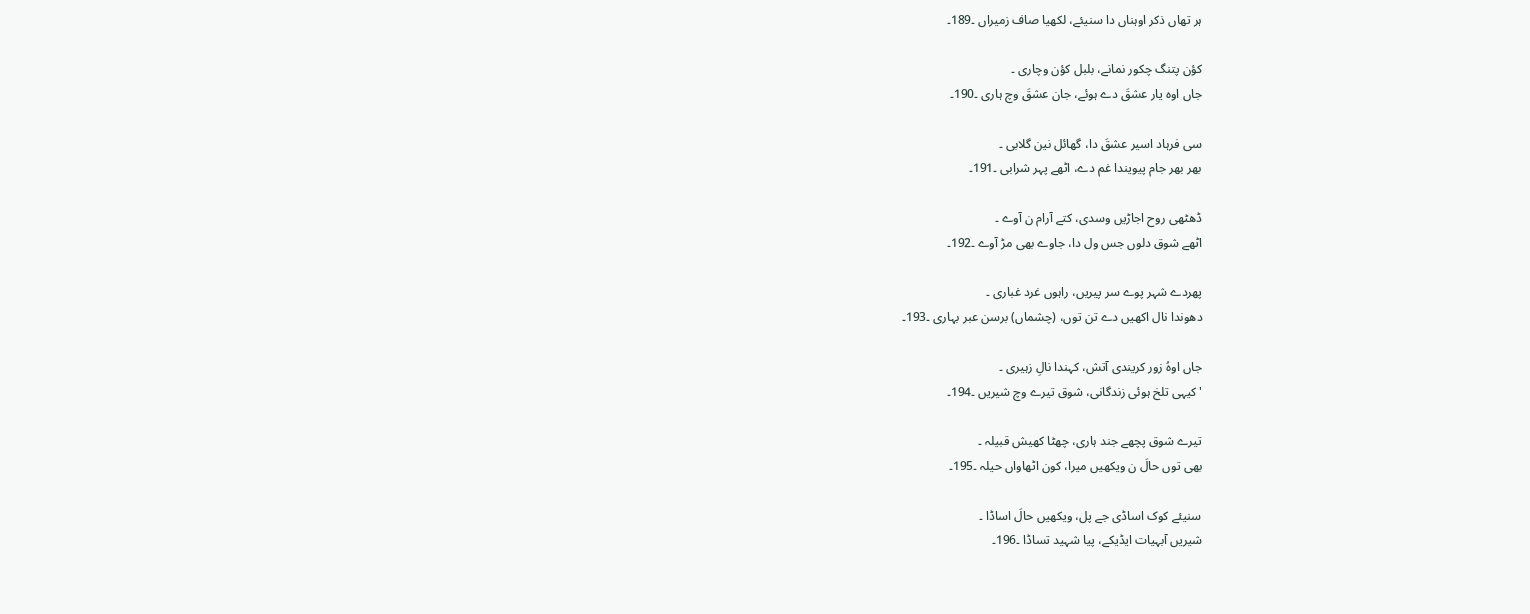ہر تھاں ذکر اوہناں دا سنیئے، لکھیا صاف زمیراں ۔189۔

کؤن پتنگ چکور نمانے، بلبل کؤن وچاری ۔
جاں اوہ یار عشقَ دے ہوئے، جان عشقَ وچ ہاری ۔190۔

سی فرہاد اسیر عشقَ دا، گھائل نین گلابی ۔
بھر بھر جام پیویندا غم دے، اٹھے پہر شرابی ۔191۔

ڈھٹھی روح اجاڑیں وسدی، کتے آرام ن آوے ۔
اٹھے شوق دلوں جس ول دا، جاوے بھی مڑ آوے ۔192۔

پھردے شہر پوے سر پیریں، راہوں غرد غباری ۔
دھوندا نال اکھیں دے تن توں، (چشماں) برسن عبر بہاری ۔193۔

جاں اوہُ زور کریندی آتش، کہندا نالِ زہیری ۔
'کیہی تلخ ہوئی زندگانی، شوق تیرے وچ شیریں ۔194۔

تیرے شوق پچھے جند ہاری، چھٹا کھیش قبیلہ ۔
بھی توں حالَ ن ویکھیں میرا، کون اٹھاواں حیلہ ۔195۔

سنیئے کوک اساڈی جے پل، ویکھیں حالَ اساڈا ۔
شیریں آبہیات ایڈیکے، پیا شہید تساڈا ۔196۔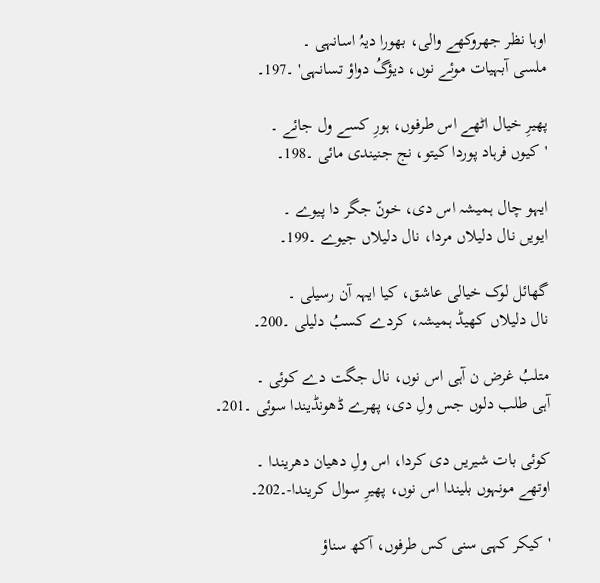اوہا نظر جھروکھے والی، بھورا دیہُ اسانہی ۔
ملسی آبہیات موئے نوں، دیؤگُ دواؤ تسانہی' ۔197۔

پھیرِ خیال اٹھے اس طرفوں، ہورِ کسے ول جائے ۔
'کیوں فرہاد پوردا کیتو، نج جنیندی مائی ۔198۔

ایہو چال ہمیشہ اس دی، خونّ جگر دا پیوے ۔
ایویں نال دلیلاں مردا، نال دلیلاں جیوے ۔199۔

گھائل لوک خیالی عاشق، کیا ایہہ آن رسیلی ۔
نال دلیلاں کھیڈ ہمیشہ، کردے کسبُ دلیلی ۔200۔

متلبُ غرض ن آہی اس نوں، نال جگت دے کوئی ۔
آہی طلب دلوں جس ولِ دی، پھرے ڈھونڈیندا سوئی ۔201۔

کوئی بات شیریں دی کردا، اس ولِ دھیان دھریندا ۔
اوتھے مونہوں بلیندا اس نوں، پھیرِ سوال کریندا-۔202۔

'کیکر کہی سنی کس طرفوں، آکھ سناؤ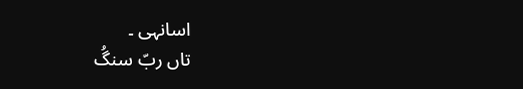اسانہی ۔
تاں ربّ سنگُ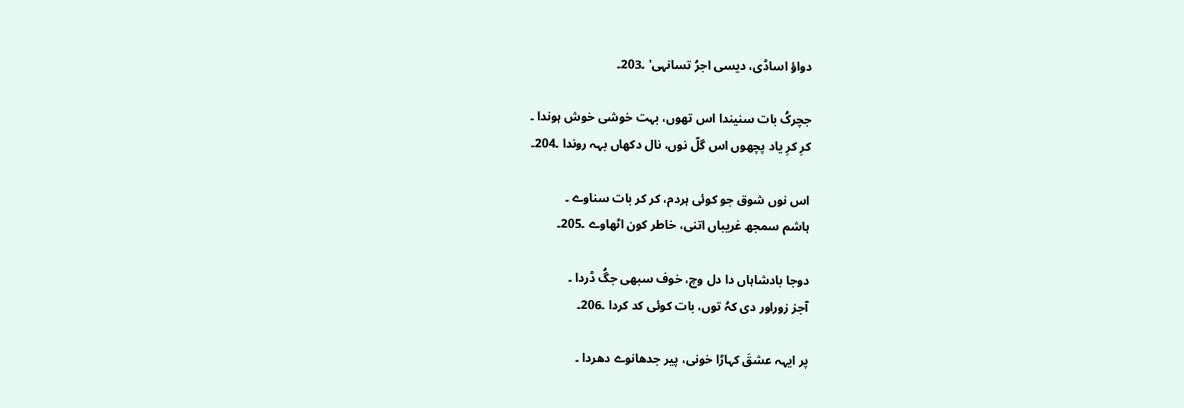دواؤ اساڈی، دیسی اجرُ تسانہی' ۔203۔

جچرکُ بات سنیندا اس تھوں، بہت خوشی خوش ہوندا ۔
کرِ کرِ یاد پچھوں اس گلّ نوں، نال دکھاں بہہ روندا ۔204۔

اس نوں شوق جو کوئی ہردم، کر کر بات سناوے ۔
ہاشم سمجھ غریباں اتنی، خاطر کون اٹھاوے ۔205۔

دوجا بادشاہاں دا دل وچ، خوف سبھی جگُ ڈردا ۔
آجز زوراور دی کہُ توں، بات کوئی کد کردا ۔206۔

پر ایہہ عشقَ کہاڑا خونی، پیر جدھانوے دھردا ۔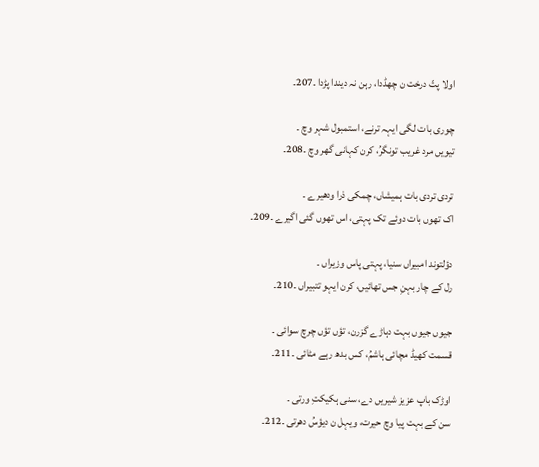اولا پتّ درخت ن چھڈدا، رہن نہ دیندا پڑدا ۔207۔

چوری بات لگی ایہہ ترنے، استمبول شہر وچ ۔
تیویں مرد غریب تونگرُ، کرن کہانی گھر وچ ۔208۔

تردی تردی بات ہمیشاں، چمکی ذرا ودھیرے ۔
اک تھوں بات دوئے تک پہتی، اس تھوں گئی اگیرے ۔209۔

دؤلتوند امبیراں سنیا، پہتی پاس وزیراں ۔
رل کے چار بہنِ جس تھائیں، کرن ایہو تتبیراں ۔210۔

جیوں جیوں بہت دہاڑے گزرن، تؤں تؤں چرچ سوائی ۔
قسمت کھیڈ مچائی ہاشمُ، کس بدھ رہے مٹائی ۔211۔

اوڑک باپ عزیز شیریں دے، سنی ہکیکتِ ورتی ۔
سن کے بہت پیا وچ حیرت، ویہل ن دیؤسُ دھرتی ۔212۔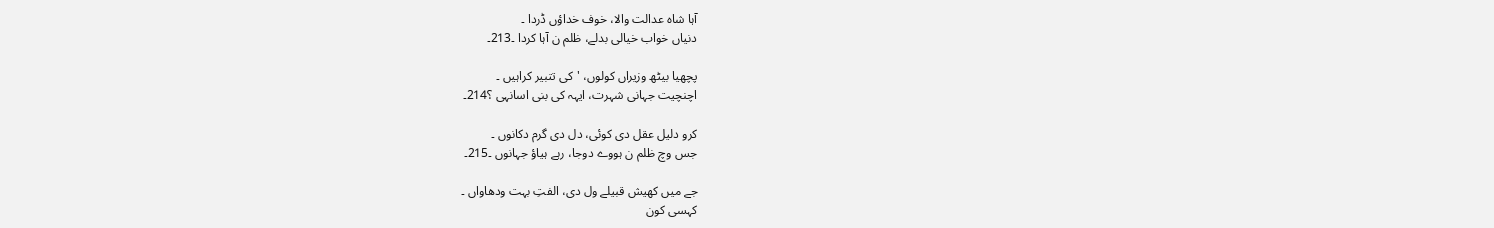آہا شاہ عدالت والا، خوف خداؤں ڈردا ۔
دنیاں خواب خیالی بدلے، ظلم ن آہا کردا ۔213۔

پچھیا بیٹھ وزیراں کولوں، 'کی تتبیر کراہیں ۔
اچنچیت جہانی شہرت، ایہہ کی بنی اسانہی ؟214۔

کرو دلیل عقل دی کوئی، دل دی گرم دکانوں ۔
جس وچ ظلم ن ہووے دوجا، رہے ہیاؤ جہانوں ۔215۔

جے میں کھیش قبیلے ول دی، الفتِ بہت ودھاواں ۔
کہسی کون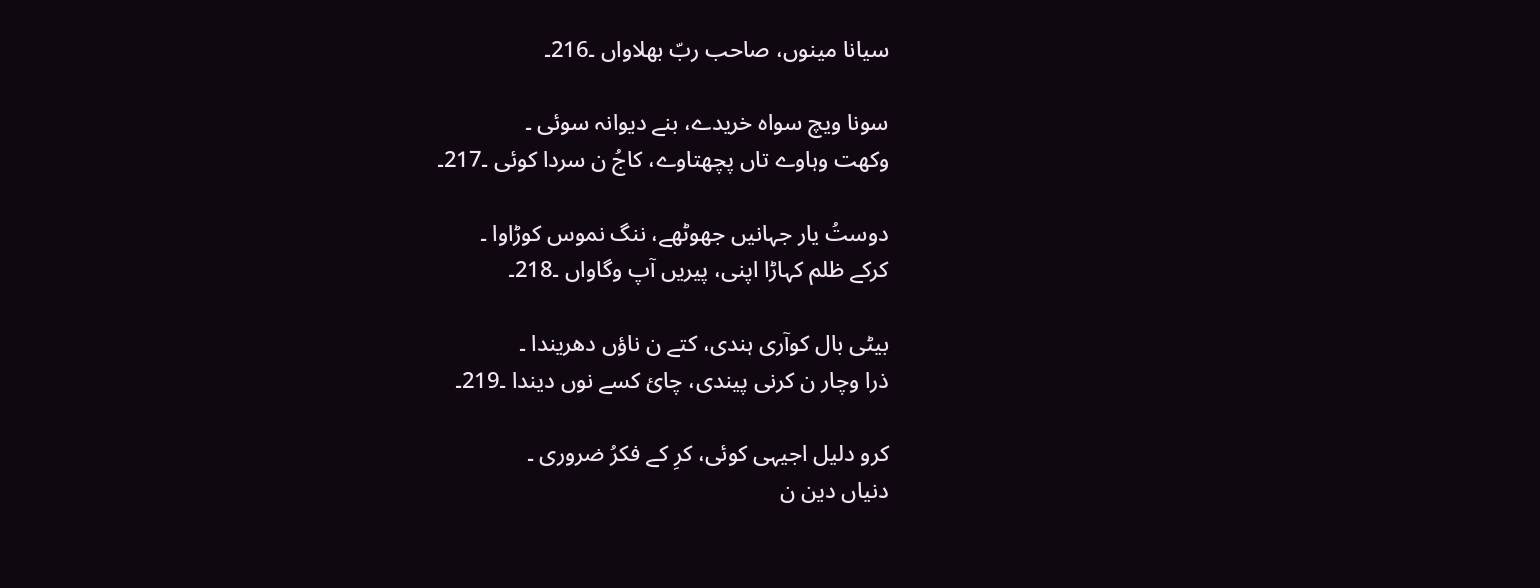سیانا مینوں، صاحب ربّ بھلاواں ۔216۔

سونا ویچ سواہ خریدے، بنے دیوانہ سوئی ۔
وکھت وہاوے تاں پچھتاوے، کاجُ ن سردا کوئی ۔217۔

دوستُ یار جہانیں جھوٹھے، ننگ نموس کوڑاوا ۔
کرکے ظلم کہاڑا اپنی، پیریں آپ وگاواں ۔218۔

بیٹی بال کوآری ہندی، کتے ن ناؤں دھریندا ۔
ذرا وچار ن کرنی پیندی، چائ کسے نوں دیندا ۔219۔

کرو دلیل اجیہی کوئی، کرِ کے فکرُ ضروری ۔
دنیاں دین ن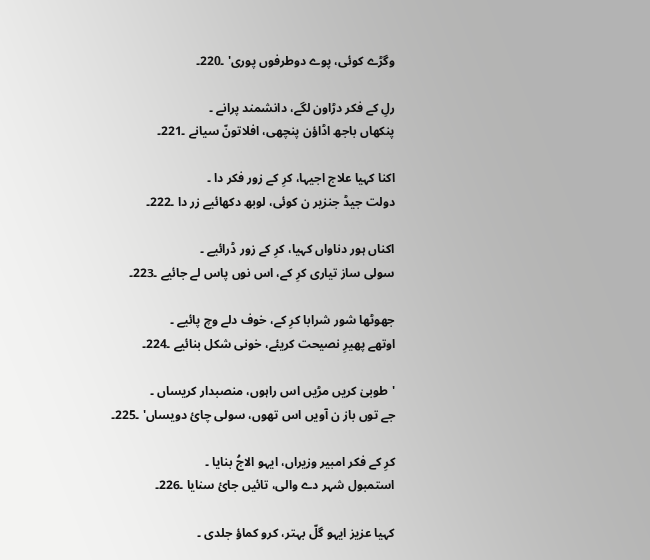وگڑے کوئی، پوے دوطرفوں پوری' ۔220۔

رلِ کے فکر دڑاون لگے، دانشمند پرانے ۔
پنکھاں باجھ اڈاؤن پنچھی، افلاتونّ سیانے ۔221۔

اکنا کہیا علاج اجیہا، کرِ کے زور فکر دا ۔
دولت جیڈ جنزیر ن کوئی، لوبھ دکھائیے زر دا ۔222۔

اکناں ہور دناواں کہیا، کرِ کے زور ڈرائیے ۔
سولی ساز تیاری کرِ کے، اس نوں پاس لے جائیے ۔223۔

جھوٹھا شور شرابا کرِ کے، خوف دلے وچ پائیے ۔
اوتھے پھیرِ نصیحت کریئے، خونی شکل بنائیے ۔224۔

'طوبیٰ کریں مڑیں اس راہوں، منصبدار کریساں ۔
جے توں باز ن آویں اس تھوں، سولی چائ دویساں' ۔225۔

کرِ کے فکر امبیر وزیراں، ایہو الاجُ بنایا ۔
استمبول شہر دے والی، تائیں جائ سنایا ۔226۔

کہیا عزیز ایہو گلّ بہتر، کرو کماؤ جلدی ۔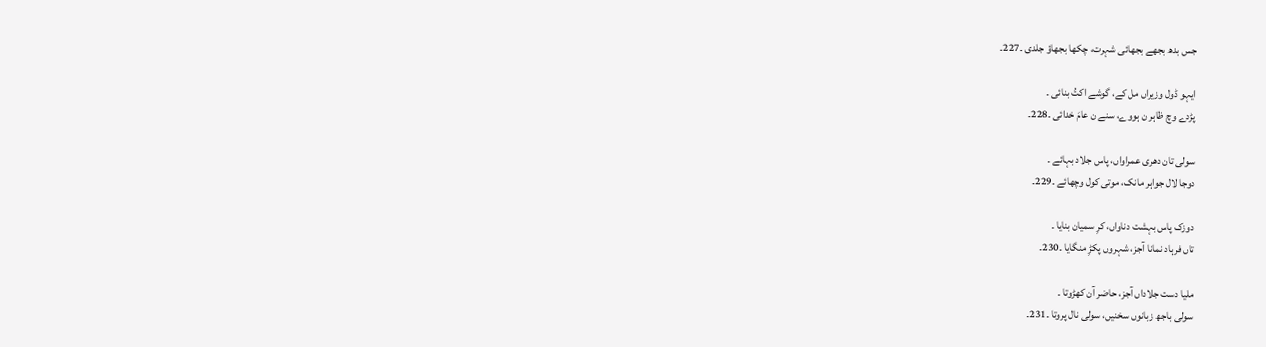جس بدھ بجھے بجھائی شہرت، چکھا بجھاؤ جلدی ۔227۔

ایہو ڈول وزیراں مل کے، گوشے اکتُ بنائی ۔
پڑدے وچ ظاہر ن ہووے، سنے ن عامَ خدائی ۔228۔

سولی تان دھری عمراواں، پاس جلاد بہائے ۔
دوجا لال جواہر مانک، موتی کول وچھائے ۔229۔

دوزک پاس بہشت دناواں، کرِ سمیان بنایا ۔
تاں فرہاد نمانا آجز، شہروں پکڑِ منگایا ۔230۔

ملیا دست جلاداں آجز، حاضر آن کھڑوتا ۔
سولی باجھ زبانوں سخنیں، سولی نال پروتا ۔231۔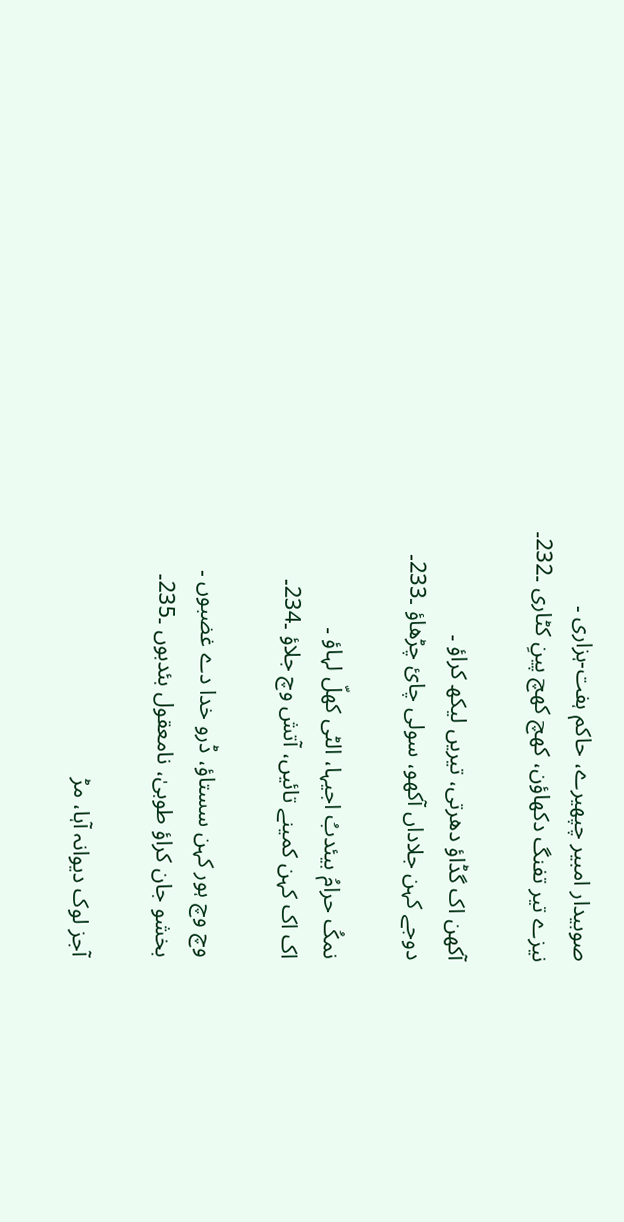صوبیدار امبیر چپھیرے، حاکم ہفت-ہزاری ۔
نیزے تیر تفنگ دکھاؤن، کھچ کھچ پینِ کٹاری ۔232۔

آکھن اک گڈاؤ دھرتی، تیریں لیکھ کراؤ ۔
دوجے کہن جلاداں آکھو، سولی چائ چڑھاؤ ۔233۔

نمکُ حرامُ بیئدبُ اجیہا، الٹی کھلّ لہاؤ ۔
اک اک کہن کمینے تائیں، آتش وچ جلاؤ ۔234۔

وچ وچ ہور کہن سستاؤ، ڈرو خدا دے غضبوں ۔
بخشو جان کراؤ طوبیٰ، نامعقول بئدبوں ۔235۔

آجز لوک دیوانہ آہا، مڑ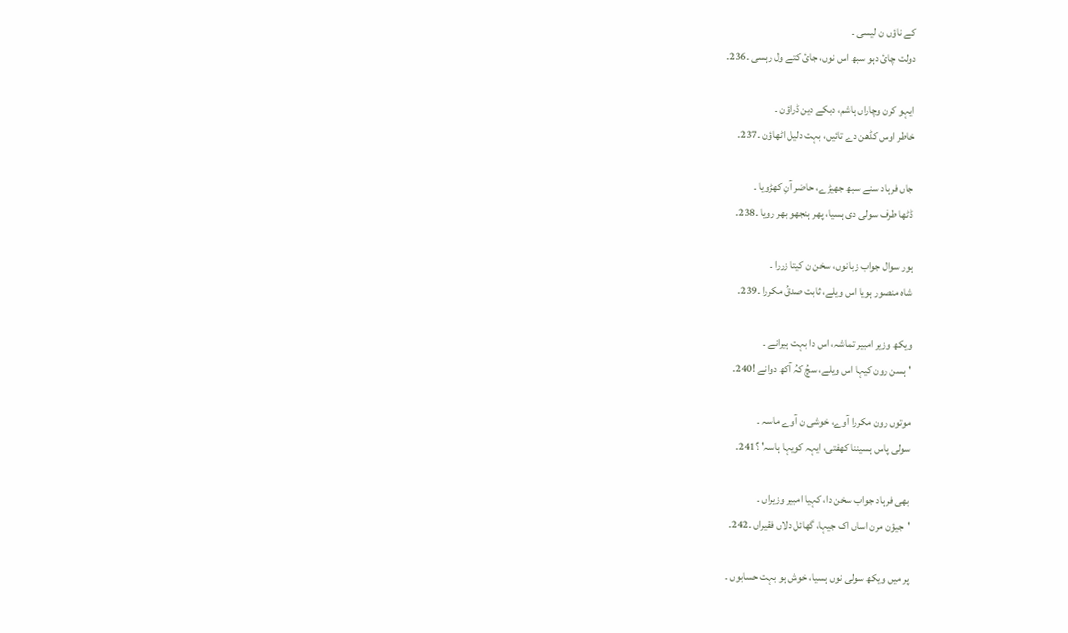کے ناؤں ن لیسی ۔
دولت چائ دہو سبھ اس نوں، جائ کتے ول رہسی ۔236۔

ایہو کرن وچاراں ہاشم، دبکے دین ڈراؤن ۔
خاطر اوس کڈھن دے تائیں، بہت دلیل اٹھاؤن ۔237۔

جاں فرہاد سنے سبھ جھیڑے، حاضر آنِ کھڑویا ۔
ڈٹھا طرف سولی دی ہسیا، پھر ہنجھو بھر رویا ۔238۔

ہور سوال جواب زبانوں، سخن ن کیتا زررا ۔
شاہ منصور ہویا اس ویلے، ثابت صدقُ مکررا ۔239۔

ویکھ وزیر امبیر تماشہ، اس دا بہت ہیرانے ۔
'ہسن رون کیہا اس ویلے، سچُ کہُ آکھ دوانے !240۔

موتوں رون مکررا آوے، خوشی ن آوے ماسہ ۔
سولی پاس ہسیننا کھفتی، ایہہ کویہا ہاسہ' ؟241۔

بھی فرہاد جواب سخن دا، کہیا امبیر وزیراں ۔
'جیؤن مرن اساں اک جیہا، گھائل دلاں فقیراں ۔242۔

پر میں ویکھ سولی نوں ہسیا، خوش ہو بہت حسابوں ۔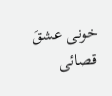خونی عشقَ قصائی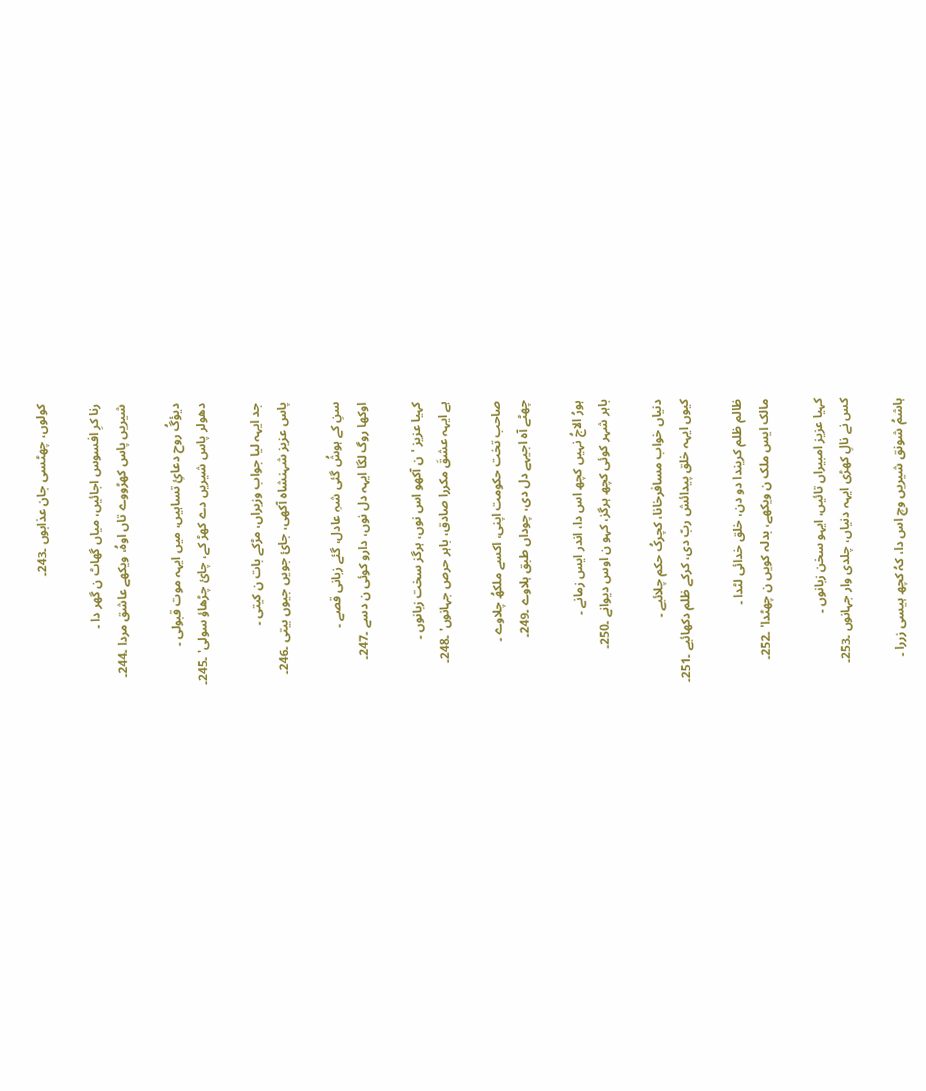کولوں، چھٹسی جان عذابوں ۔243۔

رنا کرِ افسوس اجائیں، میاں گھاٹ ن گھر دا ۔
شیریں پاس کھڑووے تاں اوہُ، ویکھے عاشق مردا ۔244۔

دیؤگُ روح دعائِ تساہیں، میں ایہہ موت قبولی ۔
دھولر پاس شیریں دے کھڑ کے، چائ چڑھاؤ سولی' ۔245۔

جد ایہہ لیا جواب وزیراں، مڑکے بات ن کیتی ۔
پاس عزیز شہنشاہ آکھی، جائ جویں جیوں بیتی ۔246۔

سنِ کے ہوشُ گئی شہِ عادل، گئے زبانی قصے ۔
اوکھا روگ لگا ایہہ دل نوں، دارو کوئی ن دسے ۔247۔

کہیا عزیز 'ن آکھو اس نوں، ہرگز سخت زبانوں ۔
ہے ایہہ عشقَ مکررا صادق، باہر حرص جہانوں' ۔248۔

صاحب تخت حکومت اپنی، اکسے ملکھُ چلاوے ۔
چھٹے آہ اجیہے دل دی، چوداں طبق ہلاوے ۔249۔

ہورُ الاجُ نہیں کچھ اس دا، اندر ایس زمانے ۔
باہر شہر کوئی کچھ ہرگز، کہو ن اوس دیوانے ۔250۔

دنیاں خواب مسافرخانا، کچرکُ حکم چلائیے ۔
کیوں ایہہ خلق پیدائش ربّ دی، کرکے ظلم دکھائیے ۔251۔

ظالم ظلم کریندا دو دن، خلق خدائی لٹدا ۔
مالک ایس ملک ن ویکھے، بدلہ کویں ن چھٹدا' ۔252۔

کہیا عزیز امبیراں تائیں، ایہو سخن زبانوں ۔
کس نے نالِ کھڑی ایہہ دنیاں، چلدی وار جہانوں ۔253۔

ہاشمُ شونق شیریں وچ اس دا، کہُ کچھ ہیسی زررا ۔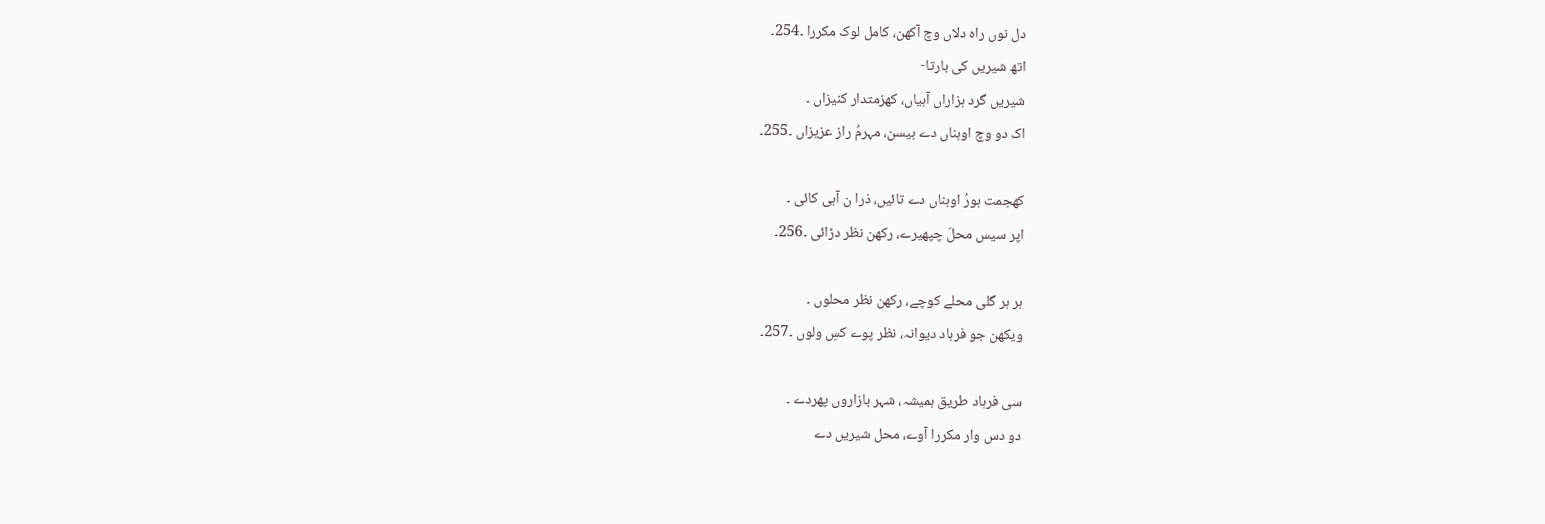دل نوں راہ دلاں وچ آکھن، کامل لوک مکررا ۔254۔
اتھ شیریں کی بارتا-
شیریں گرد ہزاراں آہیاں، کھزمتدار کنیزاں ۔
اک دو وچ اوہناں دے ہیسن، مہرمُ راز عزیزاں ۔255۔

کھجمت ہورُ اوہناں دے تائیں، ذرا ن آہی کائی ۔
اپر سیس محلّ چپھیرے، رکھن نظر دڑائی ۔256۔

ہر ہر گلی محلے کوچے، رکھن نظر محلوں ۔
ویکھن جو فرہاد دیوانہ، نظر پوے کسِ ولوں ۔257۔

سی فرہاد طریق ہمیشہ، شہر بازاروں پھردے ۔
دو دس وار مکررا آوے، محل شیریں دے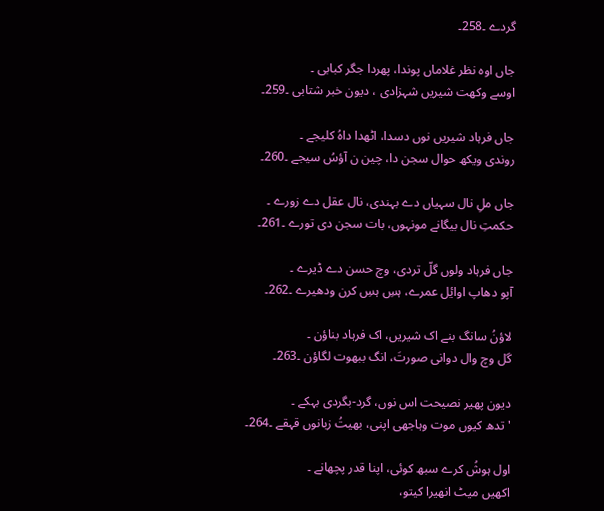گردے ۔258۔

جاں اوہ نظر غلاماں پوندا، پھردا جگر کبابی ۔
اوسے وکھت شیریں شہزادی ، دیون خبر شتابی ۔259۔

جاں فرہاد شیریں نوں دسدا، اٹھدا داہُ کلیجے ۔
روندی ویکھ حوال سجن دا، چین ن آؤسُ سیجے ۔260۔

جاں ملِ نال سہیاں دے بہندی، نال عقل دے زورے ۔
حکمتِ نال بیگانے مونہوں، بات سجن دی تورے ۔261۔

جاں فرہاد ولوں گلّ تردی، وچ حسن دے ڈیرے ۔
آپو دھاپ اوایٔل عمرے، ہسِ ہسِ کرن ودھیرے ۔262۔

لاؤنُ سانگ بنے اک شیریں، اک فرہاد بناؤن ۔
گل وچ وال دوانی صورتَ، انگ ببھوت لگاؤن ۔263۔

دیون پھیر نصیحت اس نوں، گرد-بگردی بہکے ۔
'تدھ کیوں موت وہاجھی اپنی، بھیتُ زبانوں قہقے ۔264۔

اول ہوشُ کرے سبھ کوئی، اپنا قدر پچھانے ۔
اکھیں میٹ انھیرا کیتو،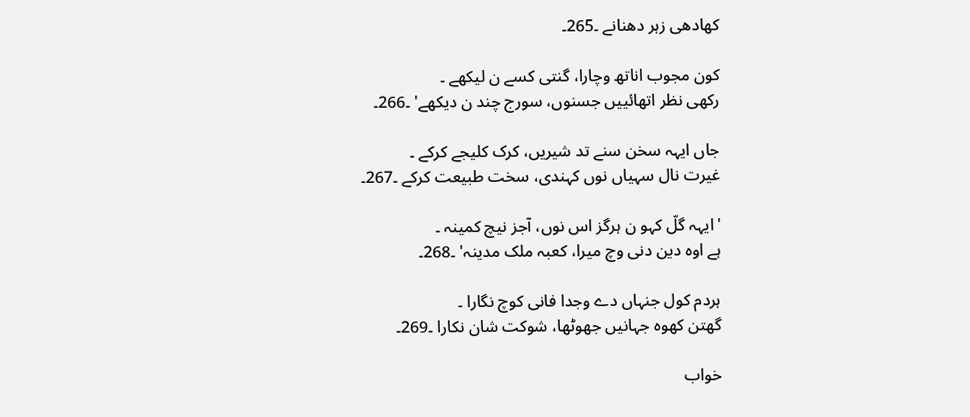کھادھی زہر دھنانے ۔265۔

کون مجوب اناتھ وچارا، گنتی کسے ن لیکھے ۔
رکھی نظر اتھائییں جسنوں، سورج چند ن دیکھے' ۔266۔

جاں ایہہ سخن سنے تد شیریں، کرک کلیجے کرکے ۔
غیرت نال سہیاں نوں کہندی، سخت طبیعت کرکے ۔267۔

'ایہہ گلّ کہو ن ہرگز اس نوں، آجز نیچ کمینہ ۔
ہے اوہ دین دنی وچ میرا، کعبہ ملک مدینہ' ۔268۔

ہردم کول جنہاں دے وجدا فانی کوچ نگارا ۔
گھتن کھوہ جہانیں جھوٹھا، شوکت شان نکارا ۔269۔

خواب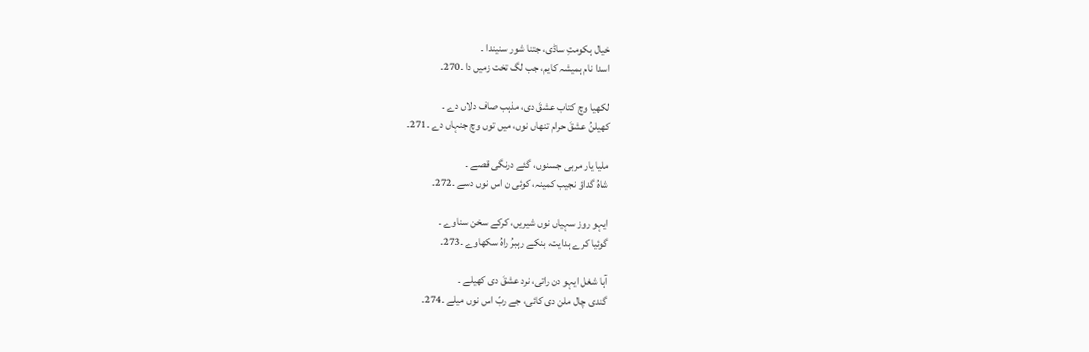خیال ہکومتِ ساڈی، جتنا شور سنیندا ۔
اسدا نام ہمیشہ کایم، جب لگ تخت زمیں دا ۔270۔

لکھیا وچ کتاب عشقَ دی، مذہب صاف دلاں دے ۔
کھیلنُ عشقَ حرام تنھاں نوں، میں توں وچ جنہاں دے ۔271۔

ملیا یار مربی جسنوں، گئے درنگی قصے ۔
شاہُ گداؤ نجیب کمینہ، کوئی ن اس نوں دسے ۔272۔

ایہو روز سہیاں نوں شیریں، کرکے سخن سناوے ۔
گوئیا کرے ہدایت، بنکے رہبرُ راہُ سکھاوے ۔273۔

آہا شغل ایہو دن راتی، نرد عشقَ دی کھیلے ۔
گندی چال ملن دی کائی، جے ربّ اس نوں میلے ۔274۔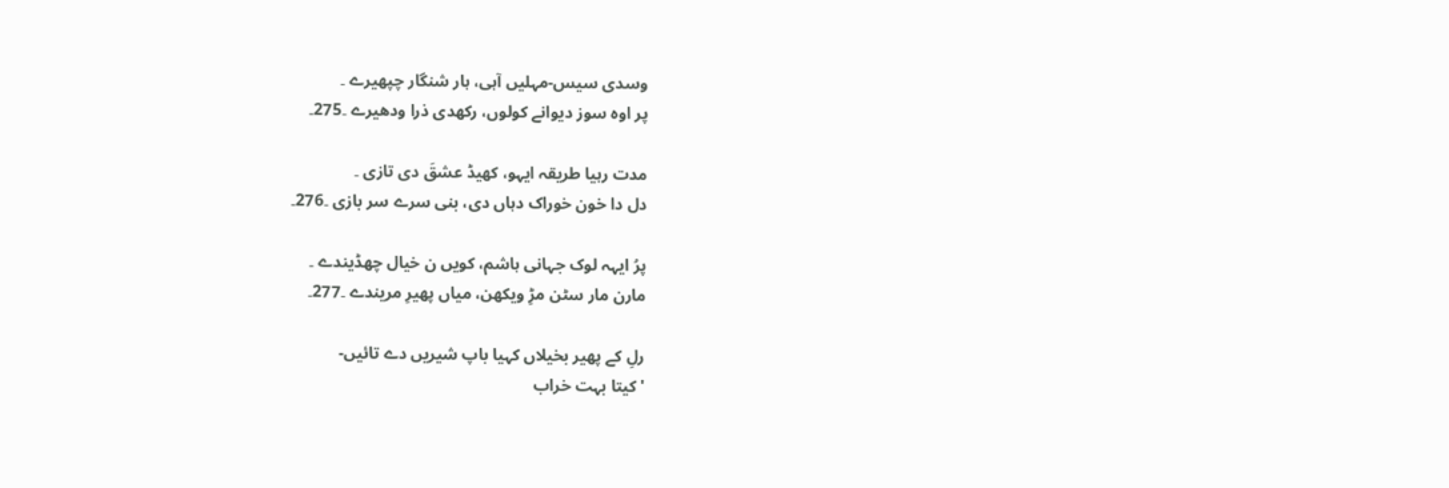وسدی سیس-مہلیں آہی، ہار شنگار چپھیرے ۔
پر اوہ سوز دیوانے کولوں، رکھدی ذرا ودھیرے ۔275۔

مدت رہیا طریقہ ایہو، کھیڈ عشقَ دی تازی ۔
دل دا خون خوراک دہاں دی، بنی سرے سر بازی ۔276۔

پرُ ایہہ لوک جہانی ہاشم، کویں ن خیال چھڈیندے ۔
مارن مار سٹن مڑِ ویکھن، میاں پھیرِ مریندے ۔277۔

رلِ کے پھیر بخیلاں کہیا باپ شیریں دے تائیں-
'کیتا بہت خراب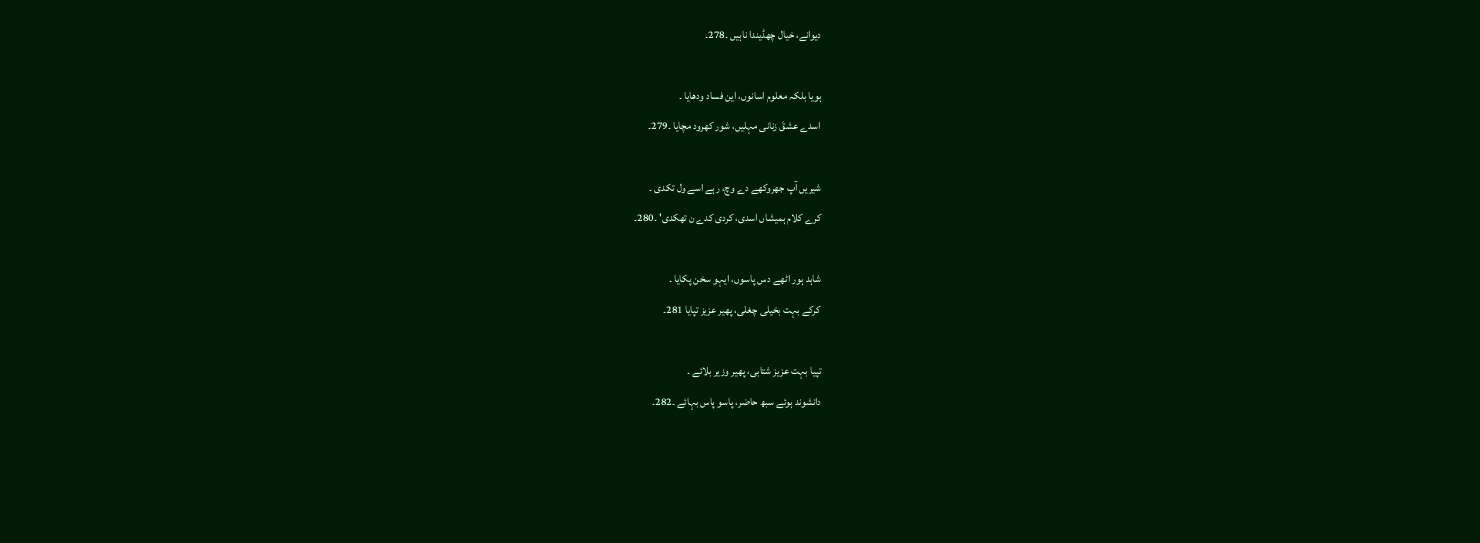دیوانے، خیال چھڈیندا ناہیں ۔278۔

ہویا بلکہ معلوم اسانوں، این فساد ودھایا ۔
اسدے عشقَ زنانی مہلیں، شور کھرود مچایا ۔279۔

شیریں آپ جھروکھے دے وچ، رہے اسے ول تکدی ۔
کرے کلام ہمیشاں اسدی، کردی کدے ن تھکدی' ۔280۔

شاہد ہور اٹھے دس پاسوں، ایہو سخن پکایا ۔
کرکے بہت بخیلی چغلی، پھیر عزیز تپایا 281۔

تپیا بہت عزیز شتابی، پھیر وزیر بلائے ۔
دانشوند ہوئے سبھ حاضر، پاسو پاس بہائے ۔282۔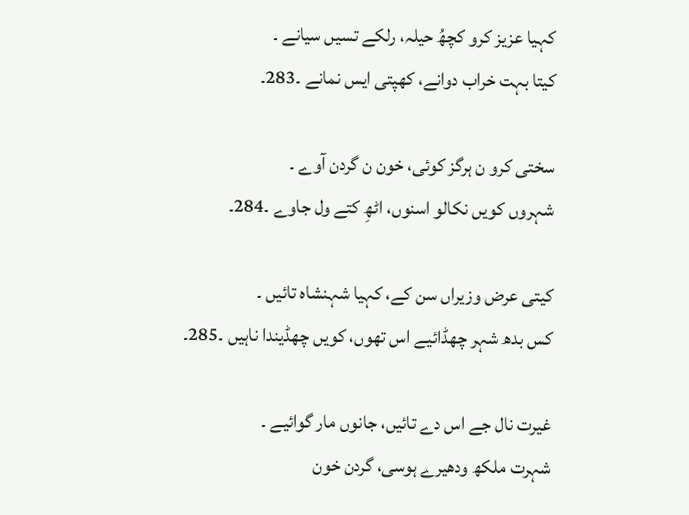کہیا عزیز کرو کچھُ حیلہ، رلکے تسیں سیانے ۔
کیتا بہت خراب دوانے، کھپتی ایس نمانے ۔283۔

سختی کرو ن ہرگز کوئی، خون ن گردن آوے ۔
شہروں کویں نکالو اسنوں، اٹھِ کتے ول جاوے ۔284۔

کیتی عرض وزیراں سن کے، کہیا شہنشاہ تائیں ۔
کس بدھ شہر چھڈائیے اس تھوں، کویں چھڈیندا ناہیں ۔285۔

غیرت نال جے اس دے تائیں، جانوں مار گوائیے ۔
شہرت ملکھ ودھیرے ہوسی، گردن خون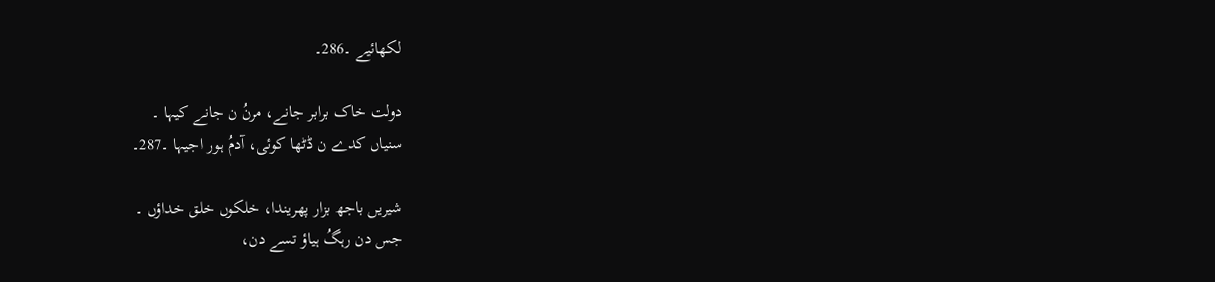لکھائیے ۔286۔

دولت خاک برابر جانے، مرنُ ن جانے کیہا ۔
سنیاں کدے ن ڈٹھا کوئی، آدمُ ہور اجیہا ۔287۔

شیریں باجھ بزار پھریندا، خلکوں خلق خداؤں ۔
جس دن رہگُ ہیاؤ تسے دن،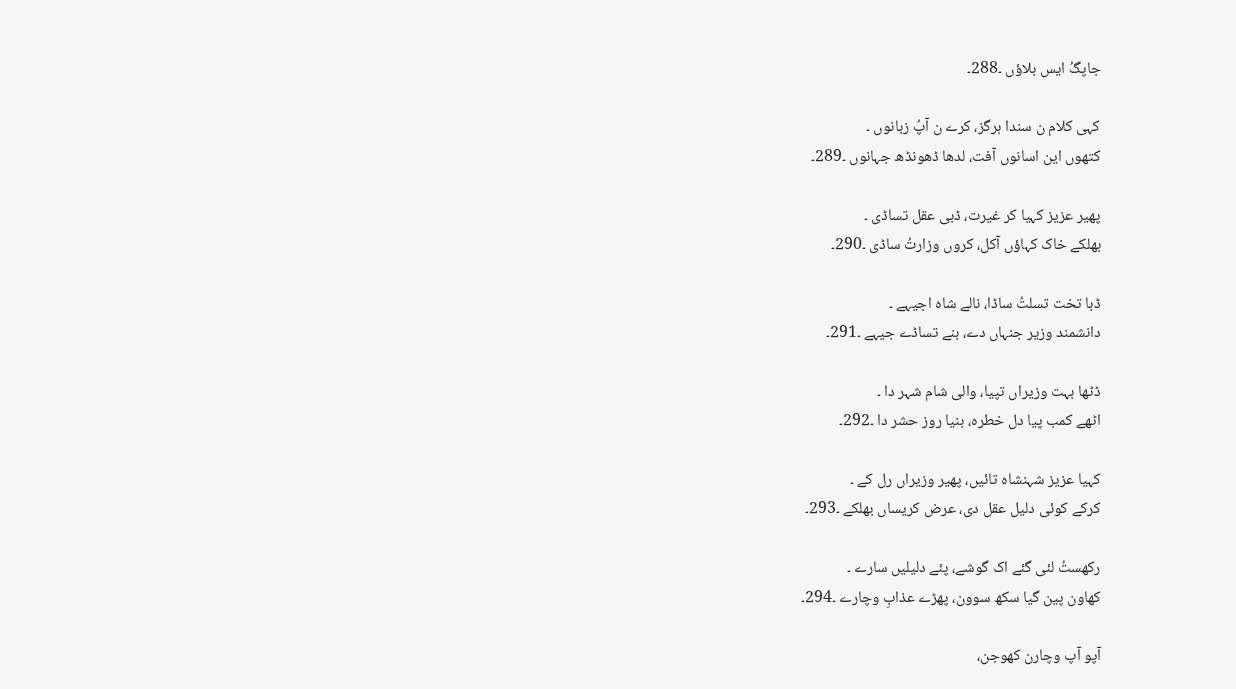جاپگُ ایس بلاؤں ۔288۔

کہی کلام ن سندا ہرگز، کرے ن آپُ زبانوں ۔
کتھوں این اسانوں آفت، لدھا ڈھونڈھ جہانوں ۔289۔

پھیر عزیز کہیا کر غیرت، ڈبی عقل تساڈی ۔
بھلکے خاک کہاؤں آکل، کروں وزارتُ ساڈی ۔290۔

ڈبا تخت تسلتُ ساڈا، نالے شاہ اجیہے ۔
دانشمند وزیر جنہاں دے، بنے تساڈے جیہے ۔291۔

ڈٹھا بہت وزیراں تپیا، والی شام شہر دا ۔
اٹھے کمب پیا دل خطرہ، بنیا روز حشر دا ۔292۔

کہیا عزیز شہنشاہ تائیں، پھیر وزیراں رل کے ۔
کرکے کوئی دلیل عقل دی، عرض کریساں بھلکے ۔293۔

رکھستُ لئی گئے اک گوشے، پئے دلیلیں سارے ۔
کھاون پین گیا سکھ سوون، پھڑے عذابِ وچارے ۔294۔

آپو آپ وچارن کھوجن،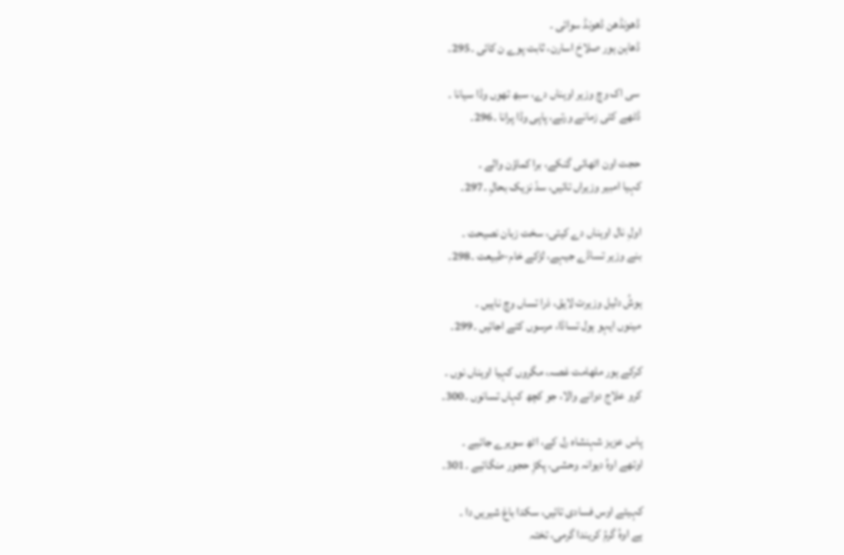ڈھونڈھن ڈھونڈ سوائی ۔
ڈھاہن ہور صلاحَ اسارن، ثابت پوے ن کائی ۔295۔

سی اک وچ وزیر اوہناں دے، سبھ تھوں وڈا سیانا ۔
ڈٹھے کئی زمانے ورتے، پاپی وڈا پرانا ۔296۔

حجت اون اٹھائی گنکے، برا کماؤن والے ۔
کہیا امبیر وزیراں تائیں، سدّ نزیک بحالِ ۔297۔

اولِ نال اوہناں دے کیتی، سخت زبان نصیحت ۔
بنے وزیر تساڈے جیہے، لڑکے خام-طبیعت ۔298۔

ہوشُ دلیل وزیرت لایق، ذرا تساں وچ ناہیں ۔
مینوں ایہو ہول تساڈا، مرسوں کتے اجائیں ۔299۔

کرکے ہور ملھامت غصہ، مگروں کہیا اوہناں نوں ۔
کرو علاج دوانے والا، جو کچھ کہاں تسانوں ۔300۔

پاس عزیز شہنشاہ رل کے، اٹھ سویرے جائیے ۔
اوتھے اوہُ دیوانہ وحشی، پکڑِ حجور منگائیے ۔301۔

کہیئے اوس فسادی تائیں، سکدا باغ شیریں دا ۔
ہے اوہُ گرمُ کریندا گرمی، تختہ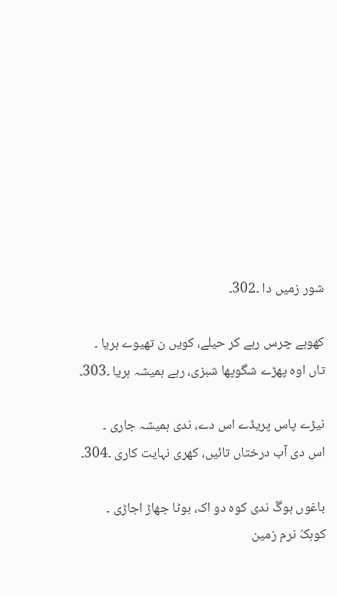شور زمیں دا ۔302۔

کھوہے چرس رہے کر حیلے، کویں ن تھیوے ہریا ۔
تاں اوہ پھڑے شگوپھا شبزی، رہے ہمیشہ ہریا ۔303۔

نیڑے پاس پریڈے اس دے، ندی ہمیشہ جاری ۔
اس دی آب درختاں تائیں، کھری نہایت کاری ۔304۔

باغوں ہوگُ ندی کوہ دو اک، بوٹا جھاڑ اجاڑی ۔
کوہکُ نرم زمین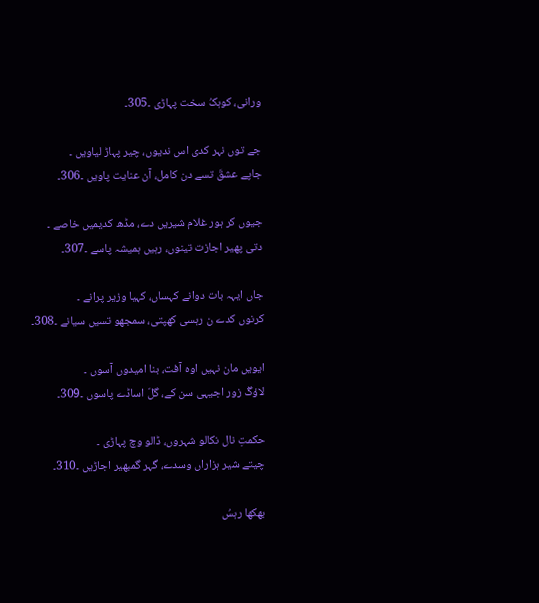ورانی، کوہکُ سخت پہاڑی ۔305۔

جے توں نہر کدی اس ندیوں، چیر پہاڑ لیاویں ۔
جاپے عشقَ تسے دن کامل، آن عنایت پاویں ۔306۔

جیوں کر ہور غلام شیریں دے، مڈھ کدیمیں خاصے ۔
دتی پھیر اجازت تینوں، رہیں ہمیشہ پاسے ۔307۔

جاں ایہہ بات دوانے کہساں، کہیا وزیر پرانے ۔
کرنوں کدے ن رہسی کھپتی، سمجھو تسیں سیانے ۔308۔

ایویں مان نہیں اوہ آفت، بنا امیدوں آسوں ۔
لاؤگُ زور اجیہی سن کے، گلّ اساڈے پاسوں ۔309۔

حکمتِ نال نکالو شہروں، ڈالو وچ پہاڑی ۔
چیتے شیر ہزاراں وسدے، گہر گمبھیر اجاڑیں ۔310۔

بھکھا رہسُ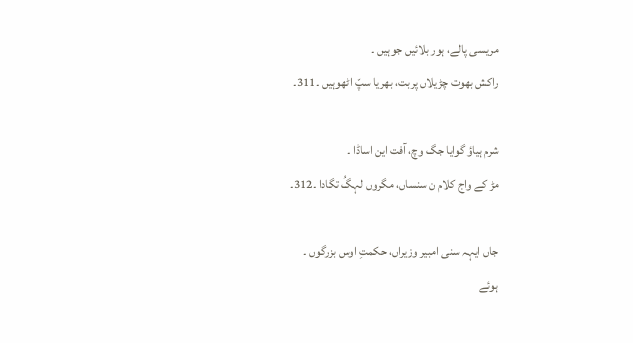مریسی پالے، ہور بلائیں جوہیں ۔
راکش بھوت چڑیلاں پربت، بھریا سپّ اٹھوہیں ۔311۔

شرم ہیاؤ گوایا جگ وچ، آفت این اساڈا ۔
مڑ کے واج کلام ن سنساں، مگروں لہگُ تگادا ۔312۔

جاں ایہہ سنی امبیر وزیراں، حکمتِ اوس بزرگوں ۔
ہوئے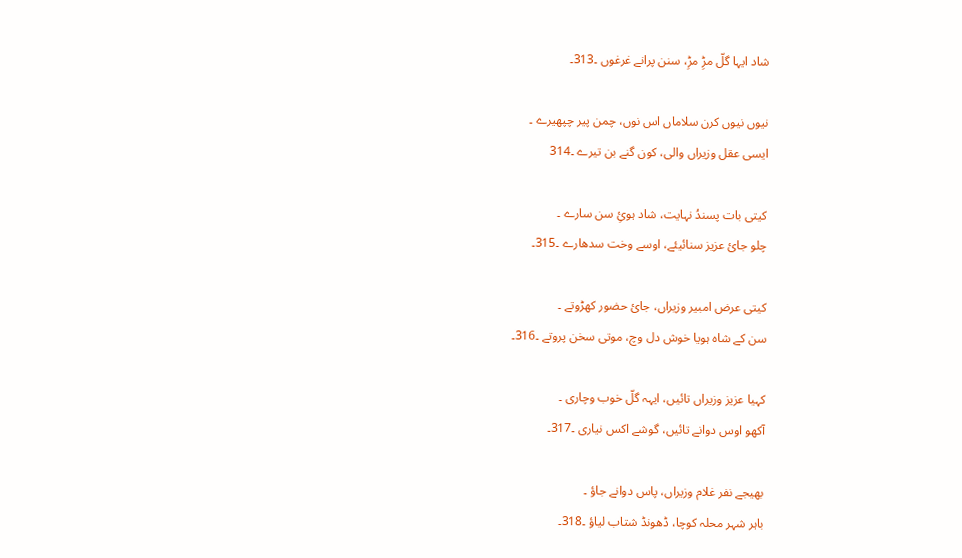شاد ایہا گلّ مڑِ مڑِ، سنن پرانے غرغوں ۔313۔

نیوں نیوں کرن سلاماں اس نوں، چمن پیر چپھیرے ۔
ایسی عقل وزیراں والی، کون گنے بن تیرے ۔314

کیتی بات پسندُ نہایت، شاد ہوئِ سن سارے ۔
چلو جائ عزیز سنائیئے، اوسے وخت سدھارے ۔315۔

کیتی عرض امبیر وزیراں، جائ حضور کھڑوتے ۔
سن کے شاہ ہویا خوش دل وچ، موتی سخن پروتے ۔316۔

کہیا عزیز وزیراں تائیں، ایہہ گلّ خوب وچاری ۔
آکھو اوس دوانے تائیں، گوشے اکس نیاری ۔317۔

بھیجے نفر غلام وزیراں، پاس دوانے جاؤ ۔
باہر شہر محلہ کوچا، ڈھونڈ شتاب لیاؤ ۔318۔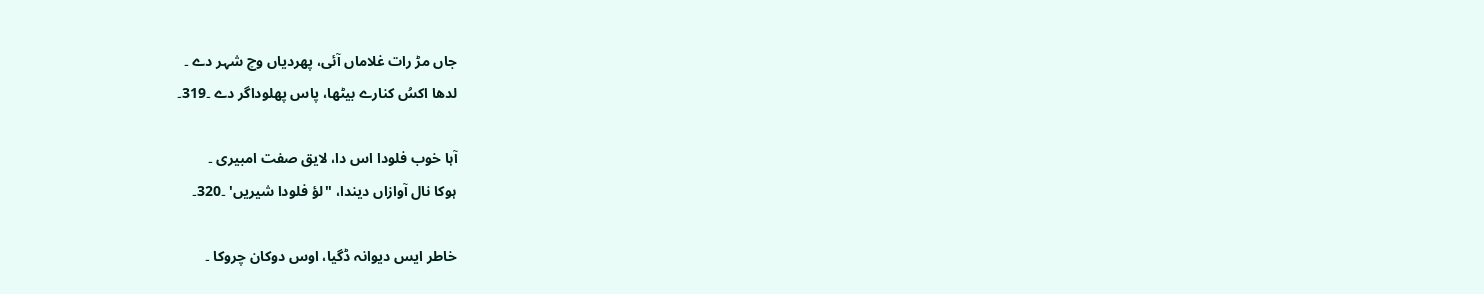جاں مڑ رات غلاماں آئی، پھردیاں وچ شہر دے ۔
لدھا اکسُ کنارے بیٹھا، پاس پھلوداگر دے ۔319۔

آہا خوب فلودا اس دا، لایق صفت امبیری ۔
ہوکا نال آوازاں دیندا، "لؤ فلودا شیریں' ۔320۔

خاطر ایس دیوانہ ڈگیا، اوس دوکان چروکا ۔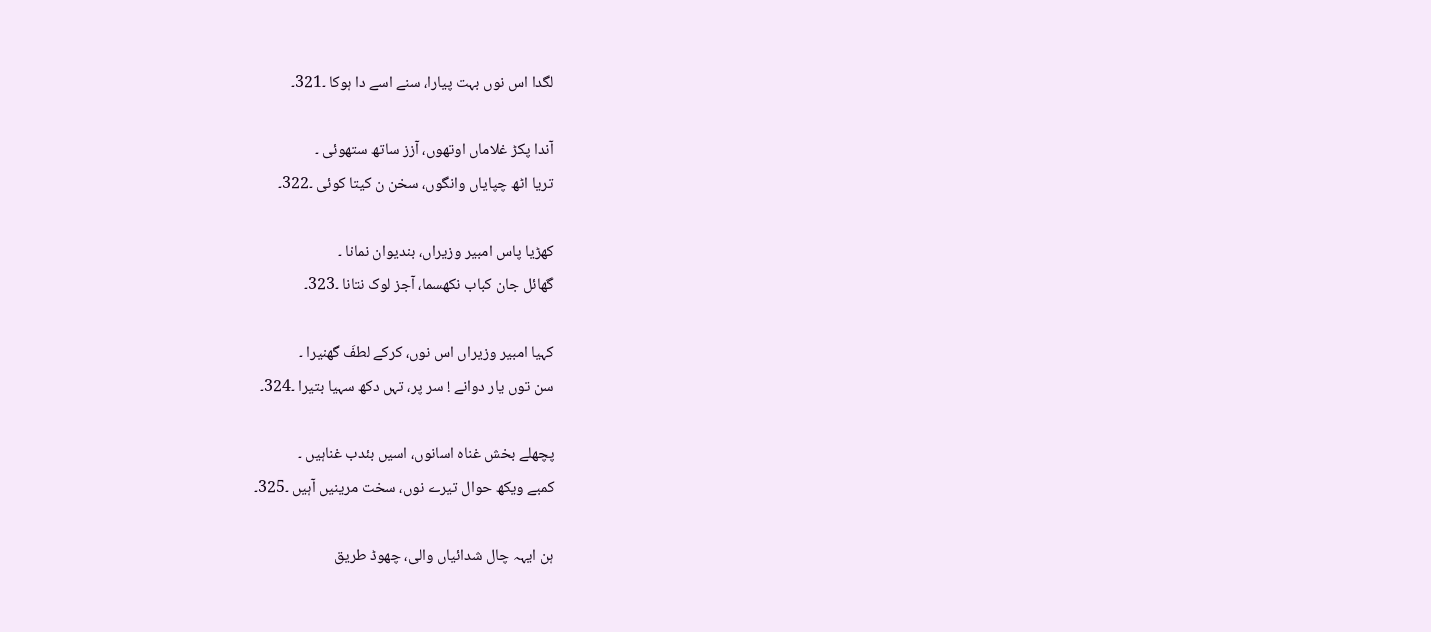لگدا اس نوں بہت پیارا، سنے اسے دا ہوکا ۔321۔

آندا پکڑ غلاماں اوتھوں، آزز ساتھ ستھوئی ۔
تریا اٹھ چپایاں وانگوں، سخن ن کیتا کوئی ۔322۔

کھڑیا پاس امبیر وزیراں، بندیوان نمانا ۔
گھائل جان کباب نکھسما، آجز لوک نتانا ۔323۔

کہیا امبیر وزیراں اس نوں، کرکے لطفَ گھنیرا ۔
سن توں یار دوانے ! سر پر، تہں دکھ سہیا بتیرا ۔324۔

پچھلے بخش غناہ اسانوں، اسیں بئدب غناہیں ۔
کمبے ویکھ حوال تیرے نوں، سخت مرینیں آہیں ۔325۔

ہن ایہہ چال شدائیاں والی، چھوڈ طریق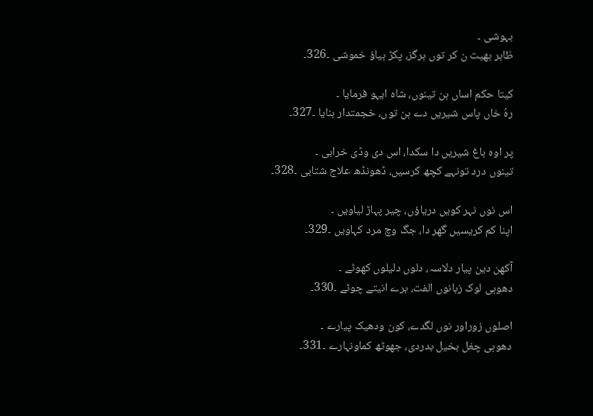بہوشی ۔
ظاہر بھیت ن کر توں ہرگز، پکڑ ہیاؤ خموشی ۔326۔

کیتا حکم اساں ہن تینوں، شاہ ایہو فرمایا ۔
رہُ خاں پاس شیریں دے ہن توں، خجمتدار بنایا ۔327۔

پر اوہ باغ شیریں دا سکدا، اس دی وڈی خرابی ۔
تینوں درد تونہے کچھ کرسیں، ڈھونڈھ علاج شتابی ۔328۔

اس نوں نہر کویں دریاؤں، چیر پہاڑ لیاویں ۔
اپنا کم کریسیں گھر دا، جگ وچ مرد کہاویں ۔329۔

آکھن دین پیار دلاسہ، دلوں دلیلوں کھوٹے ۔
دھوہی لوک زبانوں الفت، برے انیتے چوٹے ۔330۔

اصلوں زوراور نوں لگدے، کون ودھیک پیارے ۔
دھوہی چغل بخیل بدردی، جھوٹھ کماونہارے ۔331۔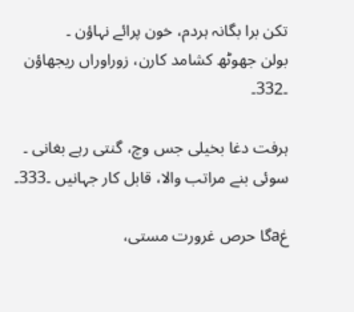تکن برا بگانہ ہردم، خون پرائے نہاؤن ۔
بولن جھوٹھ کشامد کارن، زوراوراں ریجھاؤن ۔332۔

ہرفت دغا بخیلی جس وچ، گنتی رہے بغانی ۔
سوئی بنے مراتب والا، قابل کار جہانیں ۔333۔

غaگا حرص غرورت مستی،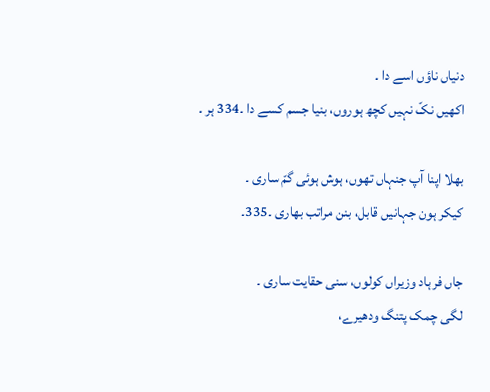دنیاں ناؤں اسے دا ۔
اکھیں نکّ نہیں کچھ ہوروں، بنیا جسم کسے دا ۔334 ہر ۔

بھلا اپنا آپ جنہاں تھوں، ہوش ہوئی گمّ ساری ۔
کیکر ہون جہانیں قابل، بنن مراتب بھاری ۔335۔

جاں فرہاد وزیراں کولوں، سنی حقایت ساری ۔
لگی چمک پتنگ ودھیرے،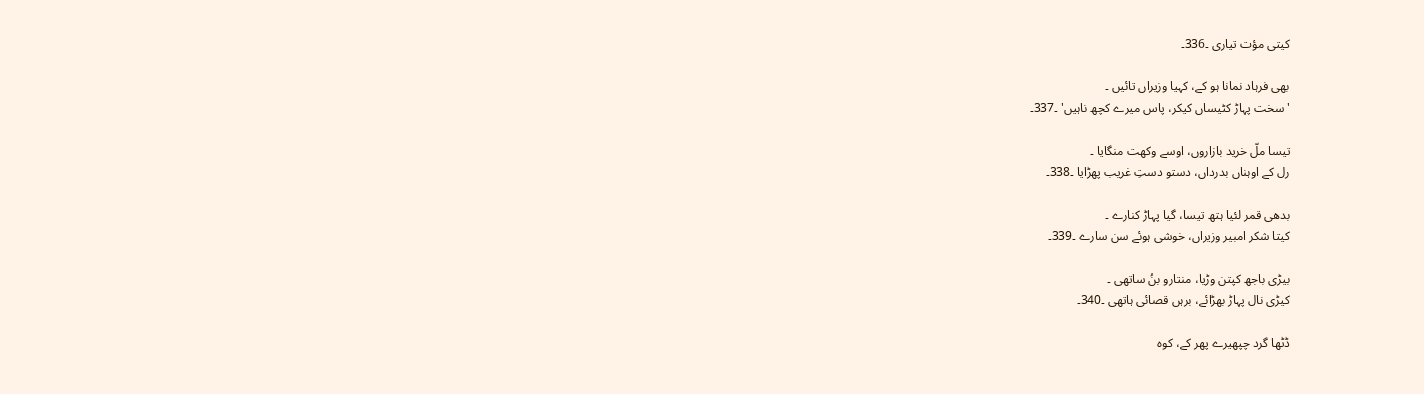کیتی مؤت تیاری ۔336۔

بھی فرہاد نمانا ہو کے، کہیا وزیراں تائیں ۔
'سخت پہاڑ کٹیساں کیکر، پاس میرے کچھ ناہیں' ۔337۔

تیسا ملّ خرید بازاروں، اوسے وکھت منگایا ۔
رل کے اوہناں بدرداں، دستو دستِ غریب پھڑایا ۔338۔

بدھی قمر لئیا ہتھ تیسا، گیا پہاڑ کنارے ۔
کیتا شکر امبیر وزیراں، خوشی ہوئے سن سارے ۔339۔

بیڑی باجھ کپتن وڑیا، منتارو بنُ ساتھی ۔
کیڑی نال پہاڑ بھڑائے، برہں قصائی ہاتھی ۔340۔

ڈٹھا گرد چپھیرے پھر کے، کوہ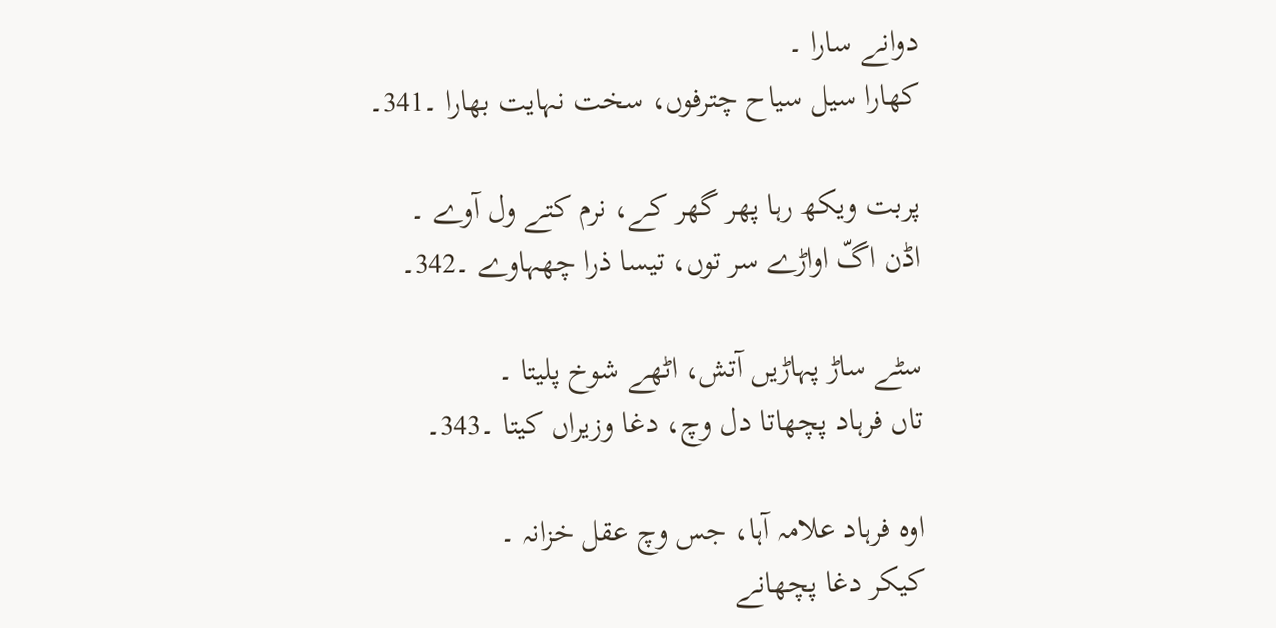دوانے سارا ۔
کھارا سیل سیاح چترفوں، سخت نہایت بھارا ۔341۔

پربت ویکھ رہا پھر گھر کے، نرم کتے ول آوے ۔
اڈن اگّ اواڑے سر توں، تیسا ذرا چھہاوے ۔342۔

سٹے ساڑ پہاڑیں آتش، اٹھے شوخ پلیتا ۔
تاں فرہاد پچھاتا دل وچ، دغا وزیراں کیتا ۔343۔

اوہ فرہاد علامہ آہا، جس وچ عقل خزانہ ۔
کیکر دغا پچھانے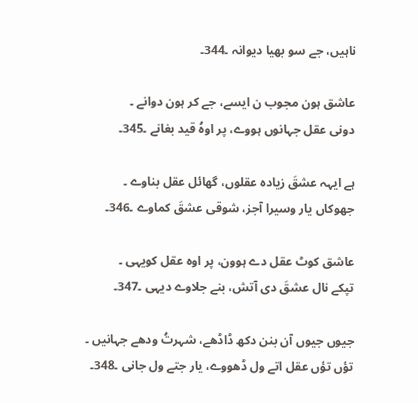ناہیں، جے سو بھیا دیوانہ ۔344۔

عاشق ہون مجوب ن ایسے، جے کر ہون دوانے ۔
دونی عقل جہانوں ہووے، پر اوہُ قید بغانے ۔345۔

ہے ایہہ عشقَ زیادہ عقلوں، گھائل عقل بناوے ۔
جھوکاں یار وسیرا آجز، شوقی عشقَ کماوے ۔346۔

عاشق کوٹ عقل دے ہوون، پر اوہ عقل کویہی ۔
تپکے نال عشقَ دی آتش، بنے جلاوے دیہی ۔347۔

جیوں جیوں آن بنن دکھ ڈاڈھے، شہرتُ ودھے جہانیں ۔
تؤں تؤں عقل اتے ول ڈھووے، یار جتے ول جانی ۔348۔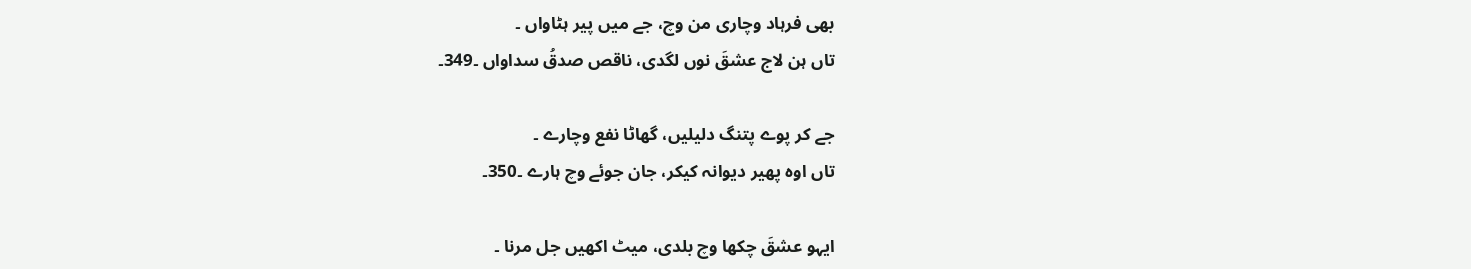بھی فرہاد وچاری من وچ، جے میں پیر ہٹاواں ۔
تاں ہن لاج عشقَ نوں لگدی، ناقص صدقُ سداواں ۔349۔

جے کر پوے پتنگ دلیلیں، گھاٹا نفع وچارے ۔
تاں اوہ پھیر دیوانہ کیکر، جان جوئے وچ ہارے ۔350۔

ایہو عشقَ چکھا وچ بلدی، میٹ اکھیں جل مرنا ۔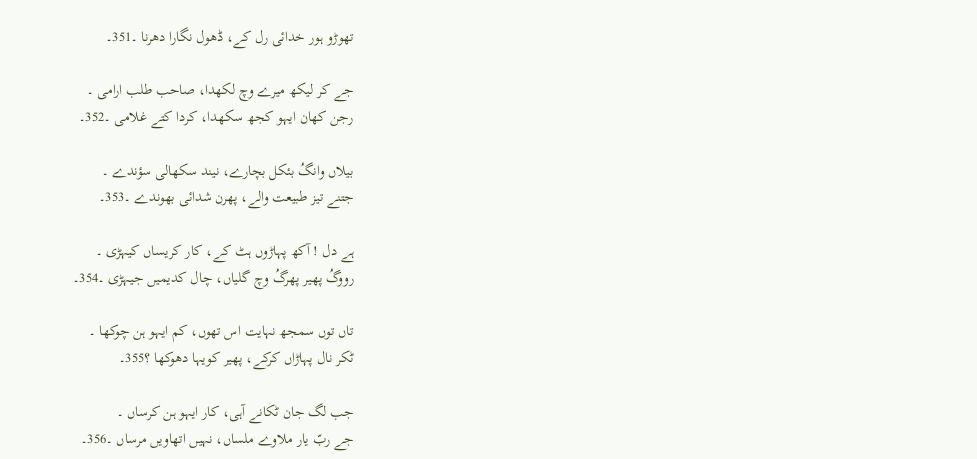تھوڑو ہور خدائی رل کے، ڈھول نگارا دھرنا ۔351۔

جے کر لیکھ میرے وچ لکھدا، صاحب طلب ارامی ۔
رجن کھان ایہو کجھ سکھدا، کردا کتے غلامی ۔352۔

بیلاں وانگُ بئکل بچارے، نیند سکھالی سؤندے ۔
جتنے تیز طبیعت والے، پھرن شدائی بھوندے ۔353۔

ہے دل ! آکھ پہاڑوں ہٹ کے، کار کریساں کیہڑی ۔
رووگُ پھیر پھرگُ وچ گلیاں، چال کدیمیں جیہڑی ۔354۔

تاں توں سمجھ نہایت اس تھوں، کم ایہو ہن چوکھا ۔
ٹکر نال پہاڑاں کرکے، پھیر کویہا دھوکھا ؟355۔

جب لگ جان ٹکانے آہی، کار ایہو ہن کرساں ۔
جے ربّ یار ملاوے ملساں، نہیں اتھاویں مرساں ۔356۔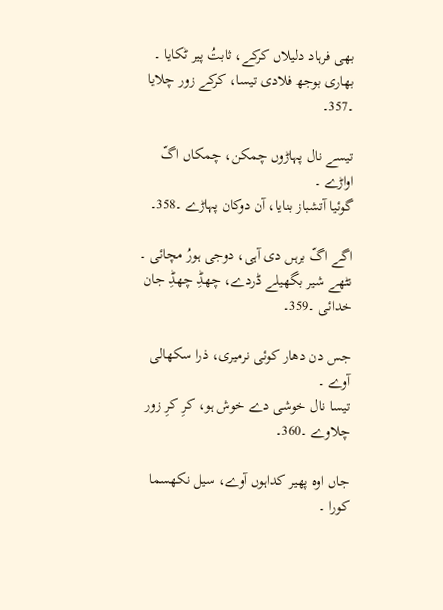بھی فرہاد دلیلاں کرکے، ثابتُ پیر ٹکایا ۔
بھاری بوجھ فلادی تیسا، کرکے زور چلایا ۔357۔

تیسے نال پہاڑوں چمکن، چمکاں اگّ اواڑے ۔
گوئیا آتشباز بنایا، آن دوکان پہاڑے ۔358۔

اگے اگّ برہں دی آہی، دوجی ہورُ مچائی ۔
نٹھے شیر بگھیلے ڈردے، چھڈِ چھڈِ جان خدائی ۔359۔

جس دن دھار کوئی نرمیری، ذرا سکھالی آوے ۔
تیسا نال خوشی دے خوش ہو، کرِ کرِ زور چلاوے ۔360۔

جاں اوہ پھیر کداہوں آوے، سیل نکھسما کورا ۔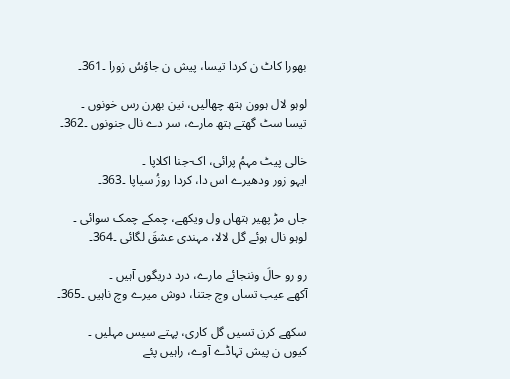بھورا کاٹ ن کردا تیسا، پیش ن جاؤسُ زورا ۔361۔

لوہو لال ہوون ہتھ چھالیں، نین بھرن رس خونوں ۔
تیسا سٹ گھتے ہتھ مارے، سر دے نال جنونوں ۔362۔

خالی پیٹ مہمُ پرائی، اک-جنا اکلاپا ۔
ایہو زور ودھیرے اس دا، کردا روزُ سیاپا ۔363۔

جاں مڑ پھیر ہتھاں ول ویکھے، چمکے چمک سوائی ۔
لوہو نال ہوئے گل لالا، مہندی عشقَ لگائی ۔364۔

رو رو حالَ وننجائے مارے، درد دریگوں آہیں ۔
آکھے عیب تساں وچ جتنا، دوش میرے وچ ناہیں ۔365۔

سکھے کرن تسیں گل کاری، پہتے سیس مہلیں ۔
کیوں ن پیش تہاڈے آوے، راہیں پئے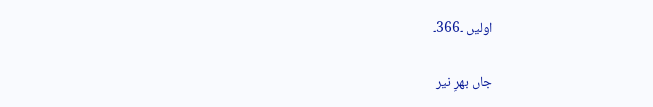اولیں ۔366۔

جاں بھرِ نیر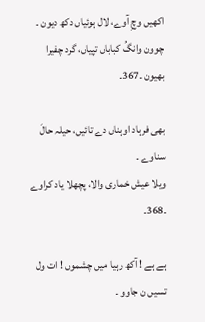اکھیں وچِ آوے، لال ہوئیاں دکھ دیون ۔
چوون وانگُ کباباں تپیاں، گرد چفیرا بھیون ۔367۔

بھی فرہاد اوہناں دے تائیں، حیلہ حالَ سناوے ۔
ویلا عیش خماری والا، پچھلا یاد کراوے ۔368۔

ہے ہے ! آکھ رہیا میں چشموں ! ات ول تسیں ن جاوو ۔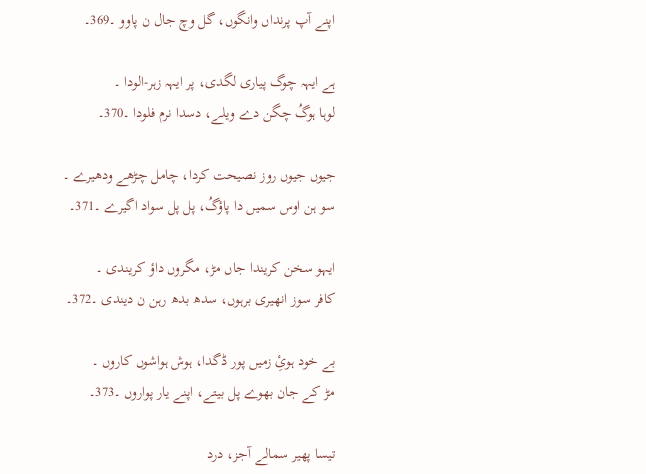اپنے آپ پرنداں وانگوں، گل وچ جال ن پاوو ۔369۔

ہے ایہہ چوگ پیاری لگدی، پر ایہہ زہر-الودا ۔
لوہا ہوگُ چگن دے ویلے، دسدا نرم فلودا ۔370۔

جیوں جیوں روز نصیحت کردا، چامل چڑھے ودھیرے ۔
سو ہن اوس سمیں دا پاؤگُ، پل پل سواد اگیرے ۔371۔

ایہو سخن کریندا جاں مڑ، مگروں داؤ کریندی ۔
کافر سوز انھیری برہوں، سدھ بدھ رہن ن دیندی ۔372۔

بے خود ہوئِ زمیں پور ڈگدا، ہوش ہواشوں کاروں ۔
مڑ کے جان بھوے پل بیتے، اپنے یار پواروں ۔373۔

تیسا پھیر سمالے آجز، درد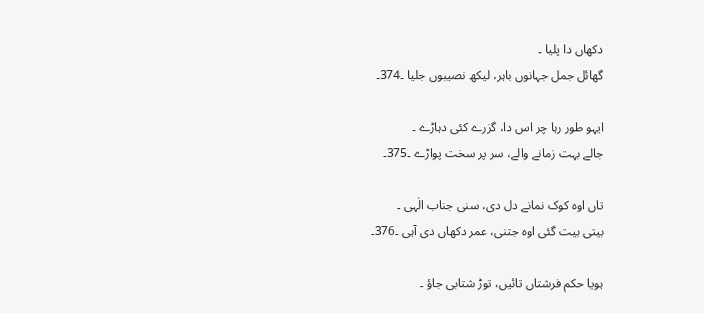دکھاں دا پلیا ۔
گھائل جمل جہانوں باہر، لیکھ نصیبوں جلیا ۔374۔

ایہو طور رہا چر اس دا، گزرے کئی دہاڑے ۔
جالے بہت زمانے والے، سر پر سخت پواڑے ۔375۔

تاں اوہ کوک نمانے دل دی، سنی جناب الٰہی ۔
بیتی بیت گئی اوہ جتنی، عمر دکھاں دی آہی ۔376۔

ہویا حکم فرشتاں تائیں، توڑ شتابی جاؤ ۔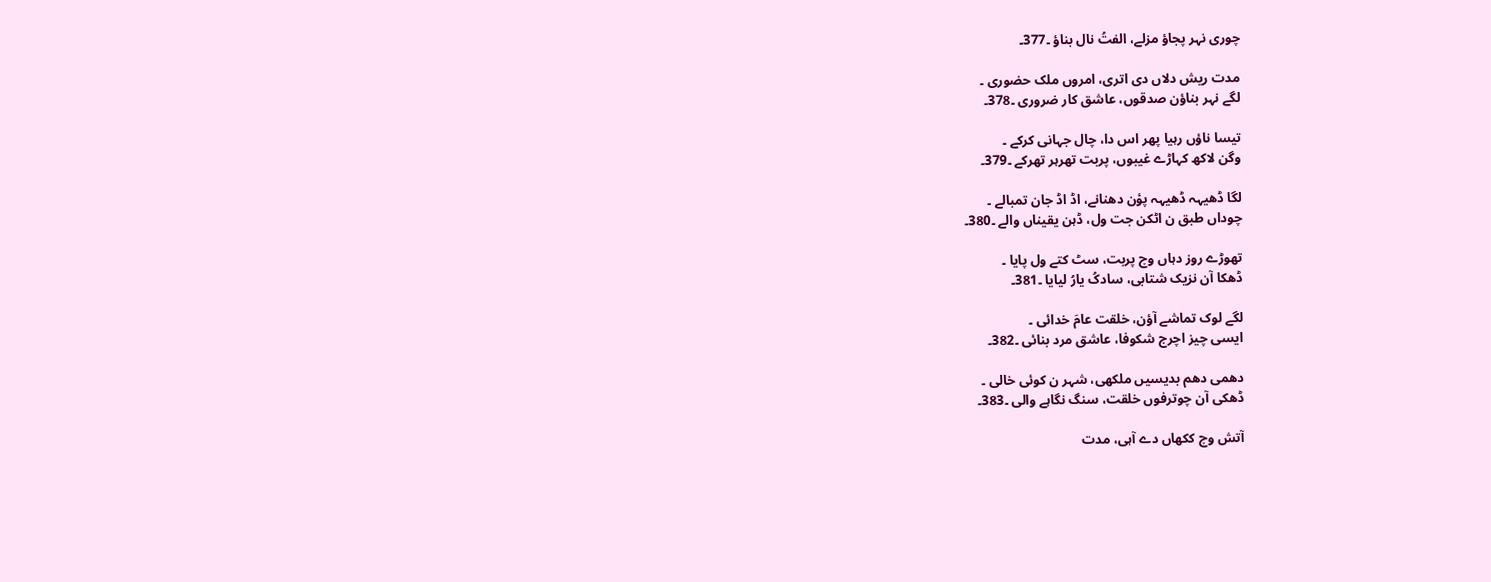چوری نہر پجاؤ مزلے، الفتُ نال بناؤ ۔377۔

مدت ریش دلاں دی اتری، امروں ملک حضوری ۔
لگے نہر بناؤن صدقوں، عاشق کار ضروری ۔378۔

تیسا ناؤں رہیا پھر اس دا، چال جہانی کرکے ۔
وگن لاکھ کہاڑے غیبوں، پربت تھرہر تھرکے ۔379۔

لگا ڈھیہہ ڈھیہہ پؤن دھنانے، اڈ اڈ جان تمبالے ۔
چوداں طبق ن اٹکن جت ول، ڈہن یقیناں والے ۔380۔

تھوڑے روز دہاں وچ پربت، سٹ کتے ول پایا ۔
ڈھکا آن نزیک شتابی، سادکُ یارُ لیایا ۔381۔

لگے لوک تماشے آؤن، خلقت عامَ خدائی ۔
ایسی چیز اچرج شکوفا، عاشق مرد بنائی ۔382۔

دھمی دھم بدیسیں ملکھی، شہر ن کوئی خالی ۔
ڈھکی آن چوترفوں خلقت، سنگ نگاہے والی ۔383۔

آتش وچ ککھاں دے آہی، مدت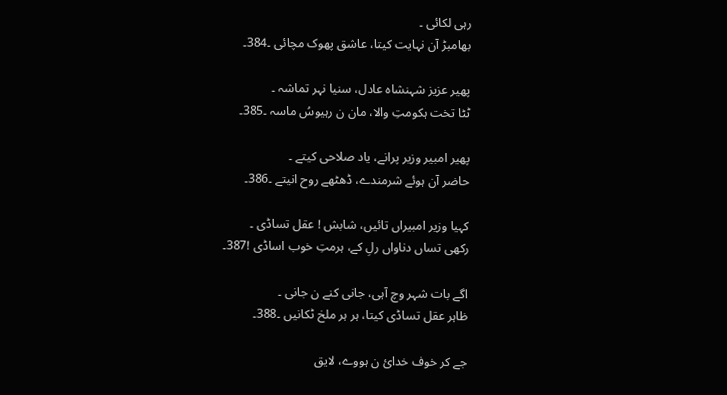رہی لکائی ۔
بھامبڑ آن نہایت کیتا، عاشق پھوک مچائی ۔384۔

پھیر عزیز شہنشاہ عادل، سنیا نہر تماشہ ۔
ٹٹا تخت ہکومتِ والا، مان ن رہیوسُ ماسہ ۔385۔

پھیر امبیر وزیر پرانے، یاد صلاحی کیتے ۔
حاضر آن ہوئے شرمندے، ڈھٹھے روح انیتے ۔386۔

کہیا وزیر امبیراں تائیں، شابش ! عقل تساڈی ۔
رکھی تساں دناواں رلِ کے، ہرمتِ خوب اساڈی !387۔

اگے بات شہر وچ آہی، جانی کنے ن جانی ۔
ظاہر عقل تساڈی کیتا، ہر ہر ملخ ٹکانیں ۔388۔

جے کر خوف خدائ ن ہووے، لایق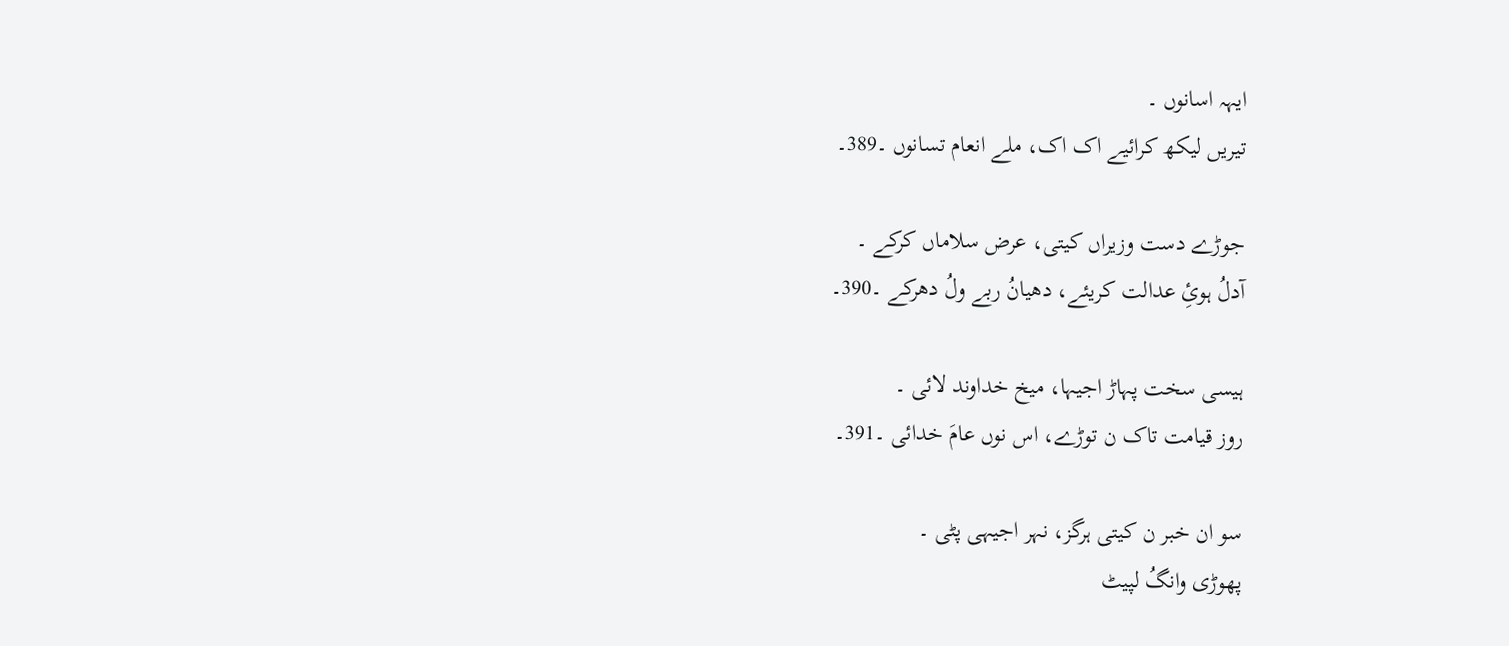ایہہ اسانوں ۔
تیریں لیکھ کرائیے اک اک، ملے انعام تسانوں ۔389۔

جوڑے دست وزیراں کیتی، عرض سلاماں کرکے ۔
آدلُ ہوئِ عدالت کریئے، دھیانُ ربے ولُ دھرکے ۔390۔

ہیسی سخت پہاڑ اجیہا، میخ خداوند لائی ۔
روز قیامت تاک ن توڑے، اس نوں عامَ خدائی ۔391۔

سو ان خبر ن کیتی ہرگز، نہر اجیہی پٹی ۔
پھوڑی وانگُ لپیٹ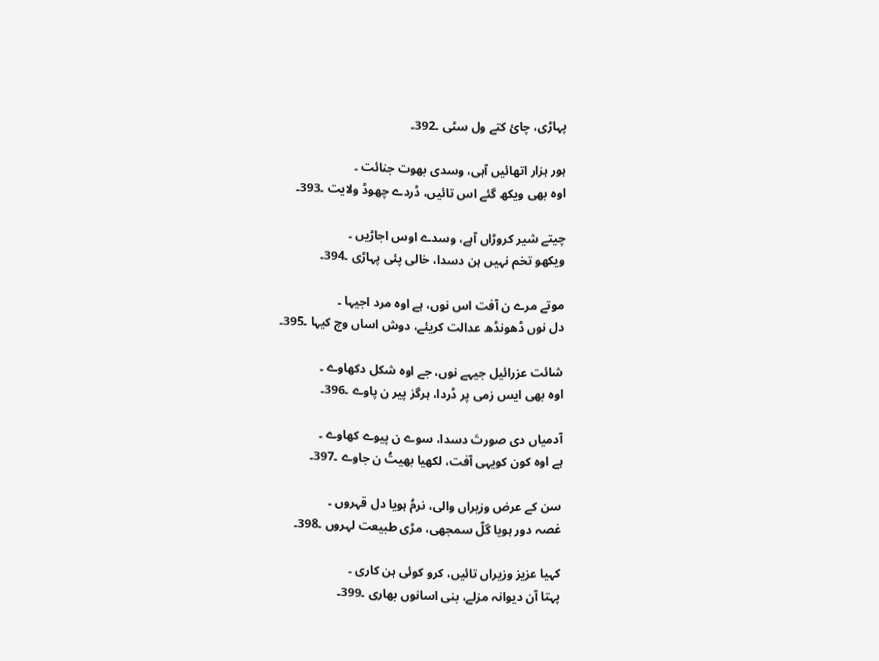پہاڑی، چائ کتے ول سٹی ۔392۔

ہور ہزار اتھائیں آہی، وسدی بھوت جنائت ۔
اوہ بھی ویکھ گئے اس تائیں، ڈردے چھوڈ ولایت ۔393۔

چیتے شیر کروڑاں آہے، وسدے اوس اجاڑیں ۔
ویکھو تخم نہیں ہن دسدا، خالی پئی پہاڑی ۔394۔

موتے مرے ن آفت اس نوں، ہے اوہ مرد اجیہا ۔
دل نوں ڈھونڈھ عدالت کریئے، دوش اساں وچ کیہا ۔395۔

شائت عزرائیل جیہے نوں، جے اوہ شکل دکھاوے ۔
اوہ بھی ایس زمی پر ڈردا، ہرگز پیر ن پاوے ۔396۔

آدمیاں دی صورتَ دسدا، سوے ن پیوے کھاوے ۔
ہے اوہ کون کویہی آفت، لکھیا بھیتُ ن جاوے ۔397۔

سن کے عرض وزیراں والی، نرمُ ہویا دل قہروں ۔
غصہ دور ہویا گلّ سمجھی، مڑی طبیعت لہروں ۔398۔

کہیا عزیز وزیراں تائیں، کرو کوئی ہن کاری ۔
پہتا آن دیوانہ مزلے، بنی اسانوں بھاری ۔399۔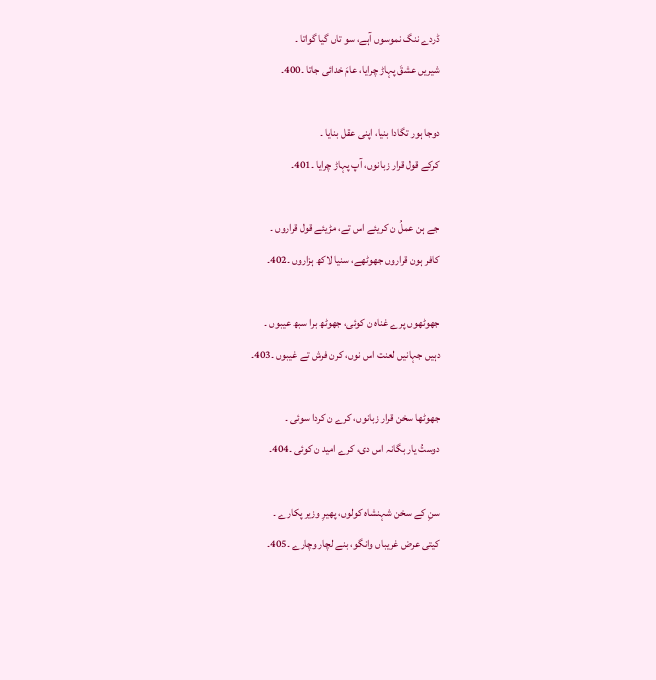ڈردے ننگ نموسوں آہے، سو تاں گیا گواتا ۔
شیریں عشقَ پہاڑ چرایا، عامَ خدائی جاتا ۔400۔

دوجا ہور تگادا بنیا، اپنی عقل بنایا ۔
کرکے قول قرار زبانوں، آپ پہاڑ چرایا ۔401۔

جے ہن عملُ ن کریئے اس تے، مڑیئے قول قراروں ۔
کافر ہون قراروں جھوٹھے، سنیا لاکھ ہزاروں ۔402۔

جھوٹھوں پرے غناہ ن کوئی، جھوٹھ برا سبھ عیبوں ۔
دہیں جہانیں لعنت اس نوں، کرن فرش تے غیبوں ۔403۔

جھوٹھا سخن قرار زبانوں، کرے ن کردا سوئی ۔
دوستُ یار بگانہ اس دی، کرے امید ن کوئی ۔404۔

سنِ کے سخن شہنشاہ کولوں، پھیرِ وزیر پکارے ۔
کیتی عرض غریباں وانگو، بنے لچار وچارے ۔405۔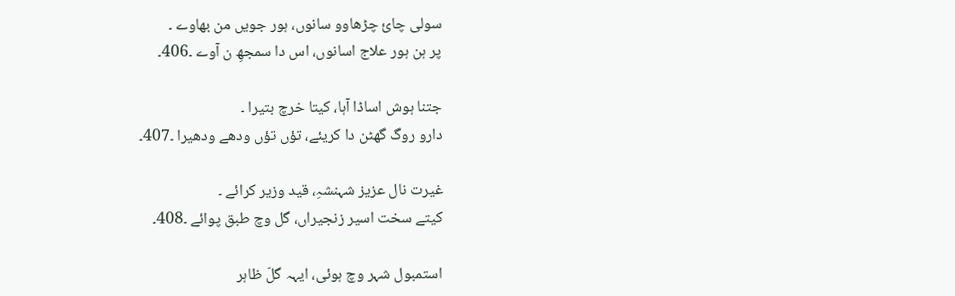سولی چائ چڑھاوو سانوں، ہور جویں من بھاوے ۔
پر ہن ہور علاج اسانوں، اس دا سمجھِ ن آوے ۔406۔

جتنا ہوش اساڈا آہا، کیتا خرچ بتیرا ۔
دارو روگ گھٹن دا کریئے، تؤں تؤں ودھے ودھیرا ۔407۔

غیرت نال عزیز شہنشہِ، قید وزیر کرائے ۔
کیتے سخت اسیر زنجیراں، گل وچ طبق پوائے ۔408۔

استمبول شہر وچ ہوئی، ایہہ گلّ ظاہر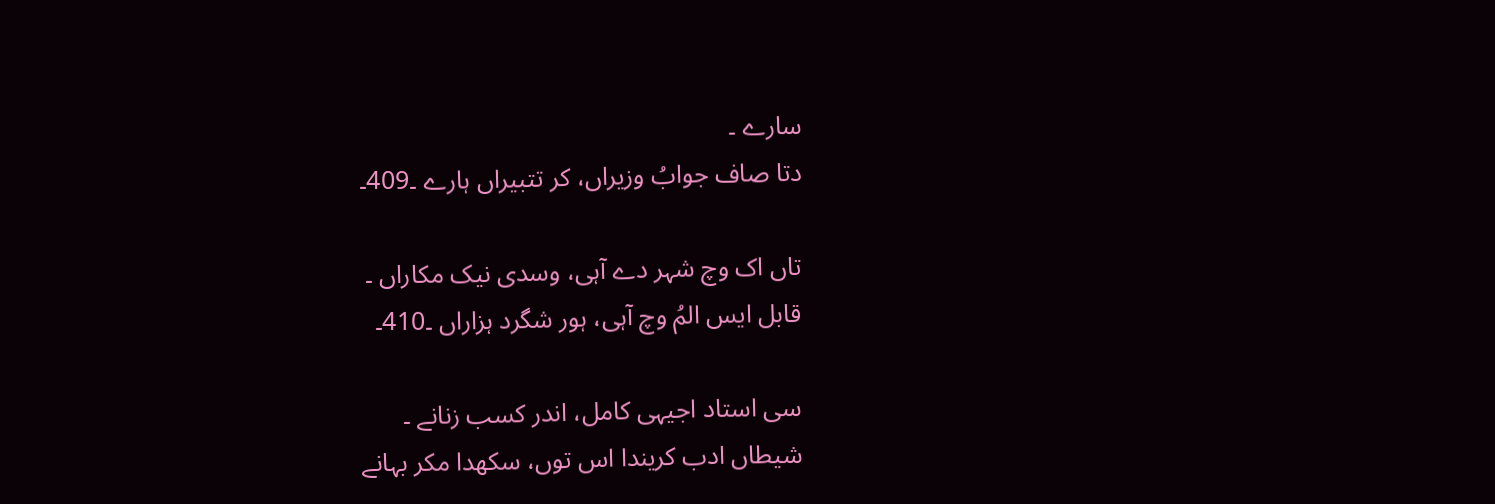سارے ۔
دتا صاف جوابُ وزیراں، کر تتبیراں ہارے ۔409۔

تاں اک وچ شہر دے آہی، وسدی نیک مکاراں ۔
قابل ایس المُ وچ آہی، ہور شگرد ہزاراں ۔410۔

سی استاد اجیہی کامل، اندر کسب زنانے ۔
شیطاں ادب کریندا اس توں، سکھدا مکر بہانے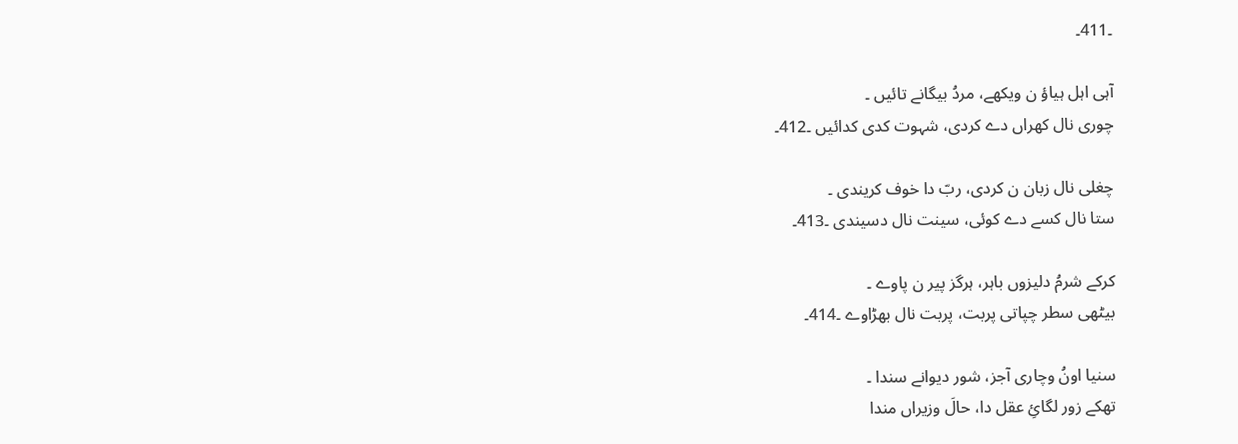۔411۔

آہی اہل ہیاؤ ن ویکھے، مردُ بیگانے تائیں ۔
چوری نال کھراں دے کردی، شہوت کدی کدائیں ۔412۔

چغلی نال زبان ن کردی، ربّ دا خوف کریندی ۔
ستا نال کسے دے کوئی، سینت نال دسیندی ۔413۔

کرکے شرمُ دلیزوں باہر، ہرگز پیر ن پاوے ۔
بیٹھی سطر چپاتی پربت، پربت نال بھڑاوے ۔414۔

سنیا اونُ وچاری آجز، شور دیوانے سندا ۔
تھکے زور لگائِ عقل دا، حالَ وزیراں مندا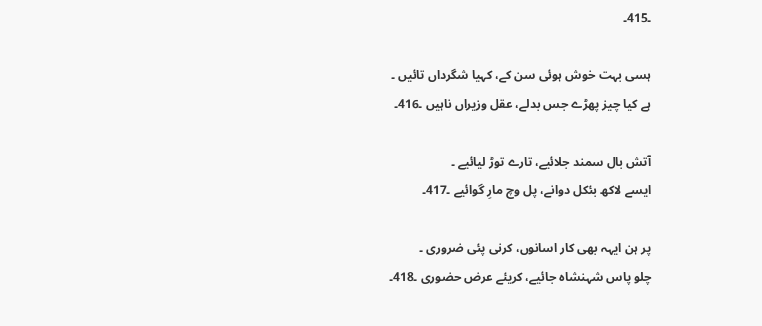۔415۔

ہسی بہت خوش ہوئی سن کے، کہیا شگرداں تائیں ۔
ہے کیا چیز پھڑے جس بدلے، عقل وزیراں ناہیں ۔416۔

آتش بال سمند جلائیے، تارے توڑ لیائیے ۔
ایسے لاکھ بئکل دوانے، پل وچ مارِ گوائیے ۔417۔

پر ہن ایہہ بھی کار اسانوں، کرنی پئی ضروری ۔
چلو پاس شہنشاہ جائیے، کریئے عرض حضوری ۔418۔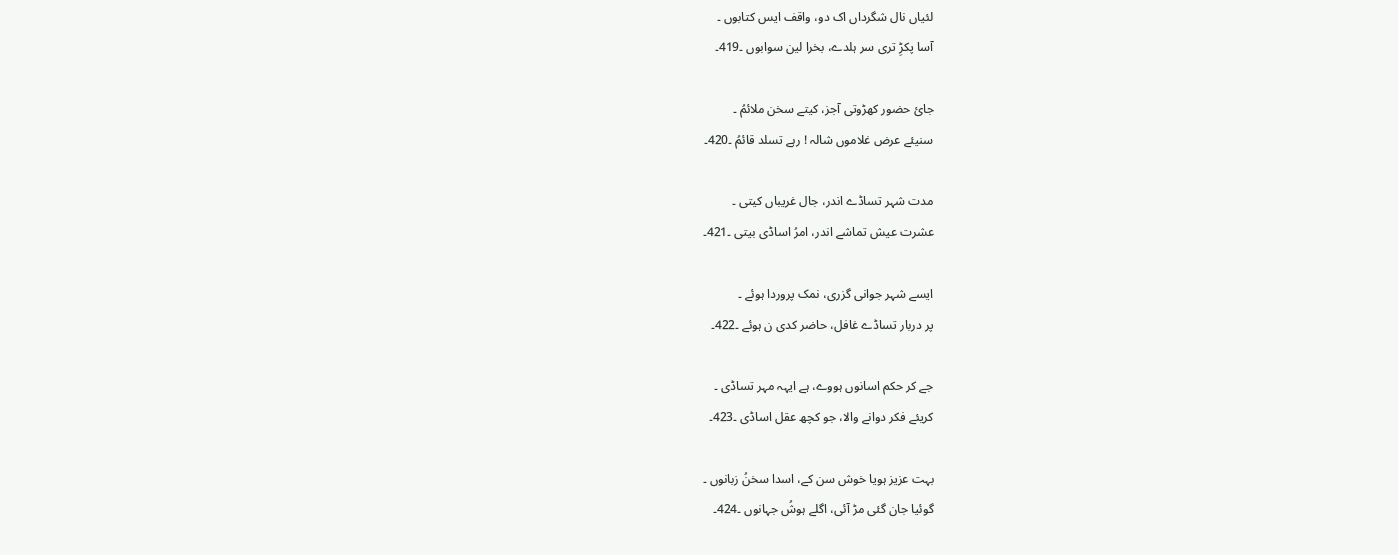لئیاں نال شگرداں اک دو، واقف ایس کتابوں ۔
آسا پکڑِ تری سر ہلدے، بخرا لین سوابوں ۔419۔

جائ حضور کھڑوتی آجز، کیتے سخن ملائمُ ۔
سنیئے عرض غلاموں شالہ ! رہے تسلد قائمُ ۔420۔

مدت شہر تساڈے اندر، جال غریباں کیتی ۔
عشرت عیش تماشے اندر، امرُ اساڈی بیتی ۔421۔

ایسے شہر جوانی گزری، نمک پروردا ہوئے ۔
پر دربار تساڈے غافل، حاضر کدی ن ہوئے ۔422۔

جے کر حکم اسانوں ہووے، ہے ایہہ مہر تساڈی ۔
کریئے فکر دوانے والا، جو کچھ عقل اساڈی ۔423۔

بہت عزیز ہویا خوش سن کے، اسدا سخنُ زبانوں ۔
گوئیا جان گئی مڑ آئی، اگلے ہوشُ جہانوں ۔424۔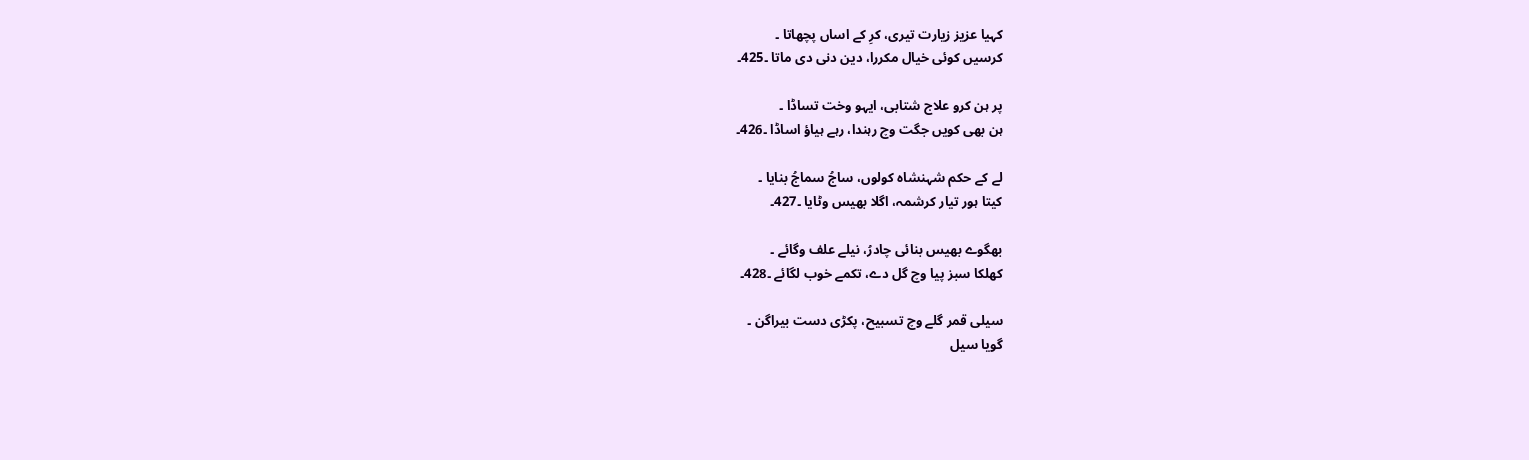کہیا عزیز زیارت تیری، کرِ کے اساں پچھاتا ۔
کرسیں کوئی خیال مکررا، دین دنی دی ماتا ۔425۔

پر ہن کرو علاج شتابی، ایہو وخت تساڈا ۔
ہن بھی کویں جگت وچ رہندا، رہے ہیاؤ اساڈا ۔426۔

لے کے حکم شہنشاہ کولوں، ساجُ سماجُ بنایا ۔
کیتا ہور تیار کرشمہ، اگلا بھیس وٹایا ۔427۔

بھگوے بھیس بنائی چادرُ، نیلے علف وگائے ۔
کھلکا سبز پیا وچ گل دے، تکمے خوب لگائے ۔428۔

سیلی قمر گلے وچ تسبیح، پکڑی دست بیراگن ۔
گویا سیل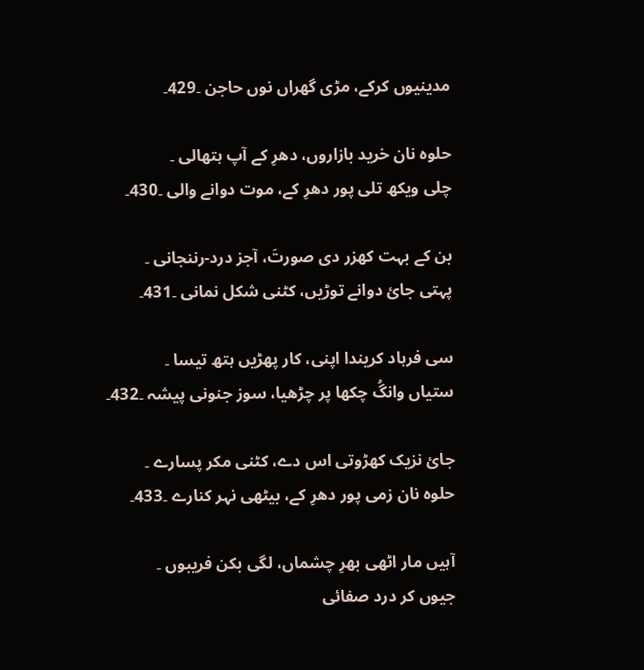مدینیوں کرکے، مڑی گھراں نوں حاجن ۔429۔

حلوہ نان خرید بازاروں، دھرِ کے آپ ہتھالی ۔
چلی ویکھ تلی پور دھرِ کے، موت دوانے والی ۔430۔

بن کے بہت کھزر دی صورتَ، آجز درد-رننجانی ۔
پہتی جائ دوانے توڑیں، کٹنی شکل نمانی ۔431۔

سی فرہاد کریندا اپنی، کار پھڑیں ہتھ تیسا ۔
ستیاں وانگُ چکھا پر چڑھیا، سوز جنونی پیشہ ۔432۔

جائ نزیک کھڑوتی اس دے، کٹنی مکر پسارے ۔
حلوہ نان زمی پور دھرِ کے، بیٹھی نہر کنارے ۔433۔

آہیں مار اٹھی بھرِ چشماں، لگی بکن فریبوں ۔
جیوں کر درد صفائی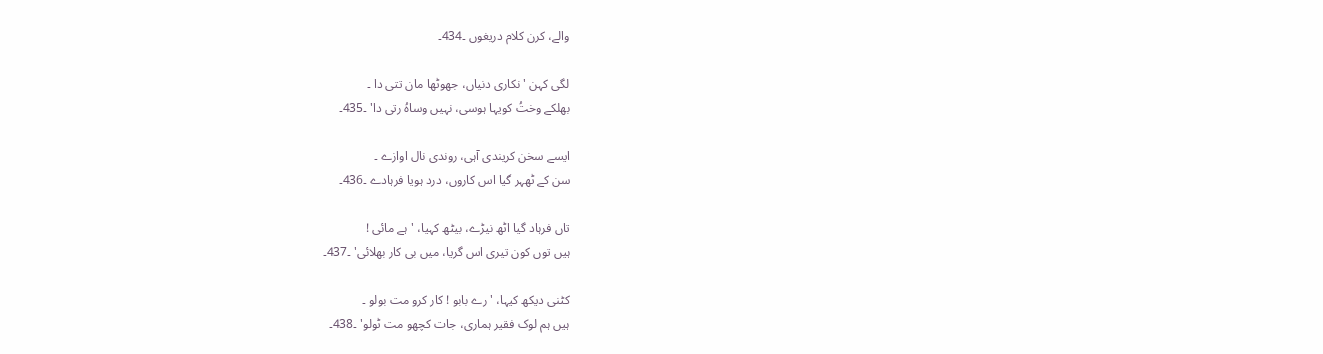والے، کرن کلام دریغوں ۔434۔

لگی کہن 'نکاری دنیاں، جھوٹھا مان تتی دا ۔
بھلکے وختُ کویہا ہوسی، نہیں وساہُ رتی دا' ۔435۔

ایسے سخن کریندی آہی، روندی نال اوازے ۔
سن کے ٹھہر گیا اس کاروں، درد ہویا فرہادے ۔436۔

تاں فرہاد گیا اٹھ نیڑے، بیٹھ کہیا، 'ہے مائی !
ہیں توں کون تیری اس گریا، میں بی کار بھلائی' ۔437۔

کٹنی دیکھ کیہا، 'رے بابو ! کار کرو مت بولو ۔
ہیں ہم لوک فقیر ہماری، جات کچھو مت ٹولو' ۔438۔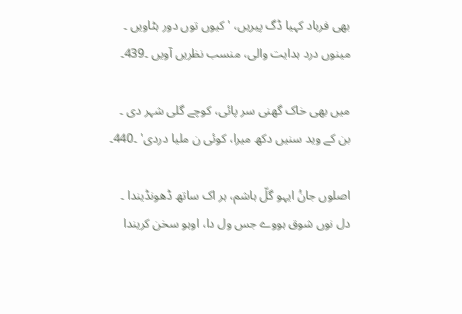بھی فرہاد کہیا ڈگ پیریں، 'کیوں توں دور ہٹاویں ۔
مینوں درد ہدایت والی، منسب نظریں آویں ۔439۔

میں بھی خاک گھنی سر پائی، کوچے گلی شہر دی ۔
بن کے وید سنیں دکھ میرا، کوئی ن ملیا دردی' ۔440۔

اصلوں جانُ ایہو گلّ ہاشم، ہر اک ساتھ ڈھونڈیندا ۔
دل نوں شوق ہووے جس ول دا، اوہو سخن کریندا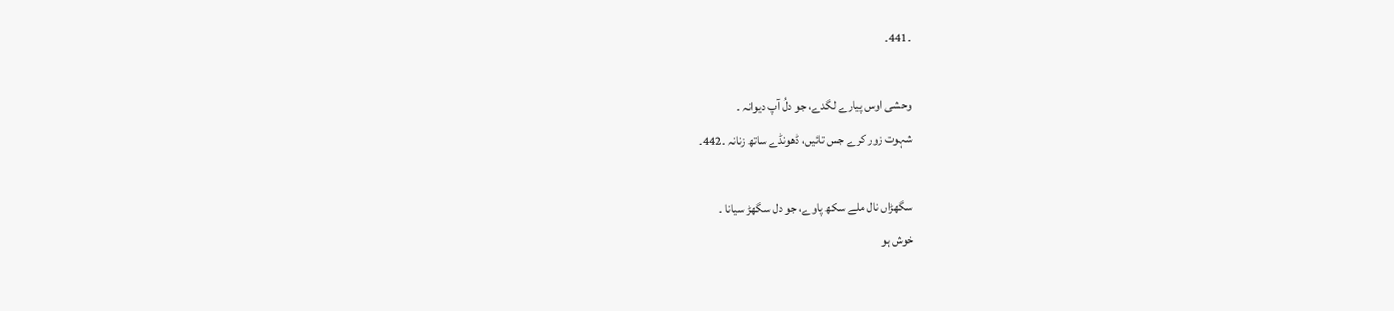۔441۔

وحشی اوس پیارے لگدے، جو دلُ آپ دیوانہ ۔
شہوت زور کرے جس تائیں، ڈھونڈے ساتھ زنانہ ۔442۔

سگھڑاں نال ملے سکھ پاوے، جو دل سگھڑ سیانا ۔
خوش ہو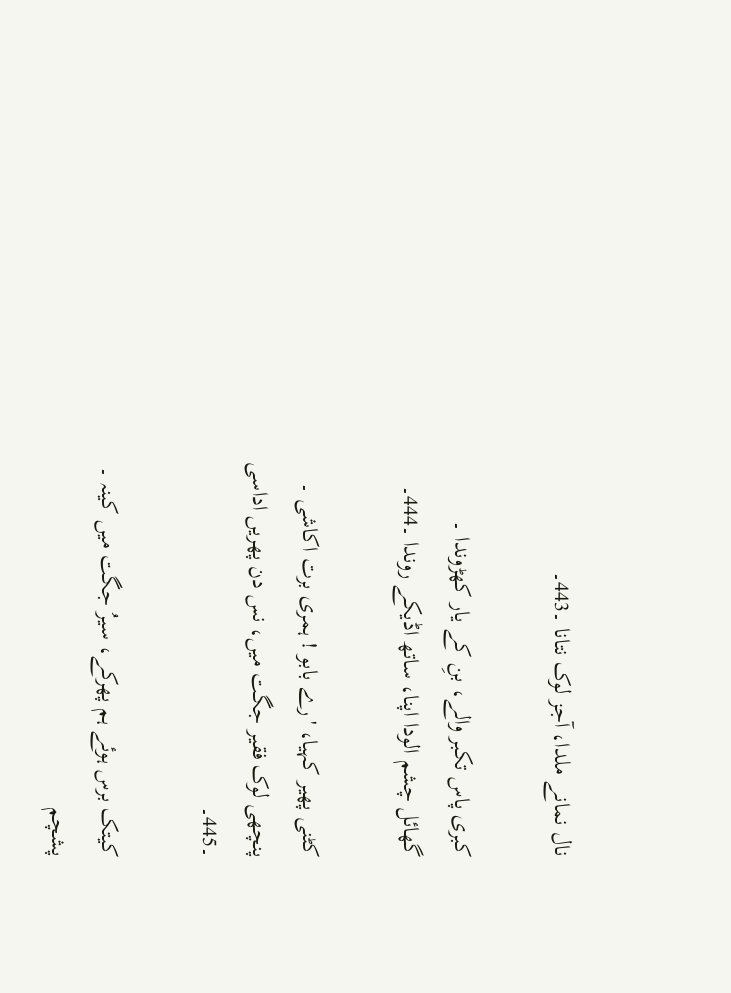نال نمانے ملدا، آجز لوک نتانا ۔443۔

کبری پاس تکبر والے، بنِ کے یار کھڑوندا ۔
گھائل چشم الودا اپنا، ساتھ اڈیکے روندا ۔444۔

کٹنی پھیر کہیا، 'رے بابو ! ہمری برت اکاشی ۔
پنچھی لوک فقیر جگت میں، نس دن پھریں اداسی ۔445۔

کیتک برس ہوئے ہم پھرکے، سیرُ جگت میں کینہ ۔
پشچم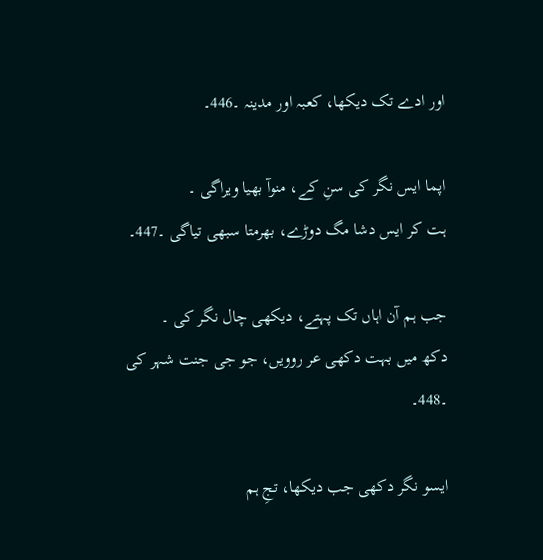اور ادے تک دیکھا، کعبہ اور مدینہ ۔446۔

اپما ایس نگر کی سنِ کے، منوآ بھیا ویراگی ۔
ہت کر ایس دشا مگ دوڑے، بھرمتا سبھی تیاگی ۔447۔

جب ہم آن اہاں تک پہتے، دیکھی چال نگر کی ۔
دکھ میں بہت دکھی عر روویں، جو جی جنت شہر کی ۔448۔

ایسو نگر دکھی جب دیکھا، تجِ ہم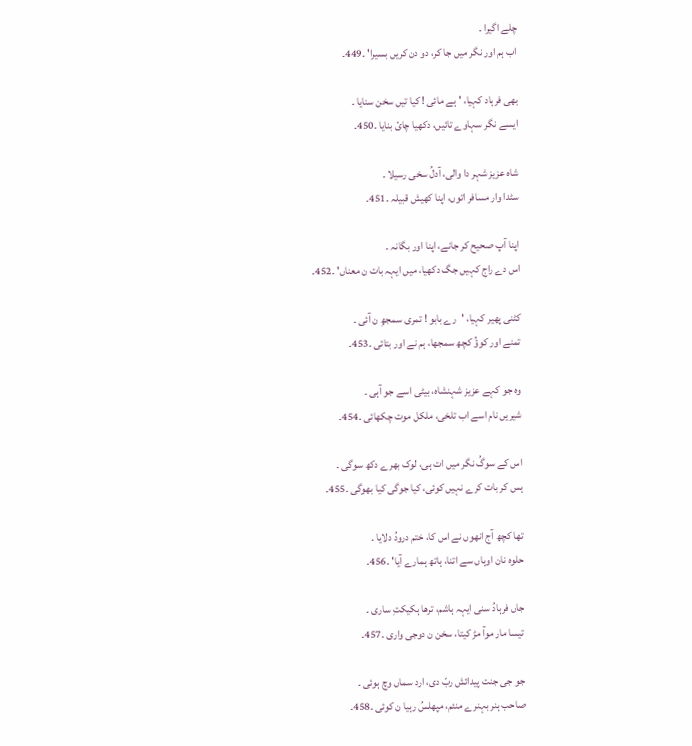چلے اگیرا ۔
اب ہم اور نگر میں جا کر، دو دن کریں بسیرا' ۔449۔

بھی فرہاد کہیا، 'ہے مائی ! کیا تیں سخن سنایا ۔
ایسے نگر سہاوے تائیں، دکھیا چائ بنایا ۔450۔

شاہ عزیز شہر دا والی، آدلُ سخی رسیلا ۔
سٹدا وار مسافر اتوں، اپنا کھیش قبیلہ ۔451۔

اپنا آپ صحیح کر جانے، اپنا اور بگانہ ۔
اس دے راج کہیں جگ دکھیا، میں ایہہ بات ن معناں' ۔452۔

کٹنی پھیر کہیا، 'رے بابو ! تمری سمجھِ ن آئی ۔
تمنے اور کوؤُ کچھ سمجھا، ہم نے اور بتائی ۔453۔

وہ جو کہے عزیز شہنشاہ، بیٹی اسے جو آہی ۔
شیریں نام اسے اب تلخی، ملکل موت چکھائی ۔454۔

اس کے سوگُ نگر میں ات ہی، لوک بھرے دکھ سوگی ۔
ہس کر بات کرے نہیں کوئی، کیا جوگی کیا بھوگی ۔455۔

تھا کچھ آج انھوں نے اس کا، ختم درودُ دلایا ۔
حلوہ نان اوہاں سے اتنا، ہاتھ ہمارے آیا' ۔456۔

جاں فرہادُ سنی ایہہ ہاشم، ترھا ہکیکتِ ساری ۔
تیسا مار موآ مڑ کیتا، سخن ن دوجی واری ۔457۔

جو جی جنت پیدائش ربّ دی، ارد سماں وچ ہوئی ۔
صاحب ہنر بہنرے منئم، مپھلسُ رہیا ن کوئی ۔458۔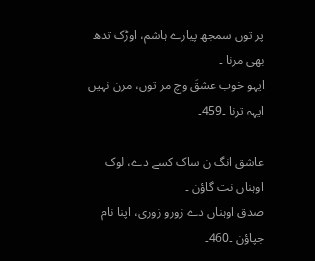پر توں سمجھ پیارے ہاشم، اوڑک تدھ بھی مرنا ۔
ایہو خوب عشقَ وچ مر توں، مرن نہیں ایہہ ترنا ۔459۔

عاشق انگ ن ساک کسے دے، لوک اوہناں نت گاؤن ۔
صدق اوہناں دے زورو زوری، اپنا نام جپاؤن ۔460۔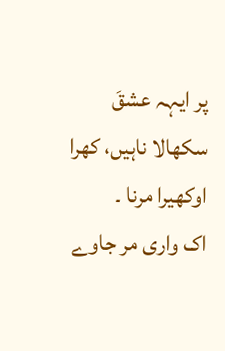پر ایہہ عشقَ سکھالا ناہیں، کھرا اوکھیرا مرنا ۔
اک واری مر جاوے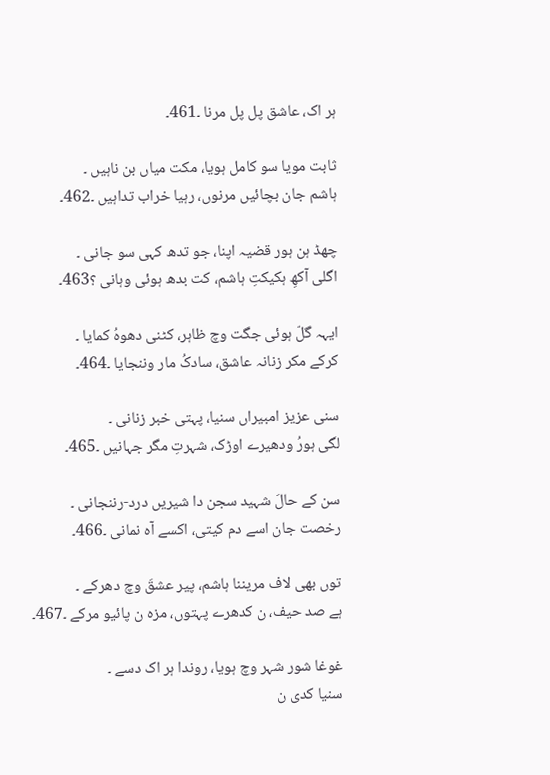ہر اک، عاشق پل پل مرنا ۔461۔

ثابت مویا سو کامل ہویا، مکت میاں بن ناہیں ۔
ہاشم جان بچائیں مرنوں، رہیا خراب تداہیں ۔462۔

چھڈ ہن ہور قضیہ اپنا، جو تدھ کہی سو جانی ۔
اگلی آکھِ ہکیکتِ ہاشم، کت بدھ ہوئی وہانی ؟463۔

ایہہ گلّ ہوئی جگت وچ ظاہر، کٹنی دھوہُ کمایا ۔
کرکے مکر زنانہ عاشق، سادکُ مار وننجایا ۔464۔

سنی عزیز امبیراں سنیا، پہتی خبر زنانی ۔
لگی ہورُ ودھیرے اوڑک، شہرتِ مگر جہانیں ۔465۔

سن کے حالَ شہید سجن دا شیریں درد-رننجانی ۔
رخصت جان اسے دم کیتی، اکسے آہ نمانی ۔466۔

توں بھی لاف مریننا ہاشم، پیر عشقَ وچ دھرکے ۔
ہے صد حیف، ن کدھرے پہتوں، مزہ ن پائیو مرکے ۔467۔

غوغا شور شہر وچ ہویا، روندا ہر اک دسے ۔
سنیا کدی ن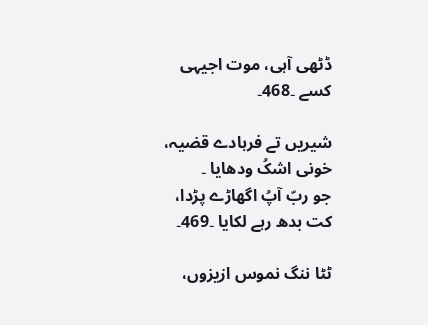ڈٹھی آہی، موت اجیہی کسے ۔468۔

شیریں تے فرہادے قضیہ، خونی اشکُ ودھایا ۔
جو ربّ آپُ اگھاڑے پڑدا، کت بدھ رہے لکایا ۔469۔

ٹٹا ننگ نموس ازیزوں،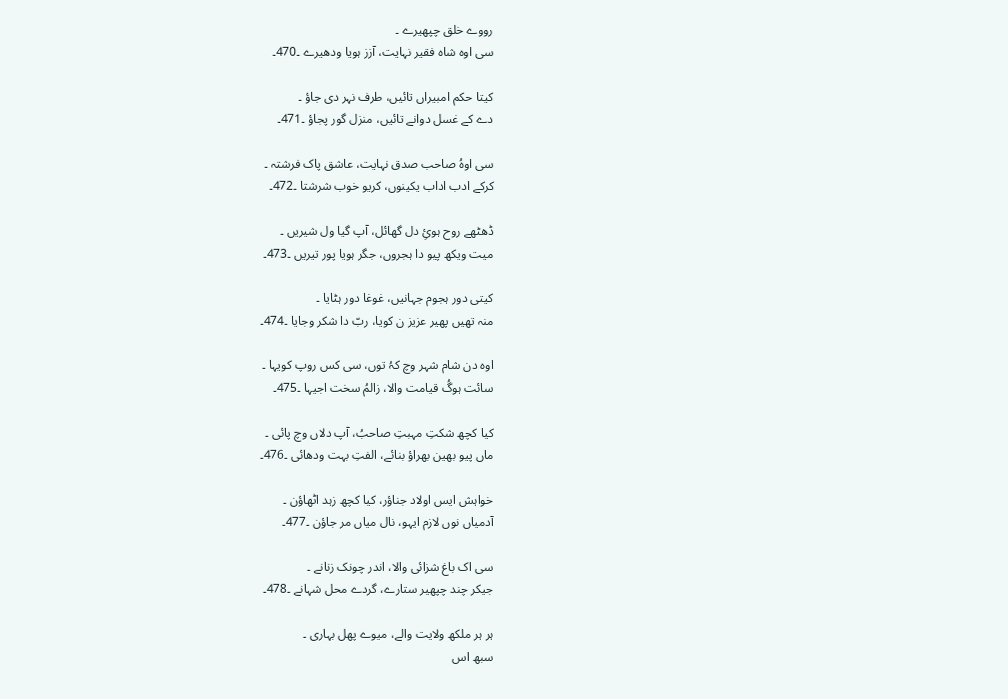رووے خلق چپھیرے ۔
سی اوہ شاہ فقیر نہایت، آزز ہویا ودھیرے ۔470۔

کیتا حکم امبیراں تائیں، طرف نہر دی جاؤ ۔
دے کے غسل دوانے تائیں، منزل گور پجاؤ ۔471۔

سی اوہُ صاحب صدق نہایت، عاشق پاک فرشتہ ۔
کرکے ادب اداب یکینوں، کریو خوب شرشتا ۔472۔

ڈھٹھے روح ہوئِ دل گھائل، آپ گیا ول شیریں ۔
میت ویکھ پیو دا ہجروں، جگر ہویا پور تیریں ۔473۔

کیتی دور ہجوم جہانیں، غوغا دور ہٹایا ۔
منہ تھیں پھیر عزیز ن کویا، ربّ دا شکر وجایا ۔474۔

اوہ دن شام شہر وچ کہُ توں، سی کس روپ کویہا ۔
سائت ہوگُ قیامت والا، زالمُ سخت اجیہا ۔475۔

کیا کچھ شکتِ مہبتِ صاحبُ، آپ دلاں وچ پائی ۔
ماں پیو بھین بھراؤ بنائے، الفتِ بہت ودھائی ۔476۔

خواہش ایس اولاد جناؤر، کیا کچھ زہد اٹھاؤن ۔
آدمیاں نوں لازم ایہو، نال میاں مر جاؤن ۔477۔

سی اک باغ شزائی والا، اندر چونک زنانے ۔
جیکر چند چپھیر ستارے، گردے محل شہانے ۔478۔

ہر ہر ملکھ ولایت والے، میوے پھل بہاری ۔
سبھ اس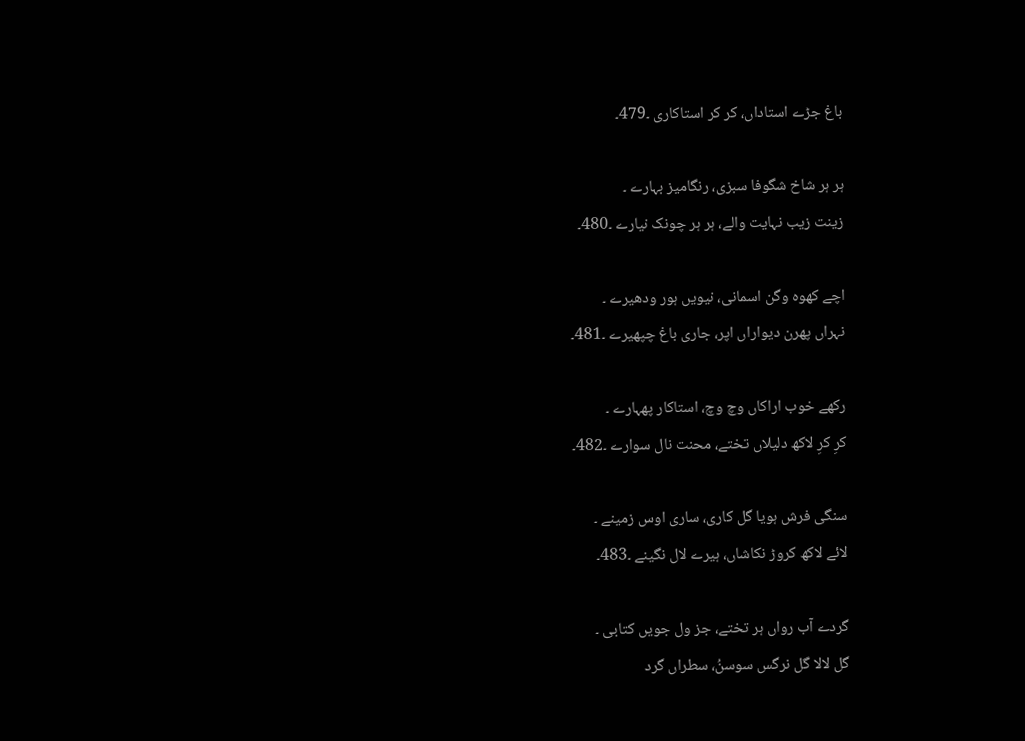باغ جڑے استاداں، کر کر استاکاری ۔479۔

ہر ہر شاخ شگوفا سبزی، رنگامیز بہارے ۔
زینت زیب نہایت والے، ہر ہر چونک نیارے ۔480۔

اچے کھوہ وگن اسمانی، نیویں ہور ودھیرے ۔
نہراں پھرن دیواراں اپر، جاری باغ چپھیرے ۔481۔

رکھے خوب اراکاں وچ وچ، استاکار پھہارے ۔
کرِ کرِ لاکھ دلیلاں تختے، محنت نال سوارے ۔482۔

سنگی فرش ہویا گل کاری، ساری اوس زمینے ۔
لائے لاکھ کروڑ نکاشاں، ہیرے لال نگینے ۔483۔

گردے آب رواں ہر تختے، جز ول جویں کتابی ۔
گل لالا گل نرگس سوسنُ، سطراں گرد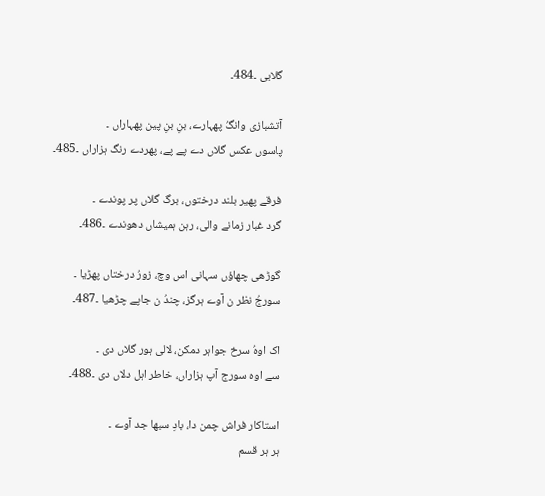گلابی ۔484۔

آتشبازی وانگُ پھہارے، بنِ بنِ پین پھہاراں ۔
پاسوں عکس گلاں دے پے پے، پھردے رنگ ہزاراں ۔485۔

فرقے پھیر بلند درختوں، برگ گلاں پر پوندے ۔
گرد غبار زمانے والی، رہن ہمیشاں دھوندے ۔486۔

گوڑھی چھاؤں سہانی اس وچ، زورُ درختاں پھڑیا ۔
سورجُ نظر ن آوے ہرگز، چندُ ن جاپے چڑھیا ۔487۔

اک اوہُ سرخ جواہر دمکن، لالی ہور گلاں دی ۔
سے اوہ سورج آپ ہزاراں، خاطر اہل دلاں دی ۔488۔

استاکار فراش چمن دا، بادِ سبھا جد آوے ۔
ہر ہر قسم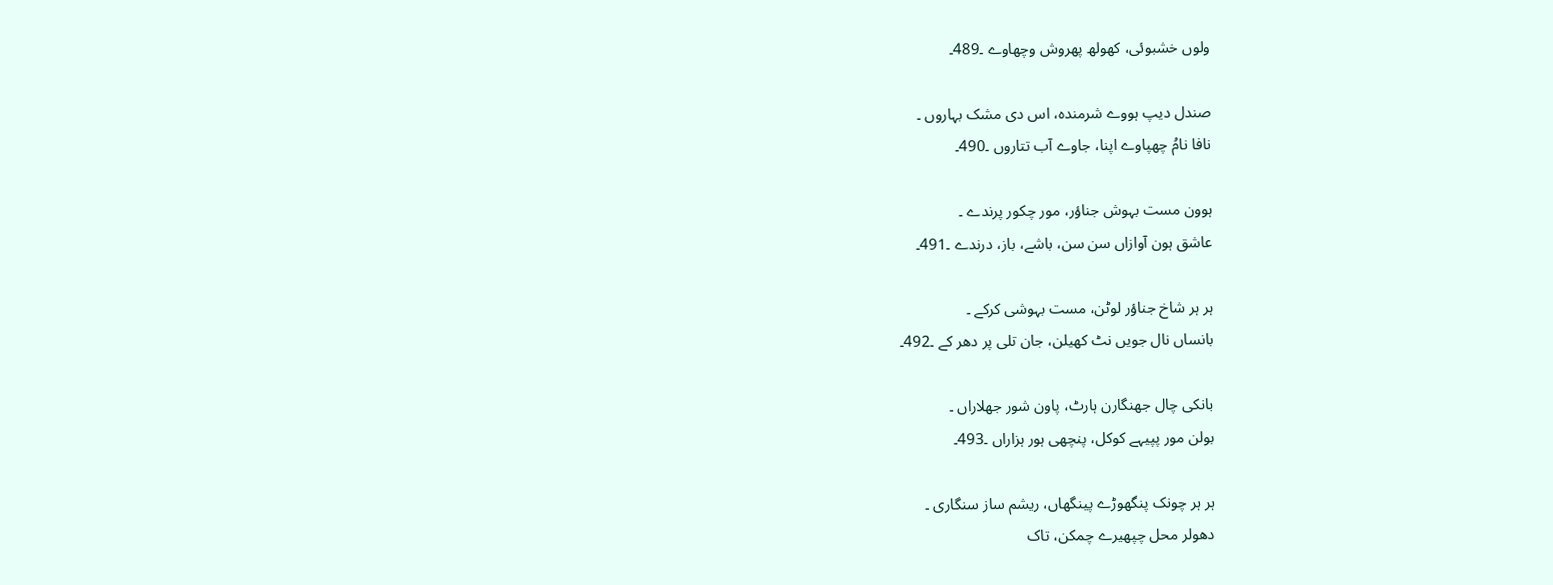ولوں خشبوئی، کھولھ پھروش وچھاوے ۔489۔

صندل دیپ ہووے شرمندہ، اس دی مشک بہاروں ۔
نافا نامُ چھپاوے اپنا، جاوے آب تتاروں ۔490۔

ہوون مست بہوش جناؤر، مور چکور پرندے ۔
عاشق ہون آوازاں سن سن، باشے، باز، درندے ۔491۔

ہر ہر شاخ جناؤر لوٹن، مست بہوشی کرکے ۔
بانساں نال جویں نٹ کھیلن، جان تلی پر دھر کے ۔492۔

بانکی چال جھنگارن ہارٹ، پاون شور جھلاراں ۔
بولن مور پپیہے کوکل، پنچھی ہور ہزاراں ۔493۔

ہر ہر چونک پنگھوڑے پینگھاں، ریشم ساز سنگاری ۔
دھولر محل چپھیرے چمکن، تاک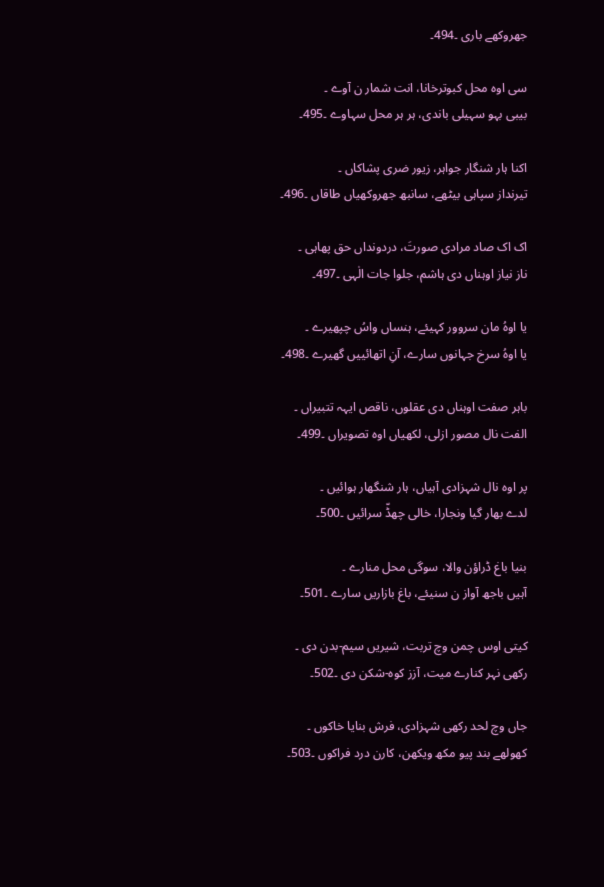جھروکھے باری ۔494۔

سی اوہ محل کبوترخانا، انت شمار ن آوے ۔
بیبی بہو سہیلی باندی، ہر ہر محل سہاوے ۔495۔

اکنا ہار شنگار جواہر، زیور ضری پشاکاں ۔
تیرنداز سپاہی بیٹھے، سانبھ جھروکھیاں طاقاں ۔496۔

اک اک صاد مرادی صورتَ، دردونداں حق پھاہی ۔
ناز نیاز اوہناں دی ہاشم، جلوا جات الٰہی ۔497۔

یا اوہُ مان سروور کہیئے، ہنساں واسُ چپھیرے ۔
یا اوہُ سرخ جہانوں سارے، آنِ اتھائییں گھیرے ۔498۔

باہر صفت اوہناں دی عقلوں، ناقص ایہہ تتبیراں ۔
الفت نال مصور ازلی، لکھیاں اوہ تصویراں ۔499۔

پر اوہ نال شہزادی آہیاں، ہار شنگھار ہوائیں ۔
لدے بھار گیا ونجارا، خالی چھڈّ سرائیں ۔500۔

بنیا باغ ڈراؤن والا، سوگی محل منارے ۔
آہیں باجھ آواز ن سنیئے، باغ بازاریں سارے ۔501۔

کیتی اوس چمن وچ تربت، شیریں سیم-بدن دی ۔
رکھی نہر کنارے میت، آزز کوہ-شکن دی ۔502۔

جاں وچ لحد رکھی شہزادی، فرش بنایا خاکوں ۔
کھولھے بند پیو مکھ ویکھن، کارن درد فراکوں ۔503۔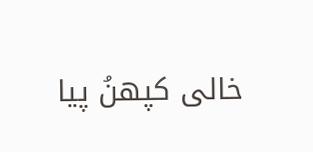خالی کپھنُ پیا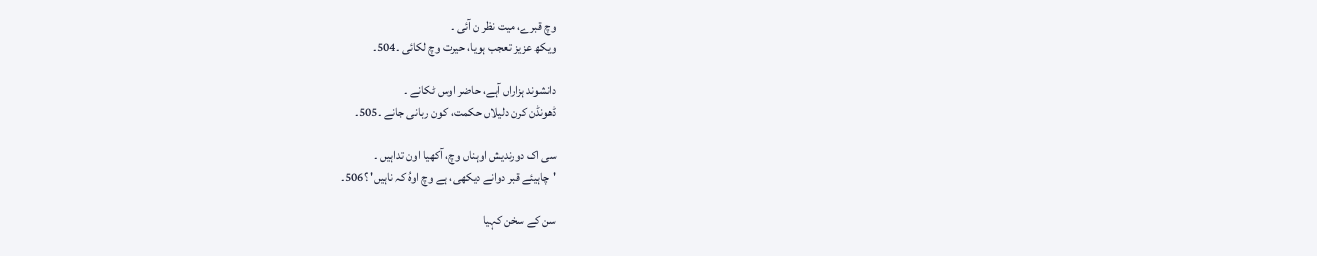وچ قبرے، میت نظر ن آئی ۔
ویکھ عزیز تعجب ہویا، حیرت وچ لکائی ۔504۔

دانشوند ہزاراں آہے، حاضر اوس ٹکانے ۔
ڈھونڈن کرن دلیلاں حکمت، کون ربانی جانے ۔505۔

سی اک دورندیش اوہناں وچ، آکھیا اون تداہیں ۔
'چاہیئے قبر دوانے دیکھی، ہے وچ اوہُ کہ ناہیں' ؟506۔

سن کے سخن کہیا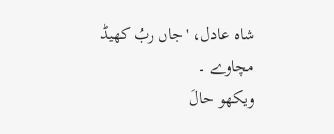شاہ عادل، 'جاں ربُ کھیڈ مچاوے ۔
ویکھو حالَ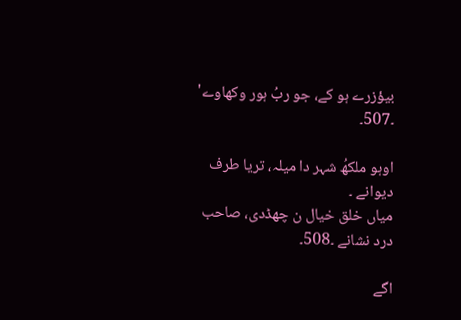بیؤزرے ہو کے، جو ربُ ہور وکھاوے' ۔507۔

اوہو ملکھُ شہر دا میلہ، تریا طرف دیوانے ۔
میاں خلق خیال ن چھڈدی، صاحب درد نشانے ۔508۔

اگے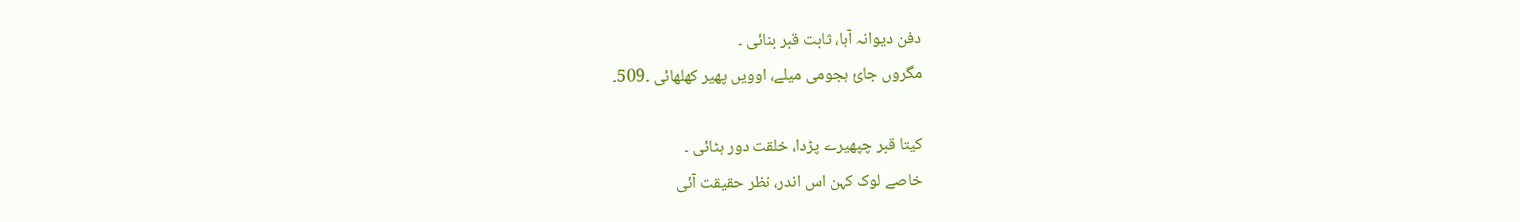دفن دیوانہ آہا، ثابت قبر بنائی ۔
مگروں جائ ہجومی میلے، اوویں پھیر کھلھائی ۔509۔

کیتا قبر چپھیرے پڑدا، خلقت دور ہٹائی ۔
خاصے لوک کہن اس اندر، نظر حقیقت آئی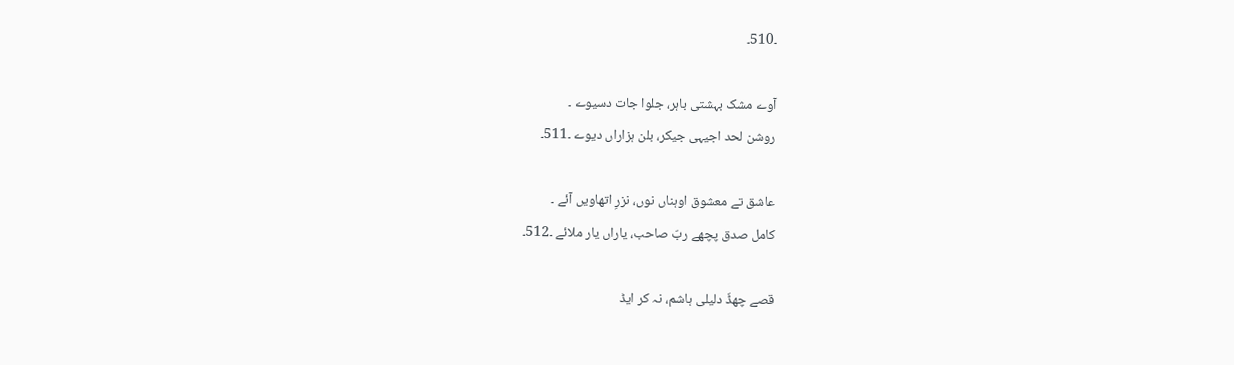۔510۔

آوے مشک بہشتی باہر، جلوا جات دسیوے ۔
روشن لحد اجیہی جیکر، بلن ہزاراں دیوے ۔511۔

عاشق تے معشوق اوہناں نوں، نزرِ اتھاویں آئے ۔
کامل صدق پچھے ربّ صاحب، یاراں یار ملائے ۔512۔

قصے چھڈّ دلیلی ہاشم، نہ کر ایڈ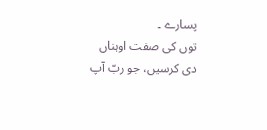پسارے ۔
توں کی صفت اوہناں دی کرسیں، جو ربّ آپ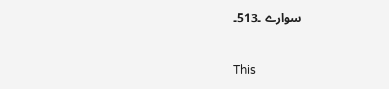سوارے ۔513۔


This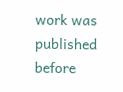work was published before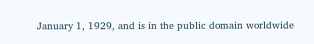January 1, 1929, and is in the public domain worldwide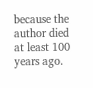because the author died at least 100 years ago.